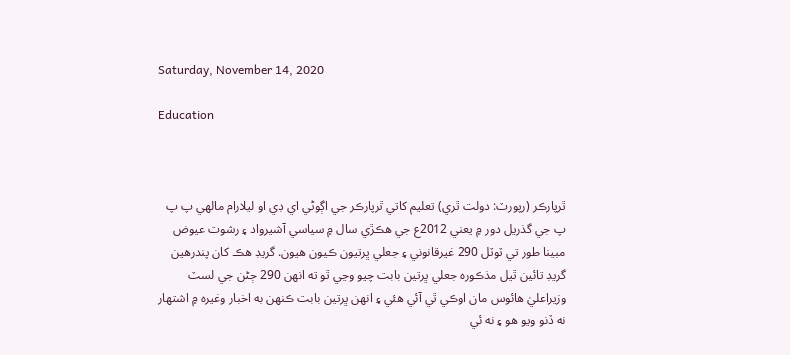Saturday, November 14, 2020

Education



ٿرپارڪر (رپورٽ: دولت ٿري) تعليم کاتي ٿرپارڪر جي اڳوڻي اي ڊي او ليلارام مالهي پ پ پ جي گذريل دور ۾ يعني 2012ع جي هڪڙي سال ۾ سياسي آشيرواد ۽ رشوت عيوض مبينا طور تي ٽوٽل 290 غيرقانوني ۽ جعلي ڀرتيون ڪيون هيون. گريڊ هڪ کان پندرهين گريڊ تائين ٿيل مذڪوره جعلي ڀرتين بابت چيو وڃي ٿو ته انهن 290 ڄڻن جي لسٽ وزيراعليٰ هائوس مان اوڪي ٿي آئي هئي ۽ انهن ڀرتين بابت ڪنهن به اخبار وغيره ۾ اشتهار نه ڏنو ويو هو ۽ نه ئي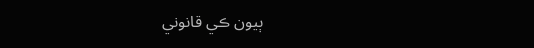ٻيون ڪي قانوني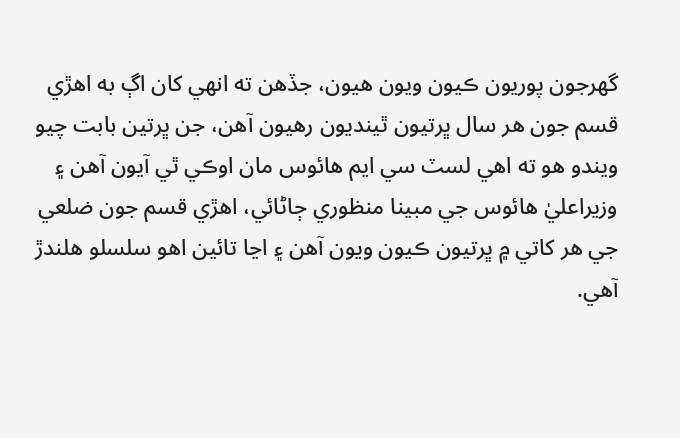گهرجون پوريون ڪيون ويون هيون، جڏهن ته انهي کان اڳ به اهڙي قسم جون هر سال ڀرتيون ٿينديون رهيون آهن، جن ڀرتين بابت چيو ويندو هو ته اهي لسٽ سي ايم هائوس مان اوڪي ٿي آيون آهن ۽ وزيراعليٰ هائوس جي مبينا منظوري ڄاڻائي، اهڙي قسم جون ضلعي جي هر کاتي ۾ ڀرتيون ڪيون ويون آهن ۽ اڃا تائين اهو سلسلو هلندڙ آهي.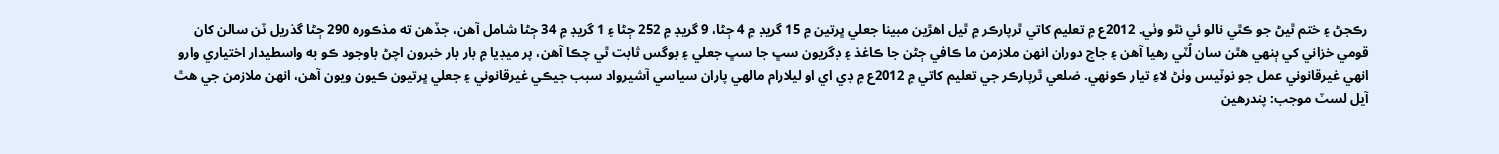رڪجڻ ۽ ختم ٿيڻ جو ڪٿي نالو ئي نٿو وٺي. 2012ع ۾ تعليم کاتي ٿرپارڪر ۾ ٿيل اهڙين مبينا جعلي ڀرتين ۾ 15 گريڊ ۾ 4 ڄڻا، 9 گريڊ ۾ 252 ڄڻا ۽ 1 گريڊ ۾ 34 ڄڻا شامل آهن، جڏهن ته مذڪوره 290 ڄڻا گذريل ٽن سالن کان قومي خزاني کي ٻنهي هٿن سان لُٽي رهيا آهن ۽ جاچ دوران انهن ملازمن ما ڪافي ڄڻن جا ڪاغذ ۽ ڊگريون سڀ جا سڀ جعلي ۽ بوگس ثابت ٿي چڪا آهن، پر ميڊيا ۾ بار بار خبرون اچڻ باوجود ڪو به واسطيدار اختياري وارو انهي غيرقانوني عمل جو نوٽيس وٺڻ لاءِ تيار ڪونهي. ضلعي ٿرپارڪر جي تعليم کاتي ۾ 2012ع ۾ ڊي اي او ليلارام مالهي پاران سياسي آشيرواد سبب جيڪي غيرقانوني ۽ جعلي ڀرتيون ڪيون ويون آهن، انهن ملازمن جي هٿ آيل لسٽ موجب: پندرهين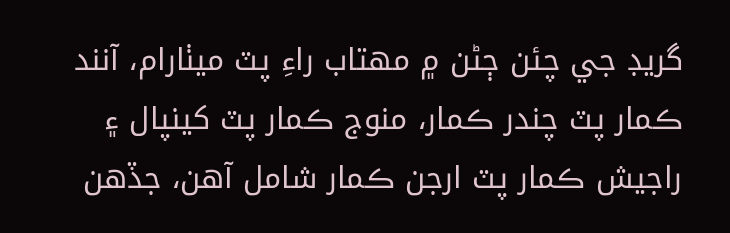گريڊ جي چئن ڄڻن ۾ مهتاب راءِ پٽ ميٺارام، آنند ڪمار پٽ چندر ڪمار، منوج ڪمار پٽ کينپال ۽ راجيش ڪمار پٽ ارجن ڪمار شامل آهن، جڏهن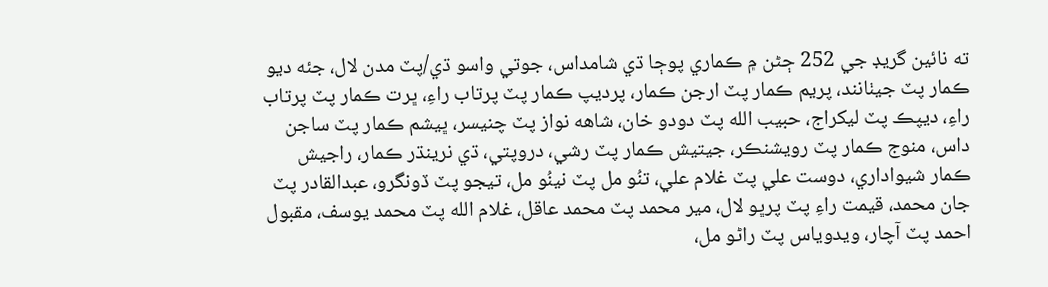ته نائين گريڊ جي 252 ڄڻن ۾ ڪماري پوڄا ڌي شامداس، جوتي واسو ڌي/پٽ مدن لال، جئه ديو ڪمار پٽ جيٺانند، پريم ڪمار پٽ ارجن ڪمار، پرديپ ڪمار پٽ پرتاب راءِ، ڀرت ڪمار پٽ پرتاب راءِ، ديپڪ پٽ ليکراج، حبيب الله پٽ دودو خان، شاهه نواز پٽ چنيسر، ڀيشم ڪمار پٽ ساجن داس، منوج ڪمار پٽ رويشنڪر، جيتيش ڪمار پٽ رشي، دروپتي، ڌي نرينڌر ڪمار، راجيش ڪمار شيواداري، دوست علي پٽ غلام علي، تنُو مل پٽ نينُو مل، تيجو پٽ ڏونگرو، عبدالقادر پٽ جان محمد، قيمت راءِ پٽ پرڀو لال، مير محمد پٽ محمد عاقل، غلام الله پٽ محمد يوسف، مقبول احمد پٽ آچار، ويدوياس پٽ راڻو مل،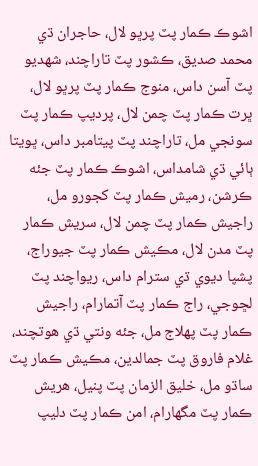اشوڪ ڪمار پٽ پرڀو لال، حاجران ڌي محمد صديق، ڪشور پٽ تاراچند، شهديو پٽ آسن داس، منوج ڪمار پٽ پرڀو لال، ڀرت ڪمار پٽ چمن لال، پرديپ ڪمار پٽ سونجي مل، تاراچند پٽ پيتامبر داس، ڀويتا ٻائي ڌي شامداس، اشوڪ ڪمار پٽ جئه ڪرشن، رميش ڪمار پٽ کجورو مل، راجيش ڪمار پٽ چمن لال، سريش ڪمار پٽ مدن لال، مڪيش ڪمار پٽ جيوراج، پشپا ديوي ڌي سترام داس، ريواچند پٽ لڇوجي، راج ڪمار پٽ آتمارام، راجيش ڪمار پٽ پهلاج مل، جئه ونتي ڌي هوتچند، غلام فاروق پٽ جمالدين، مڪيش ڪمار پٽ ساڌو مل، خليق الزمان پٽ پنيل، هريش ڪمار پٽ مگهارام، امن ڪمار پٽ دليپ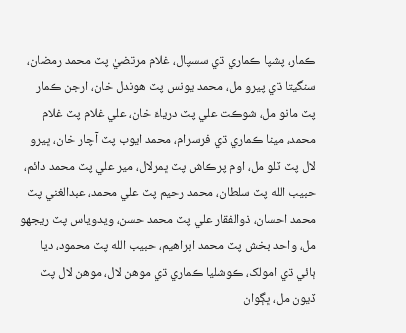ڪمار، پشپا ڪماري ڌي سسپال، غلام مرتضيٰ پٽ محمد رمضان، سنگيتا ڌي پيرو مل، محمد يونس پٽ هوندل خان، ارجن ڪمار پٽ مانو مل، شوڪت علي پٽ درياءَ خان، علي غلام پٽ غلام محمد، مينا ڪماري ڌي فرسرام، محمد ايوب پٽ آچار خان، ڀيرو لال پٽ ٽلو مل، اوم پرڪاش پٽ ڀمرلال، مير علي پٽ محمد دائم، حبيب الله پٽ سلطان، محمد رحيم پٽ علي محمد، عبدالغني پٽ محمد احسان، ذوالفقار علي پٽ محمد حسن، ويدوياس پٽ ريجهو مل، واحد بخش پٽ محمد ابراهيم، حبيب الله پٽ محمود، ديا ٻائي ڌي امولک، ڪوشليا ڪماري ڌي موهن لال، موهن لال پٽ ڏيون مل، ڀڳوان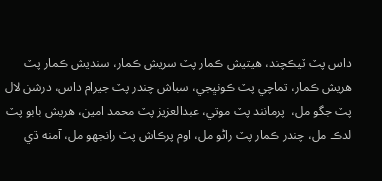داس پٽ ٽيڪچند، هيتيش ڪمار پٽ سريش ڪمار، سنديش ڪمار پٽ هريش ڪمار، تماچي پٽ ڪونڀجي، سباش چندر پٽ جيرام داس، درشن لال پٽ جگو مل،  پرمانند پٽ موتي، عبدالعزيز پٽ محمد امين، هريش بابو پٽ لدڪ مل، چندر ڪمار پٽ راڻو مل، اوم پرڪاش پٽ رانجهو مل، آمنه ڌي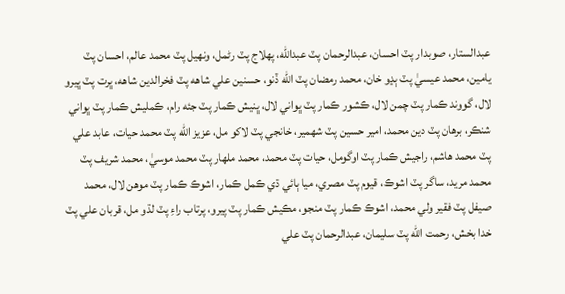عبدالستار، صوبدار پٽ احسان، عبدالرحمان پٽ عبدالله، پهلاج پٽ رڻمل، ونهيل پٽ محمد عالم، احسان پٽ يامين، محمد عيسيٰ پٽ ٻڍو خان، محمد رمضان پٽ الله ڏنو، حسنين علي شاهه پٽ فخرالدين شاهه، ڀرت پٽ ڀيرو لال، گووند ڪمار پٽ چمن لال، ڪشور ڪمار پٽ ڀواني لال، ڀنيش ڪمار پٽ جئه رام، ڪمليش ڪمار پٽ ڀواني شنڪر، برهان پٽ دين محمد، امير حسين پٽ شهمير، خانجي پٽ لاکو مل، عزيز الله پٽ محمد حيات، عابد علي پٽ محمد هاشم، راجيش ڪمار پٽ اوگومل، حيات پٽ محمد، محمد ملهار پٽ محمد موسيٰ، محمد شريف پٽ محمد مريد، ساگر پٽ اشوڪ، قيوم پٽ مصري، ميا ٻائي ڌي ڪمل ڪمار، اشوڪ ڪمار پٽ موهن لال، محمد صيفل پٽ فقير ولي محمد، اشوڪ ڪمار پٽ منجو، مڪيش ڪمار پٽ پيرو، پرتاب راءِ پٽ لڌو مل، قربان علي پٽ خدا بخش، رحمت الله پٽ سليمان، عبدالرحمان پٽ علي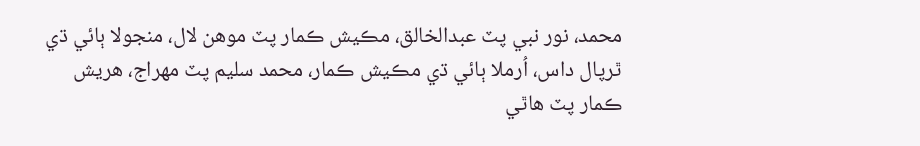محمد، نور نبي پٽ عبدالخالق، مڪيش ڪمار پٽ موهن لال، منجولا ٻائي ڌي ٿرپال داس، اُرملا ٻائي ڌي مڪيش ڪمار، محمد سليم پٽ مهراج، هريش ڪمار پٽ هاٿي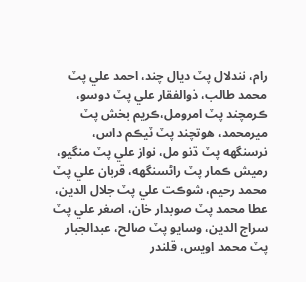رام، نندلال پٽ ديال چند، احمد علي پٽ محمد طالب، ذوالفقار علي پٽ دوسو، ڪرمچند پٽ امرومل،ڪريم بخش پٽ ميرمحمد، هوتچند پٽ ٽيڪم داس، نرسنگهه پٽ ڌنو مل، نواز علي پٽ منگيو، رميش ڪمار پٽ راڻسنگهه، قربان علي پٽ محمد رحيم، شوڪت علي پٽ جلال الدين، عطا محمد پٽ صوبدار خان، اصغر علي پٽ سراج الدين، وسايو پٽ صالح، عبدالجبار پٽ محمد اويس، قلندر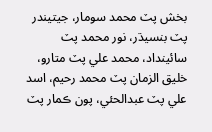بخش پٽ محمد سومار، جيتيندر پٽ بنسيڌر، نور محمد پٽ سائينداد، محمد علي پٽ متارو، خليق الزمان پٽ محمد رحيم، اسد علي پٽ عبدالحئي، پون ڪمار پٽ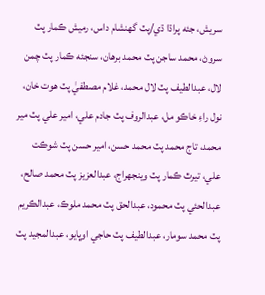سريش، جئه پراڌا ڌي/پٽ گهنشام داس، رميش ڪمار پٽ سروڻ، محمد ساجن پٽ محمد برهان، سنجئه ڪمار پٽ چمن لال، عبدالطيف پٽ لال محمد، غلام مصطفيٰ پٽ هوت خان، نول راءِ خاڪو مل، عبدالروف پٽ جادم علي، امير علي پٽ مير محمد، تاج محمد پٽ محمد حسن، امير حسن پٽ شوڪت علي، تيرٿ ڪمار پٽ وينجهراج، عبدالعزيز پٽ محمد صالح، عبدالحئي پٽ محمود، عبدالحق پٽ محمد ملوڪ، عبدالڪريم پٽ محمد سومار، عبدالطيف پٽ حاجي اوڀايو، عبدالمجيد پٽ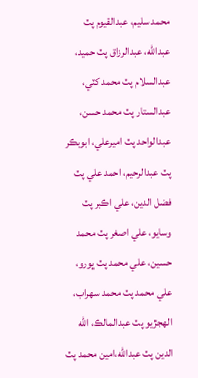محمد سليم، عبدالقيوم پٽ عبدالله، عبدالرزاق پٽ حميد، عبدالسلام پٽ محمد کٽي، عبدالستار پٽ محمد حسن، عبدالواحد پٽ اميرعلي، ابوبڪر پٽ عبدالرحيم، احمد علي پٽ فضل الدين، علي اڪبر پٽ وسايو، علي اصغر پٽ محمد حسين، علي محمد پٽ ڀورو، علي محمد پٽ محمد سهراب، الهجڙيو پٽ عبدالمالڪ، الله الدين پٽ عبدالله،امين محمد پٽ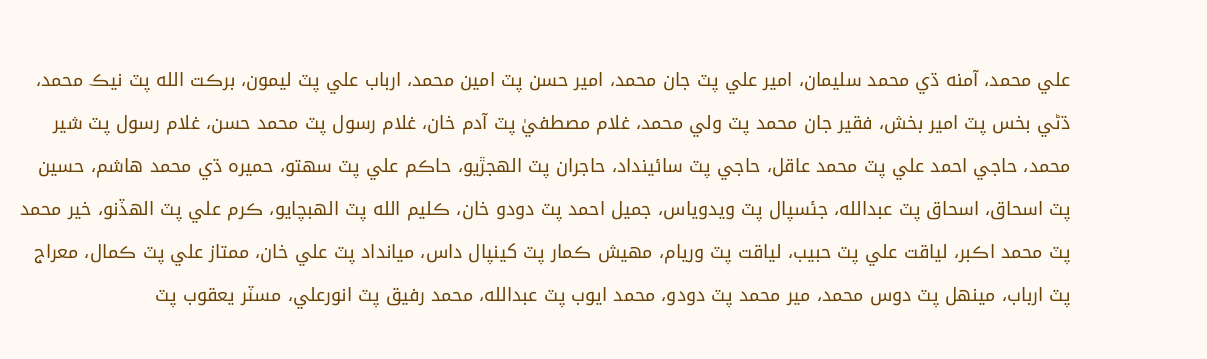علي محمد، آمنه ڌي محمد سليمان، امير علي پٽ جان محمد، امير حسن پٽ امين محمد، ارباب علي پٽ ليمون، برڪت الله پٽ نيڪ محمد، ڌڻي بخس پٽ امير بخش، فقير جان محمد پٽ ولي محمد، غلام مصطفيٰ پٽ آدم خان، غلام رسول پٽ محمد حسن، غلام رسول پٽ شير محمد، حاجي احمد علي پٽ محمد عاقل، حاجي پٽ سائينداد، حاجران پٽ الهجڙيو، حاڪم علي پٽ سهتو، حميره ڌي محمد هاشم، حسين پٽ اسحاق، اسحاق پٽ عبدالله، جئسپال پٽ ويدوياس، جميل احمد پٽ دودو خان، ڪليم الله پٽ الهبچايو، ڪرم علي پٽ الهڏنو، خير محمد پٽ محمد اڪبر، لياقت علي پٽ حبيب، لياقت پٽ وريام، مهيش ڪمار پٽ کينپال داس، ميانداد پٽ علي خان، ممتاز علي پٽ ڪمال، معراج پٽ ارباب، مينهل پٽ دوس محمد، مير محمد پٽ دودو، محمد ايوب پٽ عبدالله، محمد رفيق پٽ انورعلي، مسٽر يعقوب پٽ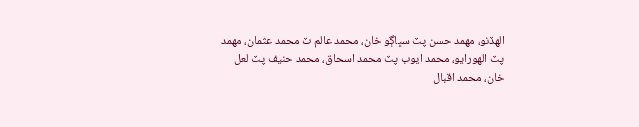الهڏنو، مهمد حسن پٽ سڀاڳو خان، محمد عالم ٽ محمد عثمان، مهمد پٽ الهورايو، محمد ايوب پٽ محمد اسحاق، محمد حنيف پٽ لعل خان، محمد اقبال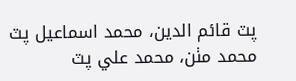پٽ قائم الدين، محمد اسماعيل پٽ محمد مٺن، محمد علي پٽ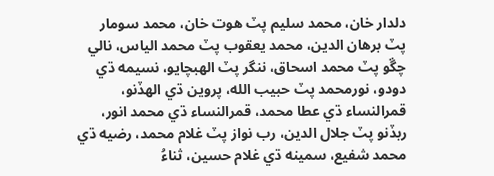دلدار خان، محمد سليم پٽ هوت خان، محمد سومار پٽ برهان الدين، محمد يعقوب پٽ محمد الياس، نالي چڱو پٽ محمد اسحاق، ننگر پٽ الهبچايو، نسيمه ڌي دودو، نورمحمد پٽ حبيب الله، پروين ڌي الهڏنو، قمرالنساء ڌي عطا محمد، قمرالنساء ڌي محمد انور، ربڏنو پٽ جلال الدين، رب نواز پٽ غلام محمد، رضيه ڌي محمد شفيع، سمينه ڌي غلام حسين، ثناءُ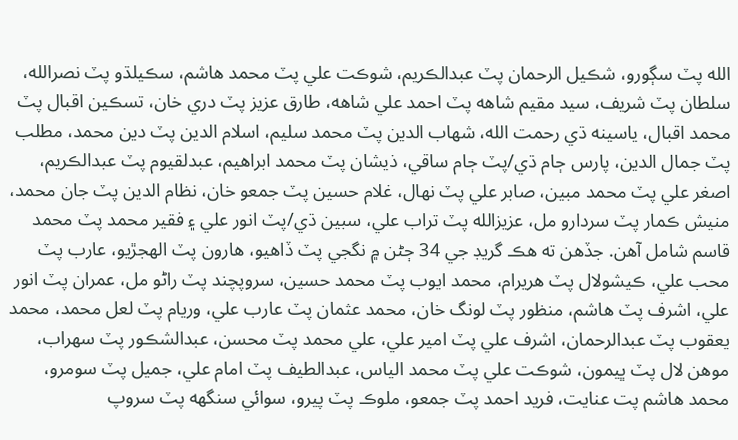الله پٽ سڳورو، شڪيل الرحمان پٽ عبدالڪريم، شوڪت علي پٽ محمد هاشم، سڪيلڌو پٽ نصرالله، سلطان پٽ شريف، سيد مقيم شاهه پٽ احمد علي شاهه، طارق عزيز پٽ دري خان، تسڪين اقبال پٽ محمد اقبال، ياسينه ڌي رحمت الله، شهاب الدين پٽ محمد سليم، اسلام الدين پٽ دين محمد، مطلب پٽ جمال الدين، پارس ڄام ڌي/پٽ ڄام ساقي، ذيشان پٽ محمد ابراهيم، عبدلقيوم پٽ عبدالڪريم، اصغر علي پٽ محمد مبين، صابر علي پٽ نهال، غلام حسين پٽ جمعو خان، نظام الدين پٽ جان محمد، منيش ڪمار پٽ سردارو مل، عزيزالله پٽ تراب علي، سبين ڌي/پٽ انور علي ۽ فقير محمد پٽ محمد قاسم شامل آهن. جڏهن ته هڪ گريڊ جي 34 ڄڻن ۾ نگجي پٽ ڏاهيو، هارون پٽ الهجڙيو، عارب پٽ محب علي، ڪيشولال پٽ هريرام، محمد ايوب پٽ محمد حسين، سروپچند پٽ راڻو مل، عمران پٽ انور علي، اشرف پٽ هاشم، منظور پٽ لونگ خان، محمد عثمان پٽ عارب علي، وريام پٽ لعل محمد، محمد يعقوب پٽ عبدالرحمان، اشرف علي پٽ امير علي، علي محمد پٽ محسن، عبدالشڪور پٽ سهراب، موهن لال پٽ ڀيمون، شوڪت علي پٽ محمد الياس، عبدالطيف پٽ امام علي، جميل پٽ سومرو، محمد هاشم پت عنايت، فريد احمد پٽ جمعو، ملوڪ پٽ پيرو، سوائي سنگهه پٽ سروپ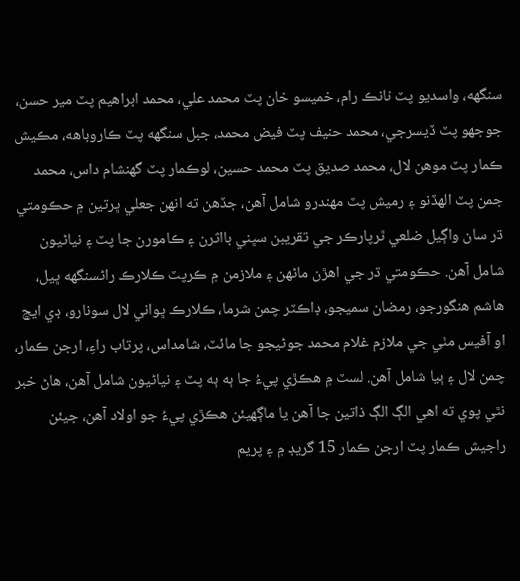سنگهه، واسديو پٽ نانڪ رام، خميسو خان پٽ محمد علي، محمد ابراهيم پٽ مير حسن، جوجهو پٽ ڏيسرجي، محمد حنيف پٽ فيض محمد، جبل سنگهه پٽ ڪاروباهه، مڪيش ڪمار پٽ موهن لال، محمد صديق پٽ محمد حسين، لوڪمار پٽ گهنشام داس، محمد جمن پٽ الهڏنو ۽ رميش پٽ مهندرو شامل آهن، جڏهن ته انهن جعلي ڀرتين ۾ حڪومتي ڌر سان واڳيل ضلعي ٿرپارڪر جي تقريبن سڀني بااثرن ۽ ڪامورن جا پٽ ۽ نياڻيون شامل آهن. حڪومتي ڌر جي اهڙن ماڻهن ۽ ملازمن ۾ ڪرپٽ ڪلارڪ راڻسنگهه ڀيل، هاشم هنگورجو، رمضان سميجو، ڊاڪٽر چمن شرما، ڪلارڪ ڀواني لال سونارو، ڊي ايڇ او آفيس مٺي جي ملازم غلام محمد جوڻيجو جا مائٽ، شامداس، پرتاب راءِ، ارجن ڪمار، چمن لال ۽ ٻيا شامل آهن. لسٽ ۾ هڪڙي پيءُ جا ٻه ٻه پٽ ۽ نياڻيون شامل آهن، هاڻ خبر نٿي پوي ته اهي الڳ الڳ ذاتين جا آهن يا ماڳهيئن هڪڙي پيءُ جو اولاد آهن، جيئن راجيش ڪمار پٽ ارجن ڪمار 15 گريڊ ۾ ۽ پريم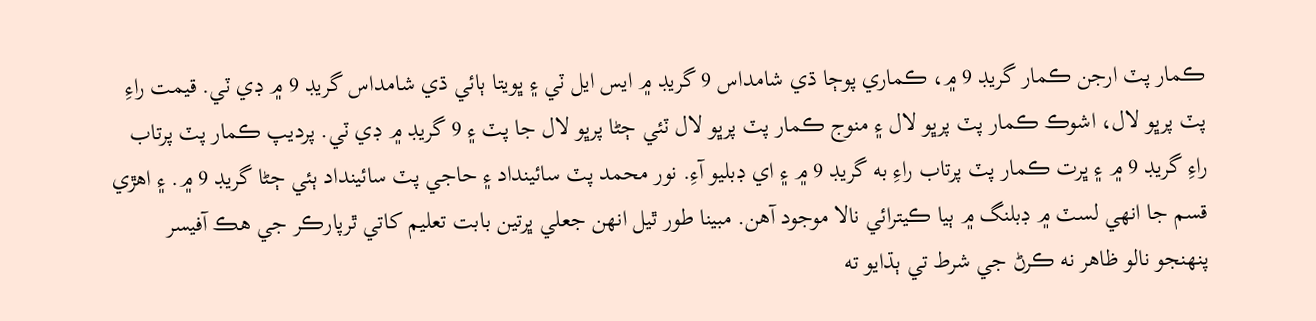ڪمار پٽ ارجن ڪمار گريڊ 9 ۾، ڪماري پوڄا ڌي شامداس 9 گريڊ ۾ ايس ايل ٽي ۽ ڀويتا ٻائي ڌي شامداس گريڊ 9 ۾ ڊي ٽي. قيمت راءِ پٽ پرڀو لال، اشوڪ ڪمار پٽ پرڀو لال ۽ منوج ڪمار پٽ پرڀو لال ٽئي ڄڻا پرڀو لال جا پٽ ۽ 9 گريڊ ۾ ڊي ٽي. پرديپ ڪمار پٽ پرتاب راءِ گريڊ 9 ۾ ۽ ڀرت ڪمار پٽ پرتاب راءِ به گريڊ 9 ۾ ۽ اي ڊبليو آءِ. نور محمد پٽ سائينداد ۽ حاجي پٽ سائينداد ٻئي ڄڻا گريڊ 9 ۾. ۽ اهڙي قسم جا انهي لسٽ ۾ ڊبلنگ ۾ ٻيا ڪيترائي نالا موجود آهن. مبينا طور ٿيل انهن جعلي ڀرتين بابت تعليم کاتي ٿرپارڪر جي هڪ آفيسر پنهنجو نالو ظاهر نه ڪرڻ جي شرط تي ٻڌايو ته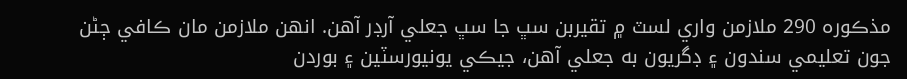مذڪوره 290 ملازمن واري لسٽ ۾ تقيربن سڀ جا سڀ جعلي آرڊر آهن. انهن ملازمن مان ڪافي ڄڻن جون تعليمي سندون ۽ ڊگريون به جعلي آهن، جيڪي يونيورسٽين ۽ بوردن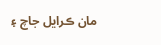مان ڪرايل جاچ ۽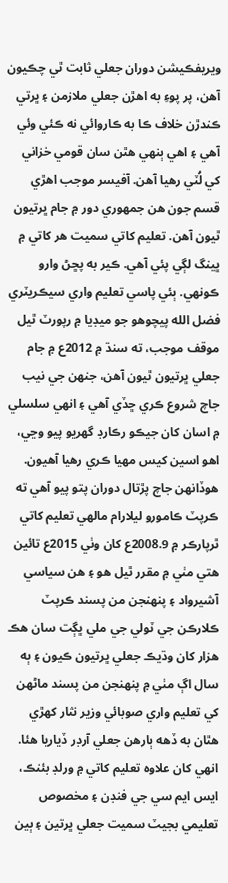ويريفڪيشن دوران جعلي ثابت ٿي چڪيون آهن، پر پوءِ به اهڙن جعلي ملازمن ۽ ڀرتي ڪندڙن خلاف ڪا به ڪاروائي نه ڪئي وئي آهي ۽ اهي ٻنهي هٿن سان قومي خزاني کي لُٽي رهيا آهن. آفيسر موجب اهڙي قسم جون هن جمهوري دور ۾ جام ڀرتيون ٿيون آهن. تعليم کاتي سميت هر کاتي ۾ ڀينگ لڳي پئي آهي. ڪير به پڇڻ وارو ڪونهي. ٻئي پاسي تعليم واري سيڪريٽري فضل الله پيچوهو جو ميڊيا ۾ رپورٽ ٿيل موقف موجب، ته سنڌ ۾ 2012ع ۾ جام جعلي ڀرتيون ٿيون آهن، جنهن جي نيب جاچ شروع ڪري ڇڏي آهي ۽ انهي سلسلي ۾ اسان کان جيڪو رڪارڊ گهريو پيو وڃي، اهو اسين کيس مهيا ڪري رهيا آهيون. هوڏانهن جاچ پڙتال دوران پتو پيو آهي ته ڪرپٽ ڪامورو ليلارام مالهي تعليم کاتي ٿرپارڪر ۾ 2008.9ع کان وٺي 2015ع تائين هتي مٺي ۾ مقرر ٿيل هو ۽ هن سياسي آشيرواد ۽ پنهنجن من پسند ڪرپٽ ڪلارڪن جي ٽولي جي ملي ڀڳت سان هڪ هزار کان وڌيڪ جعلي ڀرتيون ڪيون ۽ ٻه سال اڳ مٺي ۾ پنهنجن من پسند ماڻهن کي تعليم واري صوبائي وزير نثار کهڙي هٿان به ڏهه ٻارهن جعلي آرڊر ڏياريا هئا. انهي کان علاوه تعليم کاتي ۾ ورلڊ بئنڪ، ايس ايم سي جي فنڊن ۽ مخصوص تعليمي بجيٽ سميت جعلي ڀرتين ۽ ٻين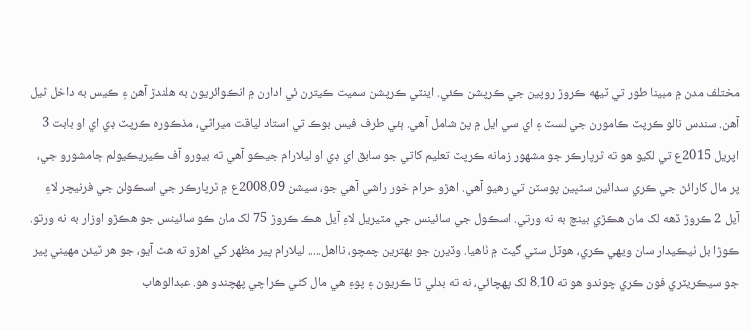مختلف مدن ۾ مبينا طور تي ٽيهه ڪروڙ روپين جي ڪرپشن ڪئي. اينٽي ڪرپشن سميت ڪيترن ئي ادارن ۾ انڪوائريون به هلندڙ آهن ۽ ڪيس به داخل ٿيل آهن. سندس نالو ڪرپٽ ڪامورن جي لسٽ ۽ اي سي ايل ۾ پڻ شامل آهي. ٻئي طرف فيس بوڪ تي استاد لياقت ميراڻي، مذڪوره ڪرپٽ ڊي اي او بابت 3 اپريل 2015ع تي لکيو هو ته ٿرپارڪر جو مشهور زمانه ڪرپٽ تعليم کاتي جو سابق اي ڊي او ليلارام جيڪو آهي ته بيورو آف ڪيريڪيولم ڄامشورو جي، پر مال کارائڻ جي ڪري سدائين سڻڀين پوسٽن تي رهيو آهي. اهڙو حرام خور راشي آهي جو، سيشن 2008.09ع ۾ ٿرپارڪر جي اسڪولن جي فرنيچر لاءِ آيل 2 ڪروڙ ڏهه لک مان هڪڙي بينچ به نه ورتي. اسڪول جي سائينس جي مٽيريل لاءِ آيل هڪ ڪروڙ 75 لک مان ڪو سائينس جو هڪڙو اوزار به نه ورتو. ڪوڙا بل ٺيڪيدار سان ويهي ڪري، هوٽل سٽي گيٽ ۾ ٺاهيا. وڏيرن جو بهترين چمچو، نااهل..... ليلارام پير مظهر کي اهڙو ته هٿ آيو، جو هر ٽيئن مهيني پير جو سيڪريٽري فون ڪري چوندو هو ته 8.10 لک پهچائي، نه ته بدلي ٿا ڪريون ۽ پوءِ هي مال کڻي ڪراچي پهچندو هو. عبدالوهاب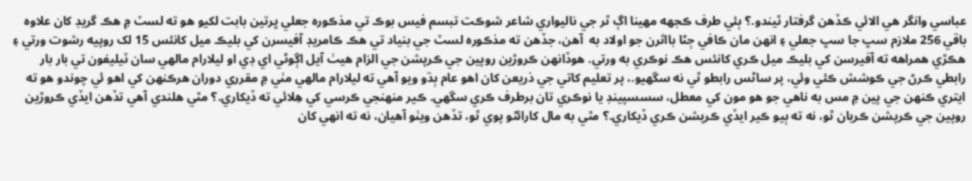عباسي وانگر هي الائي ڪڏهن گرفتار ٿيندو.؟ ٻئي طرف ڪجهه مهينا اڳ ٿر جي ناليواري شاعر شوڪت تبسم فيس بوڪ تي مذڪوره جعلي ڀرتين بابت لکيو هو ته لسٽ ۾ هڪ گريڊ کان علاوه باقي 256 ملازم سڀ جا سڀ جعلي ۽ انهن مان ڪافي ڄڻا بااثرن جو اولاد به  آهن، جڏهن ته مذڪوره لسٽ جي بنياد تي هڪ ڪامريڊ آفيسرن کي بليڪ ميل کانئس 15 لک روپيه رشوت ورتي ۽ هڪڙي همراهه ته آفيرسن کي بليڪ ميل ڪري کانئس هڪ نوڪري به ورتي. هوڏانهن ڪروڙين روپين جي ڪرپشن جي الزام هيٺ آيل اڳوڻي اي ڊي او ليلارام مالهي سان ٽيليفون تي بار بار رابطي ڪرڻ جي ڪوشش ڪئي وئي، پر ساڻس رابطو ٿي نه سگهيو.، پر تعليم کاتي جي ذريعن کان اهو عام ٻڌو ويو آهي ته ليلارام مالهي مٺي ۾ مقرري دوران هرڪنهن کي اهو ئي چوندو هو ته ايتري ڪنهن جي پين ۾ مس به ناهي جو هو مون کي معطل، سسسپينڊ يا نوڪري تان برطرف ڪري سگهي. ڪير منهنجي ڪرسي کي هِلائي ته ڏيکاري.؟ مٿي هلندي آهي تڏهن ايڏي ڪروڙين روپين جي ڪرپشن ڪريان ٿو، نه ته ٻيو ڪير ايڏي ڪرپشن ڪري ڏيکاري.؟ مٿي به مال کارائڻو پوي ٿو، تڏهن ويٺو آهيان، نه ته انهي کان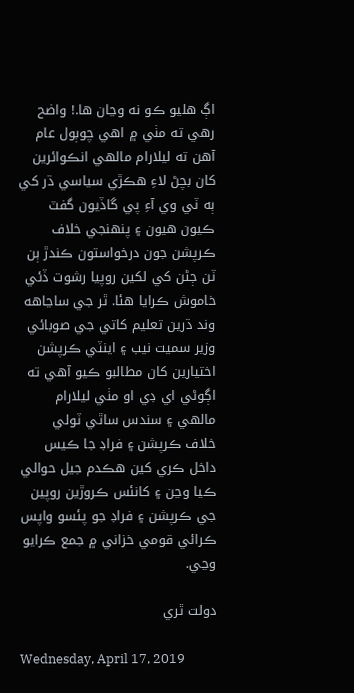اڳ هليو ڪو نه وڃان ها.! واضح رهي ته مٺي ۾ اهي چوٻول عام آهن ته ليلارام مالهي انڪوائرين کان بچڻ لاءِ هڪڙي سياسي ڌر کي ٻه ٽي وي آءِ پي گاڏيون گفٽ ڪيون هيون ۽ پنهنجي خلاف ڪرپشن جون درخواستون ڪندڙ ٻن ٽن ڄڻن کي لکين روپيا رشوت ڏئي خاموش ڪرايا هئا. ٿر جي ساڃاهه وند ڌرين تعليم کاتي جي صوبائي وزير سميت نيب ۽ اينٽي ڪرپشن اختيارين کان مطالبو ڪيو آهي ته اڳوڻي اي ڊي او مٺي ليلارام مالهي ۽ سندس ساٿي ٽولي خلاف ڪرپشن ۽ فراڊ جا ڪيس داخل ڪري کين هڪدم جيل حوالي ڪيا وڃن ۽ کانئس ڪروڙين روپين جي ڪرپشن ۽ فراڊ جو پئسو واپس ڪرائي قومي خزاني ۾ جمع ڪرايو وڃي.

دولت ٿري

Wednesday, April 17, 2019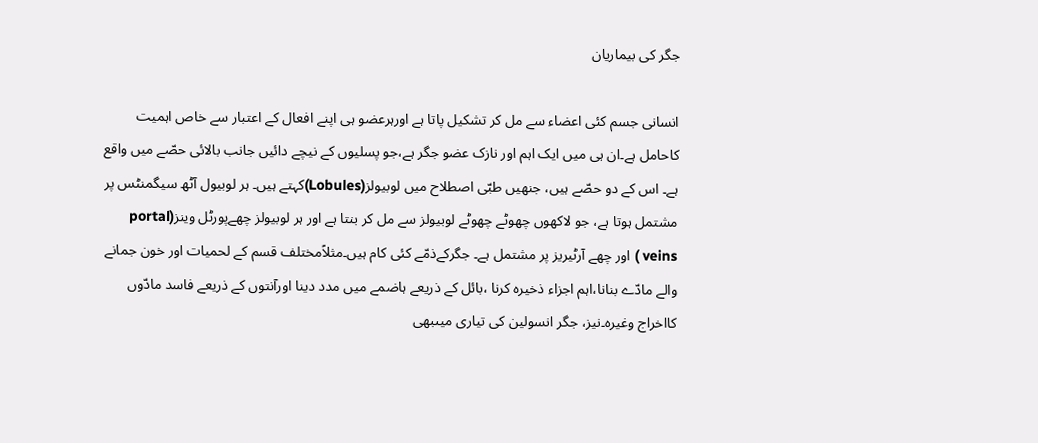جگر کی بیماریان

انسانی جسم کئی اعضاء سے مل کر تشکیل پاتا ہے اورہرعضو ہی اپنے افعال کے اعتبار سے خاص اہمیت کاحامل ہے۔ان ہی میں ایک اہم اور نازک عضو جگر ہے،جو پسلیوں کے نیچے دائیں جانب بالائی حصّے میں واقع ہے۔ اس کے دو حصّے ہیں، جنھیں طبّی اصطلاح میں لوبیولز(Lobules)کہتے ہیں۔ ہر لوبیول آٹھ سیگمنٹس پر مشتمل ہوتا ہے، جو لاکھوں چھوٹے چھوٹے لوبیولز سے مل کر بنتا ہے اور ہر لوبیولز چھےپورٹل وینز(portal veins ) اور چھے آرٹیریز پر مشتمل ہے۔ جگرکےذمّے کئی کام ہیں۔مثلاًمختلف قسم کے لحمیات اور خون جمانے والے مادّے بنانا،اہم اجزاء ذخیرہ کرنا ،بائل کے ذریعے ہاضمے میں مدد دینا اورآنتوں کے ذریعے فاسد مادّوں کااخراج وغیرہ۔نیز، جگر انسولین کی تیاری میںبھی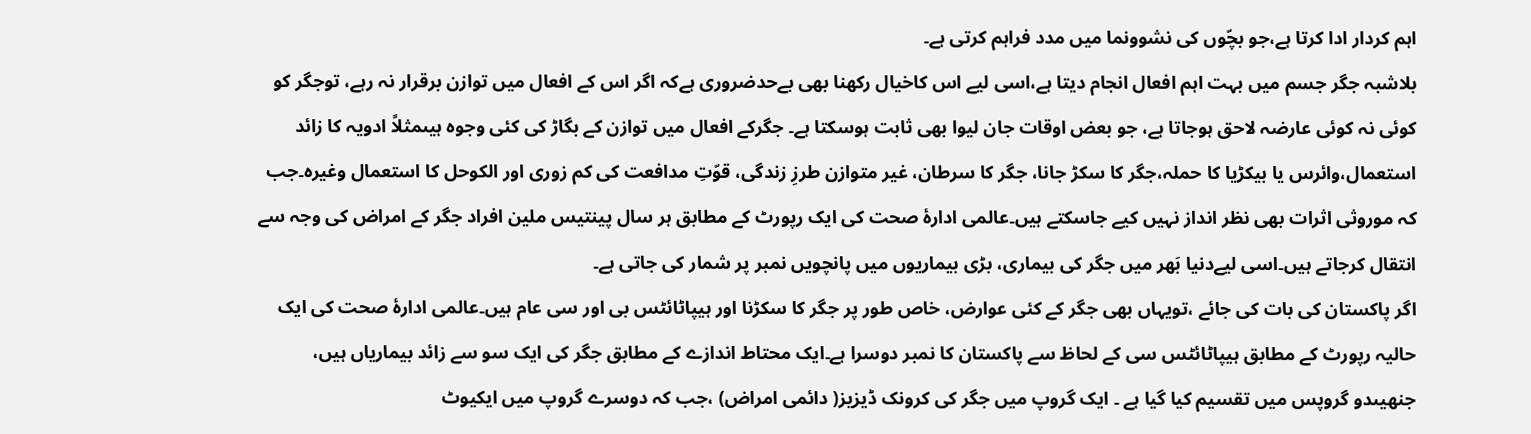اہم کردار ادا کرتا ہے،جو بچّوں کی نشوونما میں مدد فراہم کرتی ہے۔
بلاشبہ جگر جسم میں بہت اہم افعال انجام دیتا ہے،اسی لیے اس کاخیال رکھنا بھی بےحدضروری ہےکہ اگر اس کے افعال میں توازن برقرار نہ رہے، توجگر کو کوئی نہ کوئی عارضہ لاحق ہوجاتا ہے، جو بعض اوقات جان لیوا بھی ثابت ہوسکتا ہے۔ جگرکے افعال میں توازن کے بگاڑ کی کئی وجوہ ہیںمثلاً ادویہ کا زائد استعمال،وائرس یا بیکڑیا کا حملہ،جگر کا سکڑ جانا، جگر کا سرطان، غیر متوازن طرزِ زندگی، قوّتِ مدافعت کی کم زوری اور الکوحل کا استعمال وغیرہ۔جب کہ موروثی اثرات بھی نظر انداز نہیں کیے جاسکتے ہیں۔عالمی ادارۂ صحت کی ایک رپورٹ کے مطابق ہر سال پینتیس ملین افراد جگر کے امراض کی وجہ سے انتقال کرجاتے ہیں۔اسی لیےدنیا بَھر میں جگر کی بیماری، بڑی بیماریوں میں پانچویں نمبر پر شمار کی جاتی ہے۔
اگر پاکستان کی بات کی جائے ،تویہاں بھی جگر کے کئی عوارض، خاص طور پر جگر کا سکڑنا اور ہیپاٹائٹس بی اور سی عام ہیں۔عالمی ادارۂ صحت کی ایک حالیہ رپورٹ کے مطابق ہیپاٹائٹس سی کے لحاظ سے پاکستان کا نمبر دوسرا ہے۔ایک محتاط اندازے کے مطابق جگر کی ایک سو سے زائد بیماریاں ہیں، جنھیںدو گروپس میں تقسیم کیا گیا ہے ۔ ایک گروپ میں جگر کی کرونک ڈیزیز( دائمی امراض) ،جب کہ دوسرے گروپ میں ایکیوٹ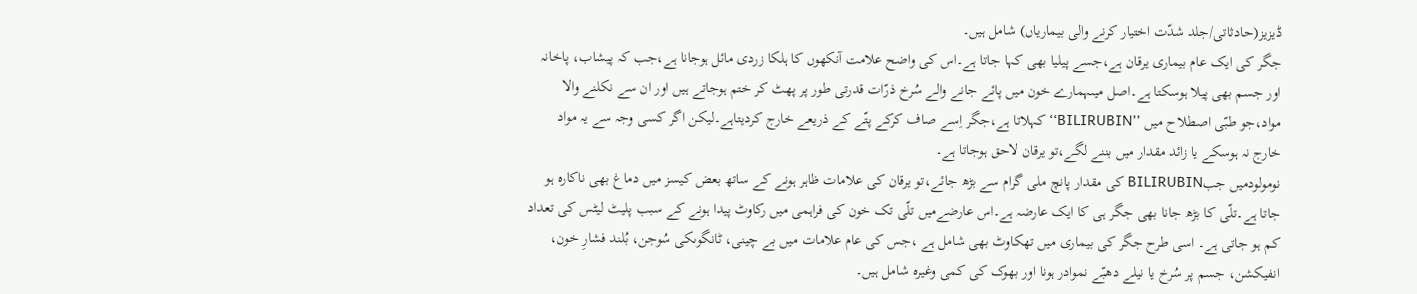ڈیزیز(حادثاتی/جلد شدّت اختیار کرنے والی بیماریاں) شامل ہیں۔
جگر کی ایک عام بیماری یرقان ہے،جسے پیلیا بھی کہا جاتا ہے۔اس کی واضح علامت آنکھوں کا ہلکا زردی مائل ہوجانا ہے،جب کہ پیشاب، پاخانہ اور جسم بھی پیلا ہوسکتا ہے۔اصل میںہمارے خون میں پائے جانے والے سُرخ ذرّات قدرتی طور پر پھٹ کر ختم ہوجاتے ہیں اور ان سے نکلنے والا مواد،جو طبّی اصطلاح میں ’’BILIRUBIN‘‘ کہلاتا ہے،جگر اِسے صاف کرکے پتّے کے ذریعے خارج کردیتاہے۔لیکن اگر کسی وجہ سے یہ مواد خارج نہ ہوسکے یا زائد مقدار میں بننے لگے،تو یرقان لاحق ہوجاتا ہے۔
نومولودمیں جبBILIRUBIN کی مقدار پانچ ملی گرام سے بڑھ جائے،تو یرقان کی علامات ظاہر ہونے کے ساتھ بعض کیسز میں دماغ بھی ناکارہ ہو جاتا ہے۔تلّی کا بڑھ جانا بھی جگر ہی کا ایک عارضہ ہے۔اس عارضےمیں تلّی تک خون کی فراہمی میں رکاوٹ پیدا ہونے کے سبب پلیٹ لیٹس کی تعداد کم ہو جاتی ہے۔ اسی طرح جگر کی بیماری میں تھکاوٹ بھی شامل ہے ،جس کی عام علامات میں بے چینی، ٹانگوںکی سُوجن، بُلند فشارِ خون، انفیکشن، جسم پر سُرخ یا نیلے دھبّے نموادر ہونا اور بھوک کی کمی وغیرہ شامل ہیں۔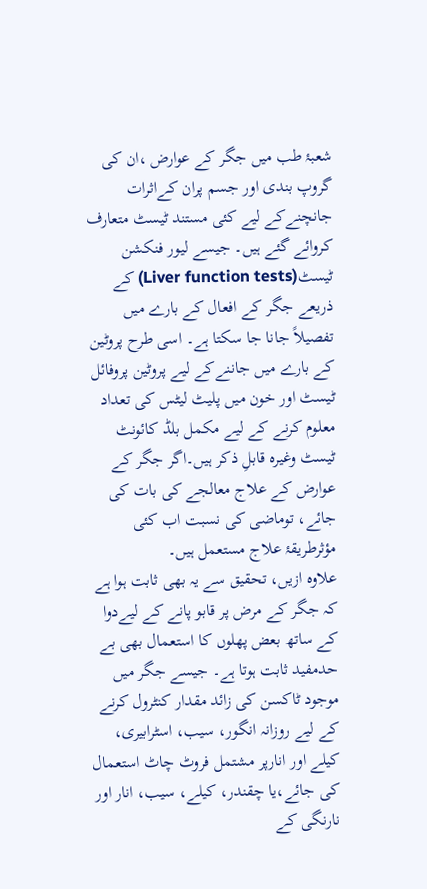شعبۂ طب میں جگر کے عوارض ،ان کی گروپ بندی اور جسم پران کےاثرات جانچنےکے لیے کئی مستند ٹیسٹ متعارف کروائے گئے ہیں۔ جیسے لیور فنکشن ٹیسٹ(Liver function tests) کے ذریعے جگر کے افعال کے بارے میں تفصیلاً جانا جا سکتا ہے۔ اسی طرح پروٹین کے بارے میں جاننےکے لیے پروٹین پروفائل ٹیسٹ اور خون میں پلیٹ لیٹس کی تعداد معلوم کرنے کے لیے مکمل بلڈ کائونٹ ٹیسٹ وغیرہ قابلِ ذکر ہیں۔اگر جگر کے عوارض کے علاج معالجے کی بات کی جائے، توماضی کی نسبت اب کئی مؤثرطریقۂ علاج مستعمل ہیں۔
علاوہ ازیں، تحقیق سے یہ بھی ثابت ہوا ہے کہ جگر کے مرض پر قابو پانے کے لیےدوا کے ساتھ بعض پھلوں کا استعمال بھی بے حدمفید ثابت ہوتا ہے۔ جیسے جگر میں موجود ٹاکسن کی زائد مقدار کنٹرول کرنے کے لیے روزانہ انگور، سیب، اسٹرابیری، کیلے اور انارپر مشتمل فروٹ چاٹ استعمال کی جائے،یا چقندر، کیلے، سیب، انار اور نارنگی کے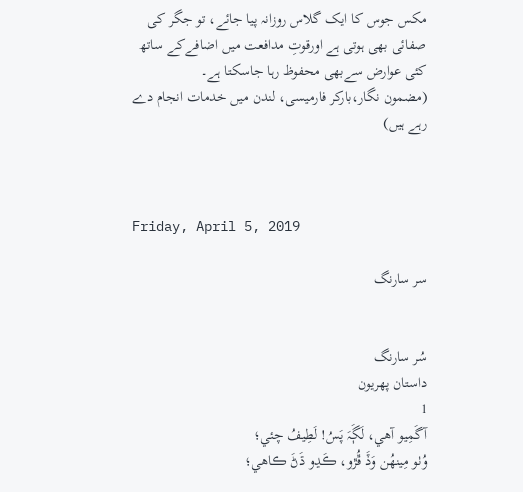مکس جوس کا ایک گلاس روزانہ پیا جائے، تو جگر کی صفائی بھی ہوتی ہے اورقوتِ مدافعت میں اضافےکے ساتھ کئی عوارض سےبھی محفوظ رہا جاسکتا ہے۔
(مضمون نگار،بارکر فارمیسی، لندن میں خدمات انجام دے رہے ہیں)



Friday, April 5, 2019

سر سارنگ


سُر سارنگ
داستان پهريون
1
آگَمِيو آھي، لَڳَہَ پَسُ! لَطِيفُ چئي؛
وُٺو مِينھُن وَڏَ ڦُڙو، ڪَڍو ڌَڻَ ڪاھي؛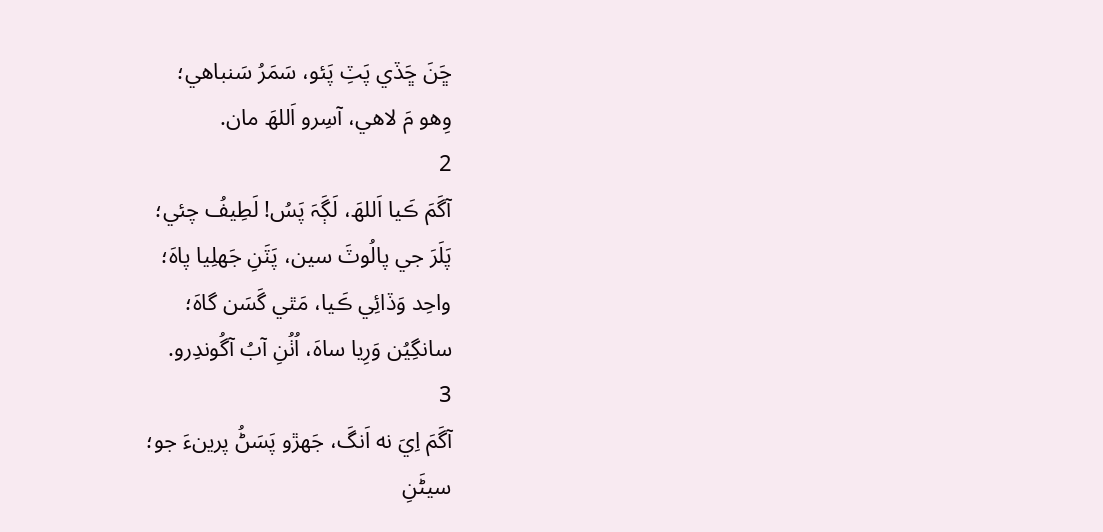ڇَنَ ڇَڏي پَٽِ پَئو، سَمَرُ سَنباھي؛
وِھو مَ لاھي، آسِرو اَللھَ مان.
2
آگَمَ ڪَيا اَللھَ، لَڳَہَ پَسُ! لَطِيفُ چئي؛
پَلَرَ جي پالُوٽَ سين، پَٽَنِ جَھلِيا پاهَ؛
واحِد وَڏائِي ڪَيا، مَٿي گَسَن گاهَ؛
سانگِيُن وَرِيا ساهَ، اُٺُنِ آبُ آگُوندِرو.
3
آگَمَ اِيَ نه اَنگَ، جَھڙو پَسَڻُ پرينءَ جو؛
سيڻَنِ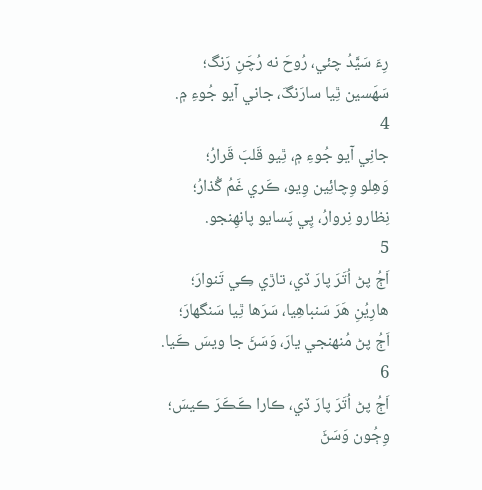رِءَ سَيَّدُ چئي، رُوحَ نه رُچَنِ رَنگ؛
سَھَسين ٿِيا سارَنگَ، جاني آيو جُوءِ ۾.
4
جانِي آيو جُوءِ ۾، ٿِيو قَلبَ قَرارُ؛
وَھِلو وِچائِين وِيو، ڪَري غَمُ گُذارُ؛
نِظارو نِروارُ، پِي پَسايو پانھِنجو.
5
اَڄُ پڻ اُتَرَ پارَ ڏي، تاڙي ڪِي تَنوارَ؛
ھارِيُنِ ھَرَ سَنباھِيا، سَرَھا ٿِيا سَنگھارَ؛
اَڄُ پڻ مُنھنجي يارَ، وَسَڻَ جا ويسَ ڪَيا.
6
اَڄُ پڻ اُتَرَ پارَ ڏي، ڪارا ڪَڪَرَ ڪيسَ؛
وِڄُون وَسَڻَ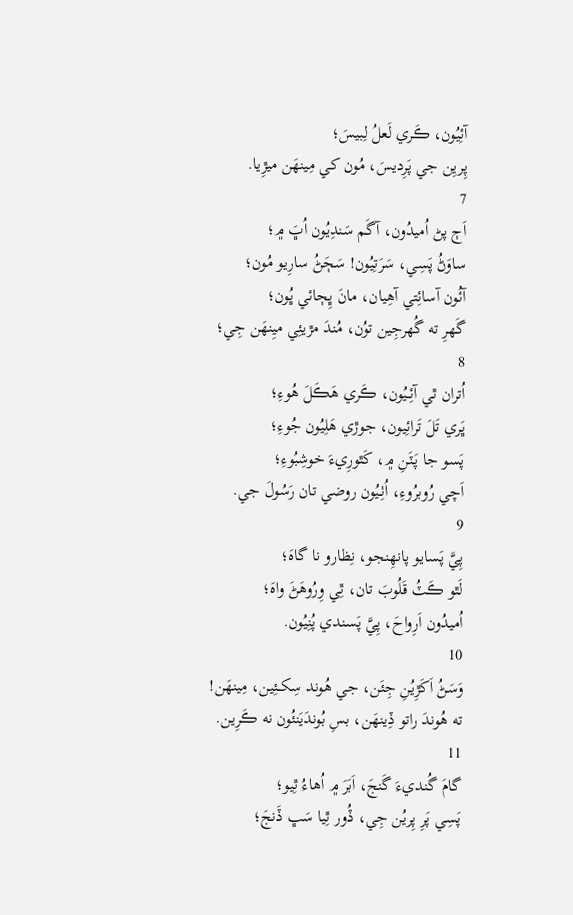آئِيُون، ڪَري لَعلُ لِبيسَ؛
پِريِن جي پَرِديسَ، مُون کي مِينھَن ميڙِيا.
7
اَڄ پڻ اُميدُون، آگَم سَندِيُون اُڀَ ۾؛
ساوَڻُ پَسِي، سَرَتِيُون! سَڄَڻُ سارِيو مُون؛
آئُون آسائِتي آھِيان، مانَ ڀِڄائي ڀُون؛
گَھرِ ته گُھرجِين توُن، مُندَ مڙيئِي ميِنھَن جِي؛
8
اُتران ٿي آئِــيُون، ڪَري ھَڪَلَ ھُوءِ؛
ڀَري تَلَ تَرائِيون، جوڙي ھَلِيُون جُوءِ؛
پَسو جا پَٽَنِ ۾، کَٿورِيءَ خوشِبُوءِ؛
اَچي رُوبرُوءِ، اُٺِـيُون روضي تان رَسُولَ جي.
9
پِيَّ پَسايو پانھِنجو، نِظارو نا گاهَ؛
لَٿو ڪَٽُ قَلُوبَ تان، ٿِي وِرُوھَڻَ واهَ؛
اُميدُون اَرِواحَ، پِيَّ پَسندي پُنِيُون.
10
وَسَڻُ اَکَڙِيُنِ جِئَن، جي ھُوند سِکــئِين، مِينھَن!
ته ھُوندَ راتو ڏِينھَن، بسِ بُوندَيَنئُون نه ڪَرِين.
11
گامَ گُنديءَ گَنجَ، اَبَرَ ۾ اُھاءُ ٿِيو؛
پَسِي پَرِ پِريُن جِي، ڏُور ٿِيا سَڀ ڏَنجَ؛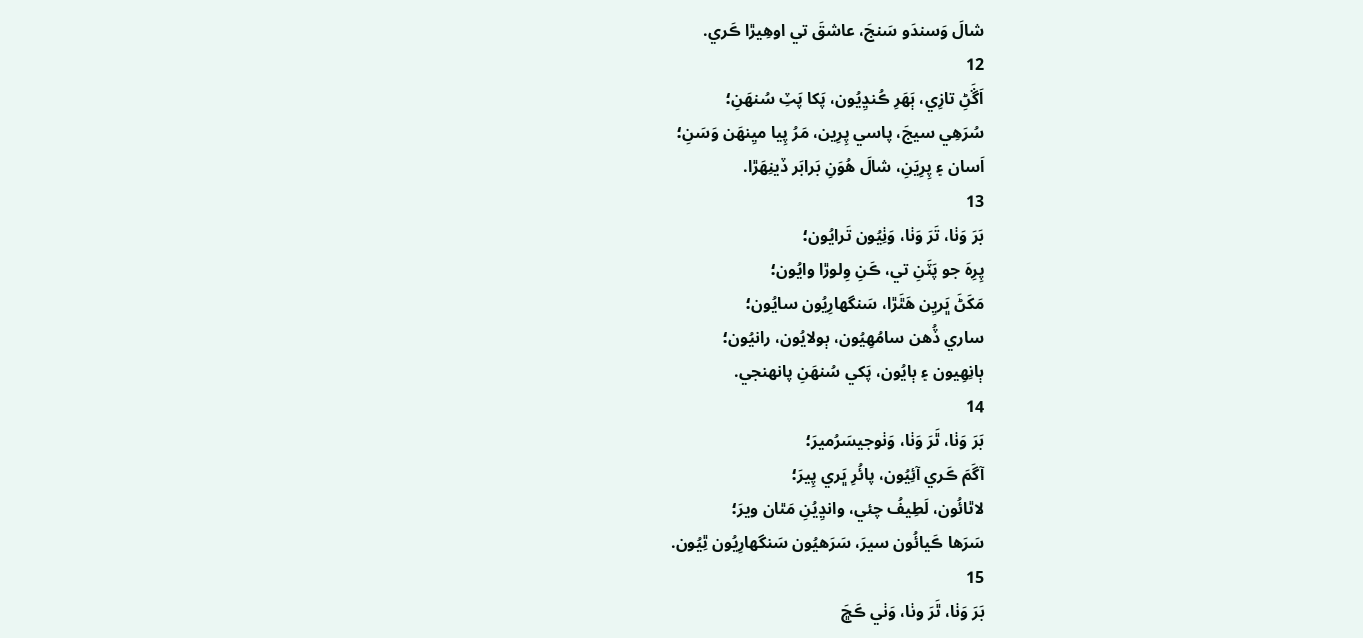شالَ وَسندَو سَنجَ، عاشقَ تي اوھِيڙا ڪَري.
12
اَڱَڻِ تازِي، ٻَھَرِ ڪُنڍِيُون، پَکا پَٽِ سُنھَنِ؛
سُرَھِي سيجَ، پاسي پِرِين، مَرُ پِيا ميِنھَن وَسَنِ؛
اَسان ۽ پِرِيَنِ، شالَ ھُوَنِ بَرابَر ڏينِھَڙا.
13
بَرَ وَٺا، تَرَ وَٺا، وَٺِيُون تَرايُون؛
پِرِهَ جو پَٽَنِ تي، ڪَنِ وِلوڙا وايُون؛
مَکَڻَ ڀَريِن ھَٿَڙا، سَنگھارِيُون سايُون؛
ساري ڏُھن سامُھِيُون، ٻولايُون، رانيُون؛
ٻانِھِيون ۽ ٻايُون، پَکي سُنھَنِ پانھنجي.
14
بَرَ وَٺا، ٿَرَ وَٺا، وَٺوجيسَرُميرَ؛
آگَمَ ڪَري آئِيُون، پائُرِ ڀَري پِيرَ؛
لاٿائُون، لَطِيفُ چئي، وانڍِيُنِ مَٿان ويرَ؛
سَرَھا ڪَيائُون سيرَ، سَرَھيُون سَنگھارِيُون ٿِيُون.
15
بَرَ وَٺا، ٿَرَ وٺا، وَٺي ڪَڇَ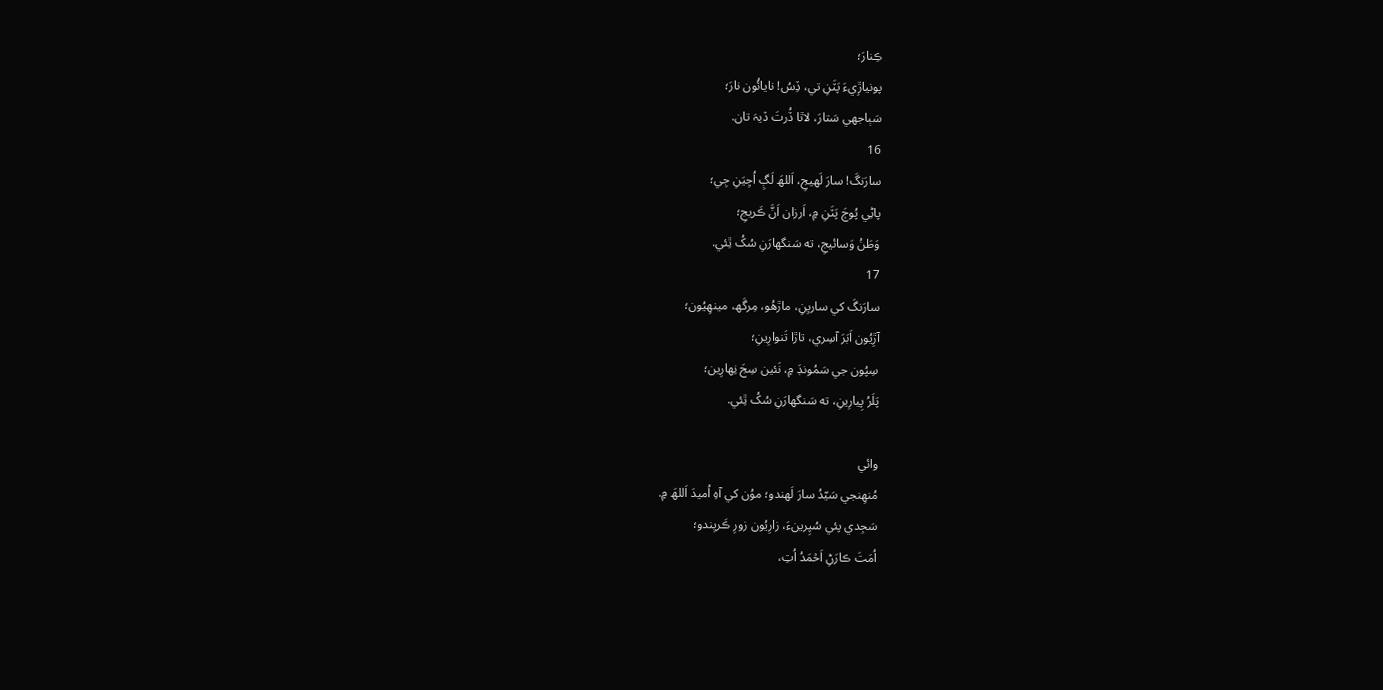ڪِنارَ؛
پونياڙِيءَ پَٽَنِ تي، ڏِسُ! نايائُون نارَ؛
سَٻاجھي سَتارَ، لاٿا ڏُرتَ ڏيہَ تان.
16
سارَنگَ! سارَ لَهيجِ، اَللھَ لَڳِ اُڃِيَنِ جِي؛
پاڻِي پُوڄَ پَٽَنِ ۾، اَرزان اَنَّ ڪَريجِ؛
وَطَنُ وَسائيجِ، ته سَنگھارَنِ سُکُ ٿِئي.
17
سارَنگَ کي ساريِنِ، ماڙھُو، مِرگَھ، مينھِيُون؛
آڙِيُون اَبَرَ آسِري، تاڙا تَنوارِينِ؛
سِپُون جي سَمُونڊَ ۾، نَئين سِجَ نِھارِين؛
پَلَرُ پِيارِينِ، ته سَنگھارَنِ سُکُ ٿِئي.

وائي
مُنھِنجي سَيّدُ سارَ لَهندو؛ موُن کي آهِ اُميدَ اَللھَ ۾.
سَجِدي پئي سُپِرينءَ، زارِيُون زورِ ڪَريِندو؛
اُمَتَ ڪارَڻِ اَحۡمَدُ اُتِ،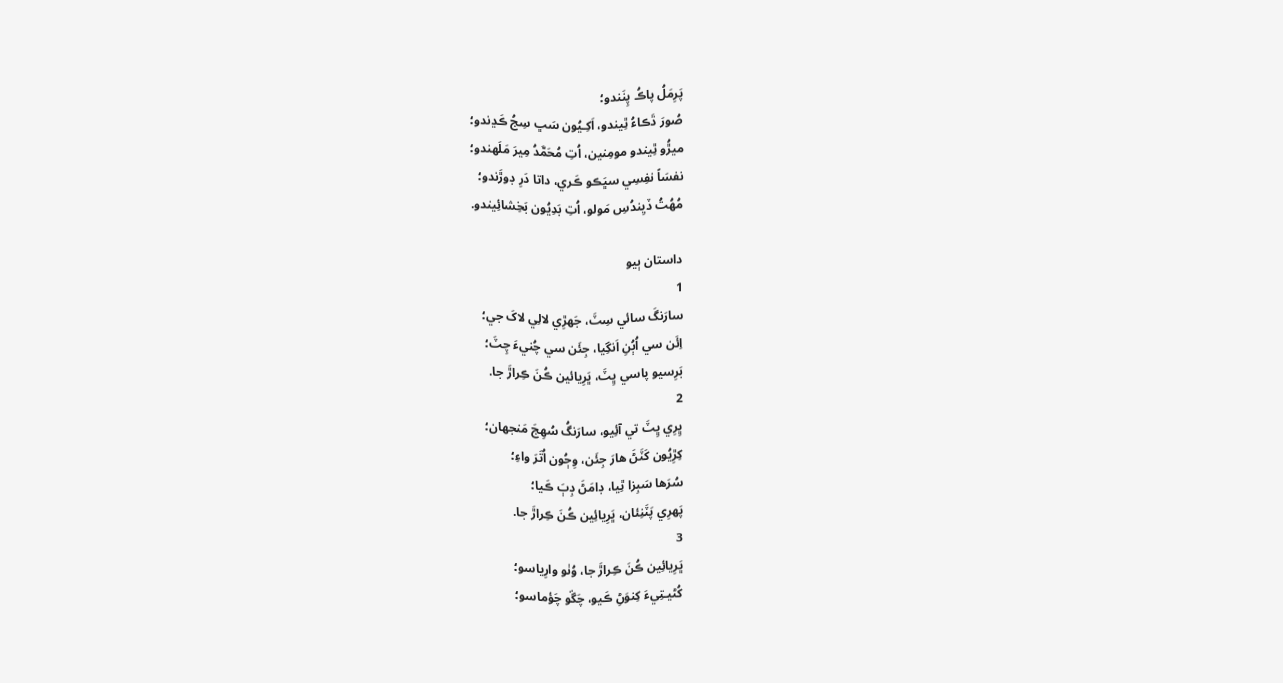پَرِمَلُ پاڪُ پِنَندو؛
صُورَ ڌَڪاءُ ٿِيندو، اَکِـيُون سَڀ سِجُ ڪَڍندو؛
ميڙُو ٿِيندو مومِنين، اُتِ مُحَمَّدُ مِيرَ مَلَهندو؛
نفسَاً نفِسِي سڀَڪو ڪَري، داتا دَرِ ڊوڙَندو؛
مُھُتُ ڏيِندُسِ مَولو، اُتِ بَدِيُون بَخِشائِيندو.

داستان ٻيو
1
سارَنگَ سائي سِٽَ، جَھڙِي لالِي لاکَ جي؛
اِئَن سي اُٻُنِ اَنگِيا، جِئَن سي چُنيءَ چِٽَ؛
بَرِسيو پاسي ڀِٽَ، ڀَرِيائين ڪُنَ ڪِراڙَ جا.
2
ڀِرِي ڀِٽَ تي آئِيو، سارَنگُ سُھِجَ مَنجھان؛
کِڙِيُون کَٽَڻَ ھارَ جِئَن، وِڄُون اُتَرَ واءِ؛
سُرَھا سَبِزا ٿِيا، ڊامَڻَ ڊِٻَ ڪَيا؛
پَھرِي پَٽَنِئان، ڀَرِيائِين ڪُنَ ڪِراڙَ جا.
3
ڀَرِيائِين ڪُنَ ڪِراڙَ جا، وُٺو وارِياسو؛
کُڻيـتِيءَ کِنوَڻِ ڪَيو، چَڱو چَؤماسو؛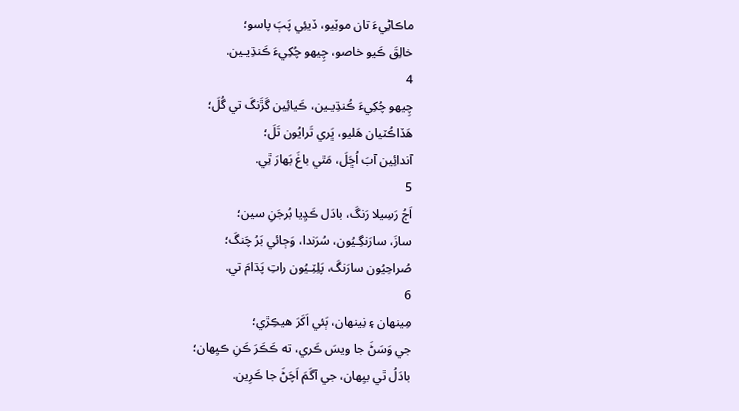ماڪاڻِيءَ تان موٽِيو، ڏيئِي پَٻَ پاسو؛
خالِقَ ڪَيو خاصو، چِيھو چُکِيءَ ڪَنڌِيـين.
4
چِيھو چُکِيءَ ڪُنڌِيـين، ڪَيائِين گَڙَنگَ تي گُلَ؛
ھَڏاڪُٽيان ھَليو، ڀَري تَرايُون تَلَ؛
آندائِين آبَ اُڇَلَ، مَٿي باغَ بَھارَ ٿِي.
5
اَڄُ رَسِيلا رَنگَ، بادَل ڪَڍِيا بُرجَنِ سين؛
سازَ، سارَنگِـيُون، سُرَندا، وَڄائي بَرُ چَنگَ؛
صُراحِيُون سارَنگَ، پَلِٽِـيُون راتِ پَڌامَ تي.
6
مِينھان ۽ نِينھان، ٻَئي اَکَرَ ھيڪِڙي؛
جي وَسَڻَ جا ويسَ ڪَري، ته ڪَڪَرَ ڪَنِ ڪيِھان؛
بادَلُ ٿي بيِھان، جي آگَمَ اَچَڻَ جا ڪَرِين.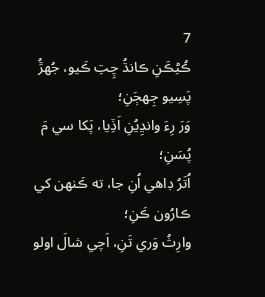7
ڪُڻِڪَنِ ڪانڌُ چِتِ ڪَيو، جُھڙُ پَسِيو جِھڄَنِ؛
وَرَ رِءَ وانڍِيُنِ اَڏِيا، پَکا سي مَ پُسَنِ؛
اُتَرُ ڊاھي اُنِ جا، ته ڪَنھن کي ڪارُون ڪَنِ؛
وارِثُ وَري تَنِ، اَچي شالَ اولو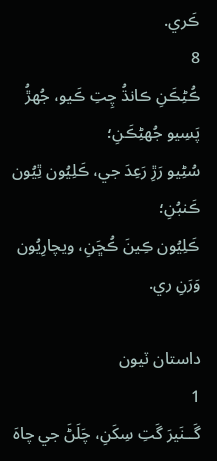ڪَري.
8
ڪُڻِڪَنِ ڪانڌُ چِتِ ڪَيو، جُھڙُ پَسِيو جُھڻِڪَنِ؛
سُڻِيو رَڙِ رَعِدَ جي، ڪَلِيُون ٿِيُون ڪَنبُنِ؛
ڪَلِيُون ڪِينَ ڪُڇَنِ، ويچارِيُون وَرَنِ ري.

داستان ٽيون
1
گَــنَيرَ گَتِ سِکَنِ، چَلَڻَ جي چاهَ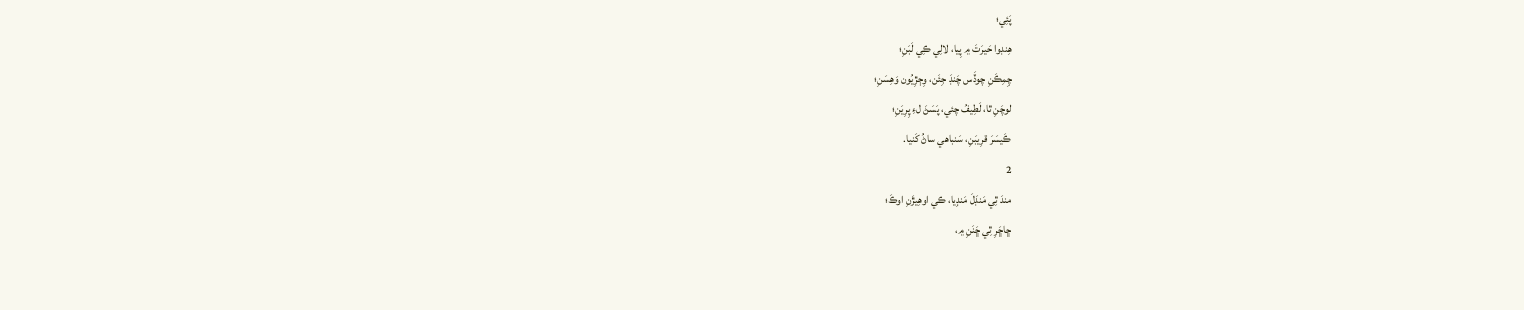پَئِي؛
ھِنڊوا حَيرَتَ ۾ پِيا، لالِي ڪِي لَبَنِ؛
چِمِڪَنِ چوڏَس چَنڊَ جِئَن، وِڄڙِيُون وَھِسَنِ؛
لوچَنِ ٿا، لَطِيفُ چئي، پَسَڻَ لءِ پِرِيَنِ؛
ڪَيسَرَ قرِيبَنِ، سَنباھي ساڻُ کَنيا.
2
مندَ ٿِي مَنڊَلَ مَنڊِيا، ڪي اوھِيڙَنِ اوڪَ؛
ڇاڇَرِ ٿِي ڇَنَنِ ۾،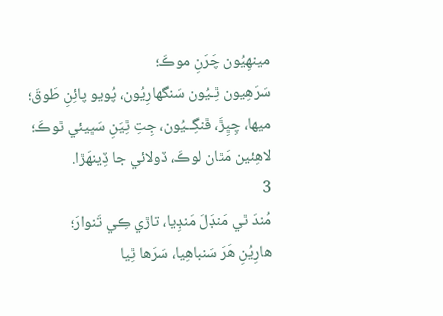مينھِيُون چَرَنِ موڪَ؛
سَرَھِيون ٿِـيُون سَنگھارِيُون، پُويو پائِنِ طَوقَ؛
ميھا، چِڀِڙَ، ڦنگِــيُون، جِتِ ٿِيَنِ سَڀيئي ٿوڪَ؛
لاھِئين مَٿان لوڪَ، ڏولائي جا ڏِينھَڙا.
3
مُندَ ٿي مَنڊَلَ مَنڊِيا، تاڙي ڪِي تَنوارَ؛
ھارِيُنِ ھَرَ سَنباھِيا، سَرَھا ٿِيا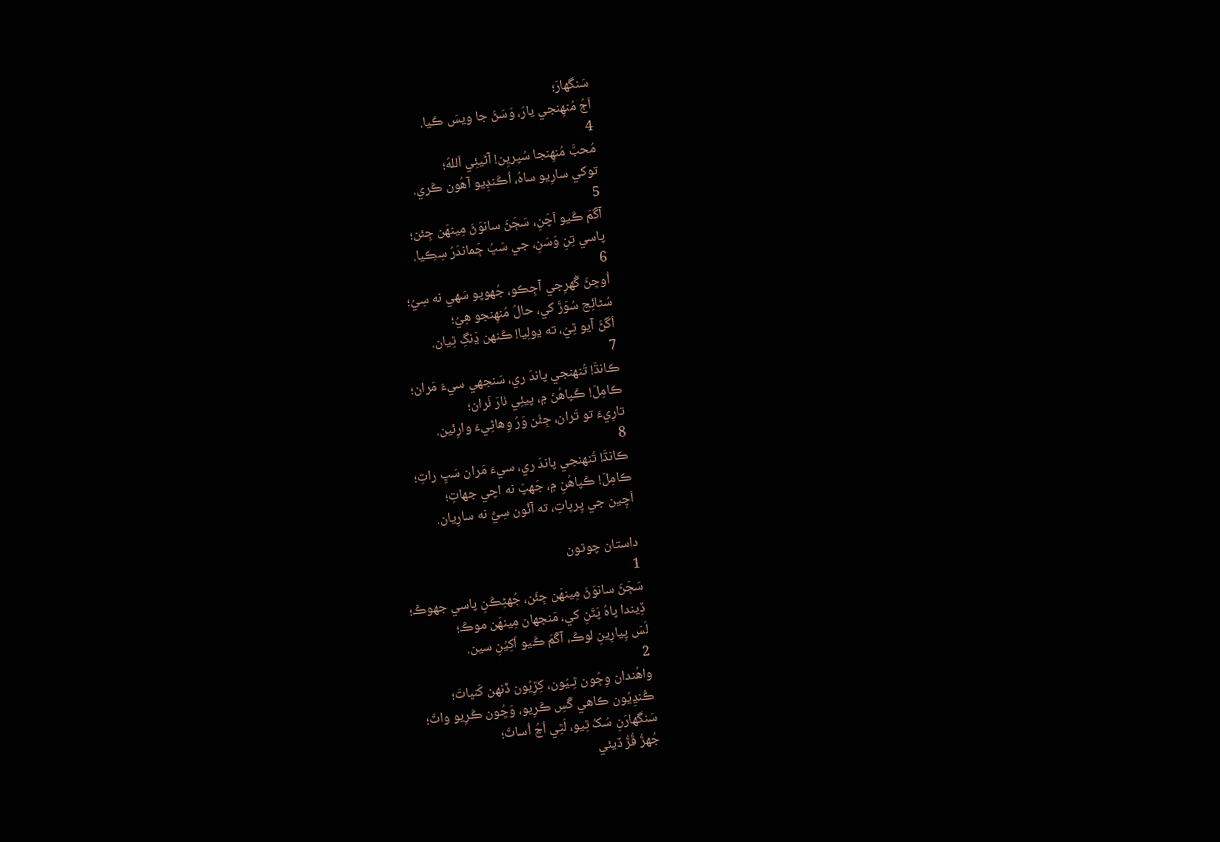سَنگھارَ؛
اَڄُ مُنھِنجي يارَ، وَسَڻَ جا ويسَ ڪَيا.
4
مُحبَّ مُنھِنجا سُپريِن! آڻيئِي اَللهُ؛
توکي سارِيو ساهُ، اُڪَنڊِيو آھُون ڪَري.
5
آگَمَ ڪَيو اَچَنِ، سَڄَڻَ سانوَڻَ مِينھَن جِئن؛
پاسي تِنِ وَسَنِ، جي سَڀُ ڄَماندَرُ سِڪِيا.
6
اُوڇڻَ گُھرِجي آجِڪو، جُھوپو سَھي نه سِيُ؛
سُڻائِج سُوَڙَ کي، حالُ مُنھِنجو ھِيُ؛
اَڱڻَ آيو ٿِيُ، ته ڍولِيا! ڪَنھن ڍَنگِ ٿِيان.
7
ڪانڌَ! تُنھنجي پاندَ ري، سَنجھي سيءَ مَران؛
ڪامِلَ! ڪَپاھُنَ ۾، پيئِي ٺارَ ٺَران؛
تارِيءَ تو تَران، جِئَن وَرُ وِھاڻِيءَ وارِئين.
8
ڪانڌَ! تُنھنجي پاندَ ري، سيءَ مَران سَڀِ راتِ؛
ڪامِلَ! ڪَپاھُنِ ۾، جَھپَ نه اچي جھاتِ؛
اَچِين جي پِرڀاتِ، ته آئُون سِيُّ نه سارِيان.

داستان چوٿون
1
سَڄَڻَ سانوَڻَ مِينھَن جِئَن، جُھڻِڪَنِ پاسي جھوڪَ؛
ڏِيندا پاهُ پَٽَنِ کي، مَنجھان مِينھَن موڪَ؛
لَسَ پِيارِينِ لوڪَ، آگَمَ ڪَيو اَکِيُنِ سين.
2
واھُندان وِڄُون ٿِـيُون، کِڙِيُون ڏَنھن کَنڀاتَ؛
ڪُنڍِيُون ڪاھي گَسِ ڪَرِيو، وَڇُون ڪَرِيو واٽَ؛
سَنگھارَنِ سُکُ ٿِيو، لَٿِي اُڃُ اُساٽَ؛
جُھڙُ ڦُڙُ ڏيئي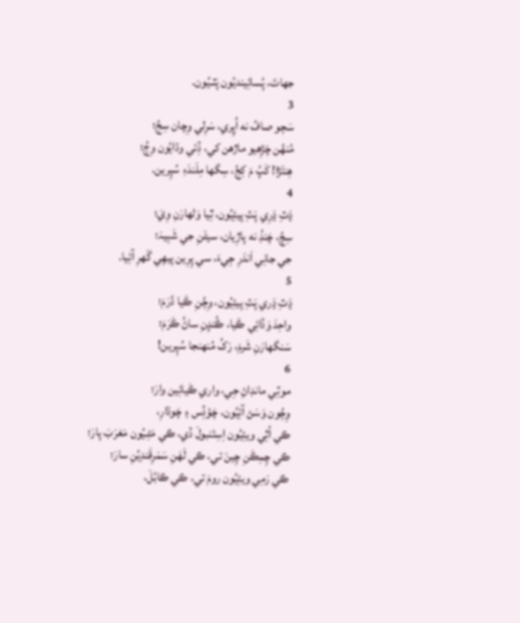جھاتَ، پُسائِينديُون پَٽـيُون.
3
سَڄو صافُ نه اُڀِري، سَرِلي وِچان سِجُ؛
مُنھُن چَڙِھيو ماڙھن کي، ڏِئي وڌايُون وِڄُ؛
ھِنئَڙا! کَپُ مَ کِجُ، سِگھا مِلَندَءِ سُپِرين.
4
ڍَٽِ ڍَرِي پَٽِ پيئِيُون، ٿِيا وَلھارَنِ وِيَ؛
سِڄُ، چَنڊُ نه پاڙِيان، سيڻَنِ جي شَبِيہَ؛
جي جانِي اَندَرِ جِيءَ، سي پِرِين پيھِي گَھرِ آئِيا.
5
ڍَٽِ ڍَري پَٽِ پيئِيُون، وِڄُنِ ڪَيا ڌَرَمَ؛
واحِدَ وَڏائِي ڪَيا، ڪُنڍِنِ ساڻُ ڪَرَمَ؛
سَنگھارَنِ شَرمَ، رَکُ مُنھنجا سُپِرين!
6
موٽِي مانڊاڻِ جِي، واري ڪَيائِين وارَ؛
وِڄُون وَسَڻ آئِيُون، چَؤڏِس ۽ چَوڌارِ،
ڪي اُٿِي ويئِيُون اِسِتَنبولَ ڏي، ڪي مَڻِـيُون مَغرَبَ پارَ؛
ڪي چِمِڪَنِ چِينَ تي، ڪي لَهَنِ سَمَرِقَندِيُنِ سارَ؛
ڪي رَمِي ويئِيُون رومَ تي، ڪي ڪابُلَ،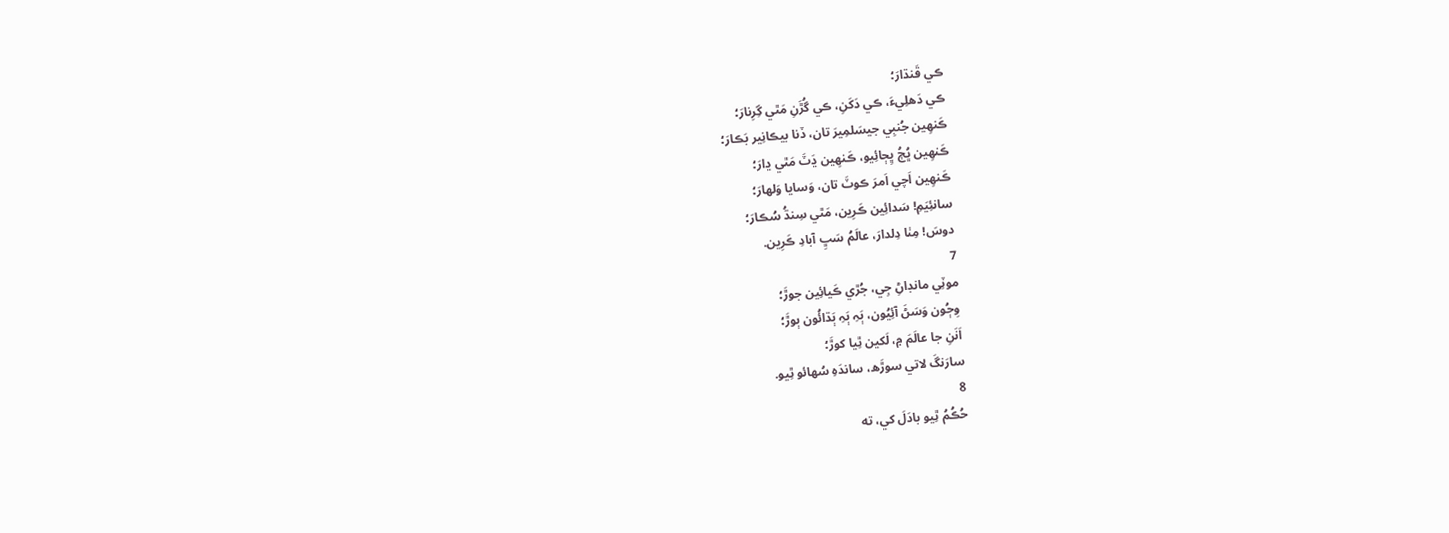ڪي قَنڌارَ؛
ڪي دَھلِيءَ، ڪي دَکَنِ، ڪي گُڙَنِ مَٿي گِرِنارَ؛
ڪَنھِين جُنبِي جيسَلمِيرَ تان، ڏنا بيڪانِير بَڪارَ؛
ڪَنھِين ڀُڄُ ڀِڄائِيو، ڪَنھِين ڍَٽَ مَٿي ڍارَ؛
ڪَنھِين اَچي اَمرَ ڪوٽَ تان، وَسايا وَلھارَ؛
سانئِيَمِ! سَدائِين ڪَرِين، مَٿي سِنڌُ سُڪارَ؛
دوسَ! مِٺا دِلدارَ، عالَمُ سَڀِ آبادِ ڪَرِين.
7
موٽِي مانڊاڻِ جِي، جُڙي ڪَيائِين جوڙَ؛
وِڄُون وَسَڻَ آئِيُون، ٻَہِ ٻَہِ ٻَڌائُون ٻوڙَ؛
اَنَنِ جا عالَمَ ۾، لَکين ٿِيا کوڙَ؛
سارَنگَ لاتي سوڙَھ، ساندَهِ سُھائو ٿِيو.
8
حُڪُمُ ٿِيو بادَلَ کي، ته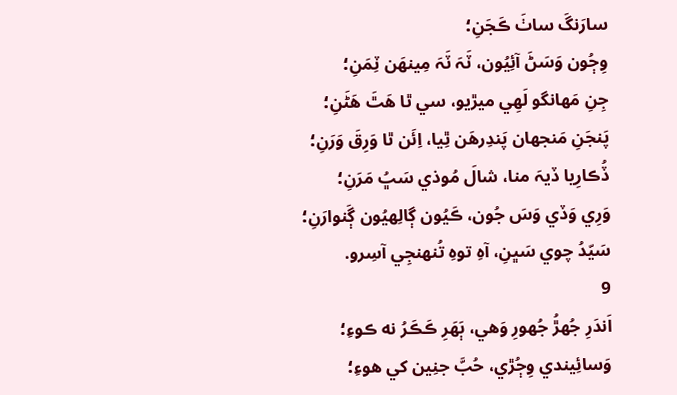سارَنگَ ساٺَ ڪَجَنِ؛
وِڄُون وَسَڻَ آئِيُون، ٽَہَ ٽَہَ مِينھَن ٽِمَنِ؛
جِنِ مَھانگو لَهِي ميڙيو، سي ٿا ھَٿَ ھَڻَنِ؛
پَنجَنِ مَنجھان پَندِرھَن ٿِيا، اِئَن ٿا وَرِقَ وَرَنِ؛
ڏُڪارِيا ڏيہَ منا، شالَ مُوذي سَڀُ مَرَنِ؛
وَرِي وَڏي وَسَ جُون، ڪَيُون ڳالِھيُون ڳَنوارَنِ؛
سَيّدُ چوي سَڀنِ، آهِ توهِ تُنھنجِي آسِرو.
9
اَندَرِ جُھڙُ جُھورِ وَھي، ٻَھَرِ ڪَڪَرُ نه ڪوءِ؛
وَسائِيندي وِڄُڙي، حُبَّ جنِين کي ھوءِ؛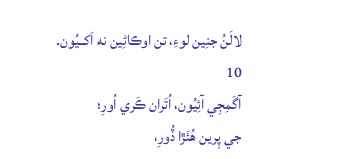لالَنُ جنِين لوءِ، تن اوڪاڻِين نه اَکــيُون.
10
آگَمِجِي آئِيُون، اُتَران ڪَري اُورِ؛
جي پِرين ھُئَڙا ڏُورِ،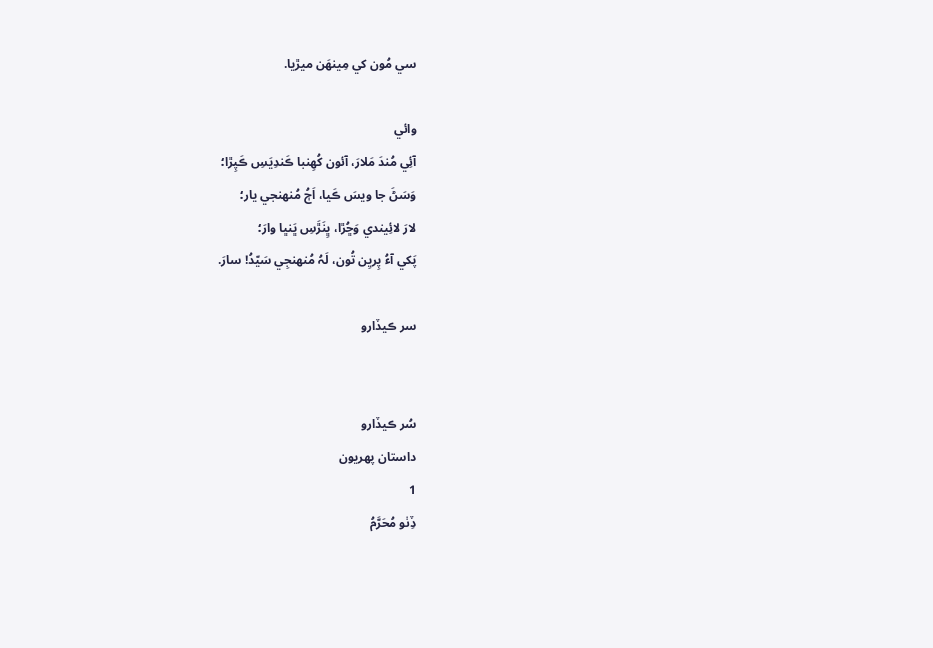سي مُون کي مِينھَن ميڙيا.

وائي
آئِي مُندَ مَلارَ، آئون کُھِنبا ڪَندِيَسِ ڪَپِڙا؛
وَسَڻَ جا ويسَ ڪَيا، اَڄُ مُنھنجي يار؛
لارَ لائِيندي وَڇُڙا، ڀِنَڙَسِ ڀَنڀا وارَ؛
پَکي آءُ پِريِن تُون، لَہُ مُنھنجِي سَيّدُ! سارَ.

سر ڪيڏارو


سُر ڪيڏارو
داستان پهريون
1
ڏِٺو مُحَرَّمُ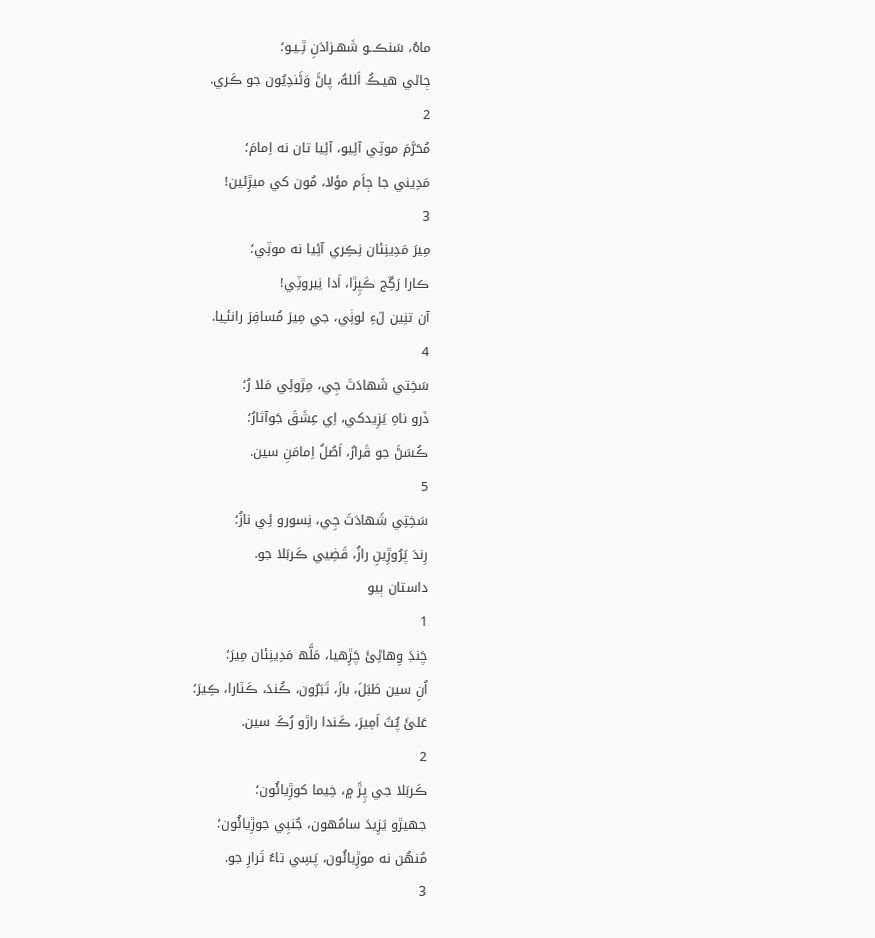ماهُ، سَنڪــو شَهـزادَنِ ٿِـيـو؛
ڄاڻي ھيـڪُ اَللهُ، پاڻَ وَڻَندِيُون جو ڪَري.
2
مُحَرَّمَ موٽِي آئِيو، آئِيا تان نه اِمامَ؛
مَدِيني جا ڄاَم مؤلا، مُون کي ميڙِئين!
3
مِيرَ مَدِينِئان نِڪِري آئِيا نه موٽِي؛
ڪارا رَڱِج ڪَپِڙا، اَدا نِيروٽِي!
آن تنِين لَءِ لوٺِي، جي مِيرَ مُسافِرَ رانئـِيا.
4
سَخِتي شَھادَتَ جِي، مِڙوئِي مَلا رُ؛
ذَرو ناهِ يَزِيدکي، اِي عِشَقَ جَوآثارُ؛
ڪُسَڻَ جو قَرارُ، اَصُلُ اِمامَنِ سين.
5
سَخِتِي شَھادَتَ جِي، نِسورو ئِي نازُ؛
رِندَ پَرُوڙِينِ رازُ، قَضِيي ڪَربَلا جو.
داستان ٻيو
1
چَنڊَ وِھاڻِئَ چَڙِهيا، مَلَّھ مَدِينِئان مِيرَ؛
اُنِ سين طَبَلَ، بازَ، تَبَرُون، ڪُندَ، ڪَٽارا، ڪِيرَ؛
عَلئَ پُٽَ اَمِيرَ، ڪَندا راڙو رُڪَ سين.
2
ڪَربَلا جي پِڙَ ۾، خِيما کوڙِيائُون؛
جهيڙو يَزِيدَ سامُهون، جُنبِي جوڙِيائُون؛
مُنهُن نه موڙِيائُون، پَسِي تاءُ تَرارِ جو.
3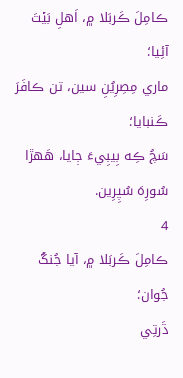ڪامِلَ ڪَربَلا ۾، اَهلِ بَيۡتَ آئِيا؛
ماري مِصِرِيُنِ سين، تن ڪافَرَ ڪَنبايا؛
سَچُ ڪِه بِيبِيءَ ڄايا، ھَهڙا سُورِهَ سُپِرِين.
4
ڪامِلَ ڪَربَلا ۾، آيا جُنگُ جُوان؛
ڌَرتِي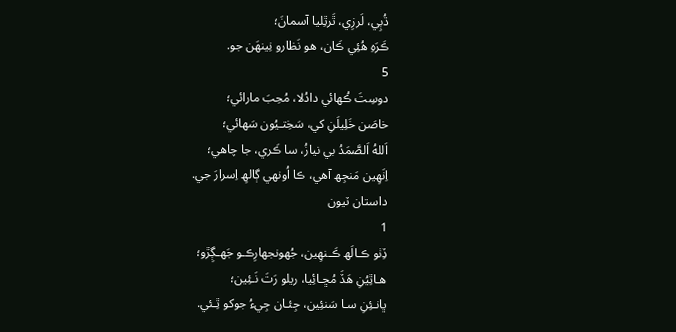ڌُٻِي، لَرزِي، ٿَرٿِليا آسمانَ؛
ڪَرَهِ ھُئِي ڪَان، ھو نَظارو نِينھَن جو.
5
دوسِتَ ڪُهائي دادُلا، مُحِبَ مارائي؛
خاصَن خَلِيلَنِ کي، سَخِتـيُون سَھائي؛
اَللهُ اَلصَّمَدُ بي نيازُ، سا ڪَري، جا چاھي؛
اِنَھِين مَنجِھ آھي، ڪا اُونھي ڳالھِ اِسرارَ جي.
داستان ٽيون
1
ڏِٺو ڪـالَھ ڪَـنھِين، جُھونجھارِڪـو جَھـڳِڙو؛
ھـاٿِيُنِ ھَڏَ مُڇـائِيا، ريلو رَتَ نَـئِين؛
ڀانـئِنِ سـا سَنئِين، جِئـان جِيءُ جوکو ٿِـئي.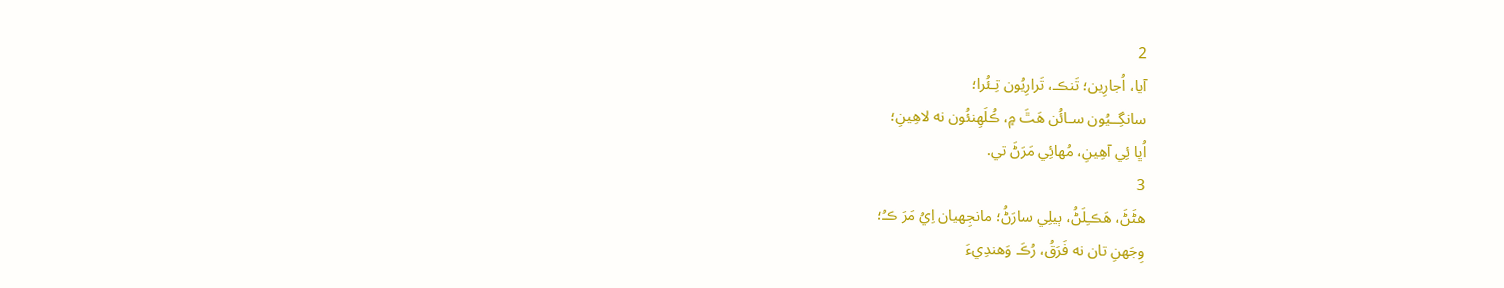2
آيا، اُجارِين؛ تَنڪـ، تَرارِيُون تِـئُرا؛
سانگِــيُون سـائُن ھَٿَ ۾، ڪُلَھِنئُون نه لاھِينِ؛
اُڀا ئِي آھِينِ، مُھائِي مَرَڻَ تي.
3
ھڻَڻَ، ھَڪـِلَڻُ، ٻيلِي سارَڻُ؛ مانجِھيان اِيُ مَرَ ڪـُ؛
وِجَھنِ تان نه فَرَقُ، رُڪَ وَھندِيءَ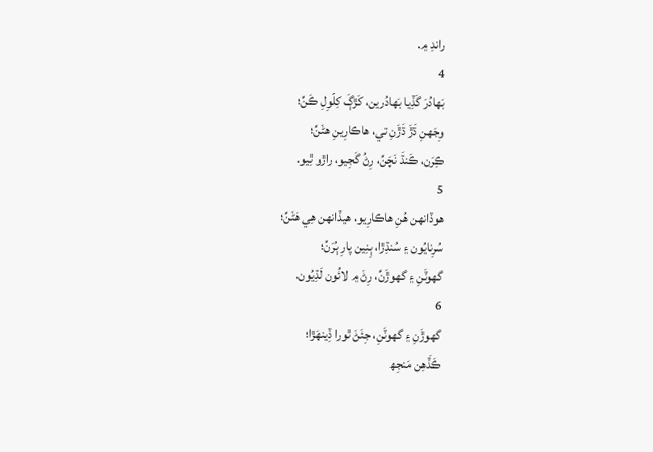راندِ ۾.
4
بَھادُرَ گَڏِيا بَھادُرين، کَڙڳَ کِلۡوِلِ ڪَنِّ؛
وِجَھنِ ڌَڙَ ڌَڙَنِ تي، ھاڪارِينِ ھڻَنِّ؛
ڪِرَن، ڪَنڌَ نَچَنِّ، رِڻُ گَجِيو، راڙو ٿِيو.
5
ھوڏانھن ھُنِ ھاڪارِيو، ھيڏانھن ھِي ھَڻَنِّ؛
سُرِنايُون ۽ سُنڌِڙا، ٻِنِين پارِ ٻُرَنِّ؛
گھوٽَنِ ۽ گھوڙَنِّ، رِڻَ ۾ لائُون لَڌِيُون.
6
گھوڙَنِ ۽ گھوٽَنِ، جِئَڻَ ٿورا ڏِينھَڙا؛
ڪَڏَھِن مَنجِھ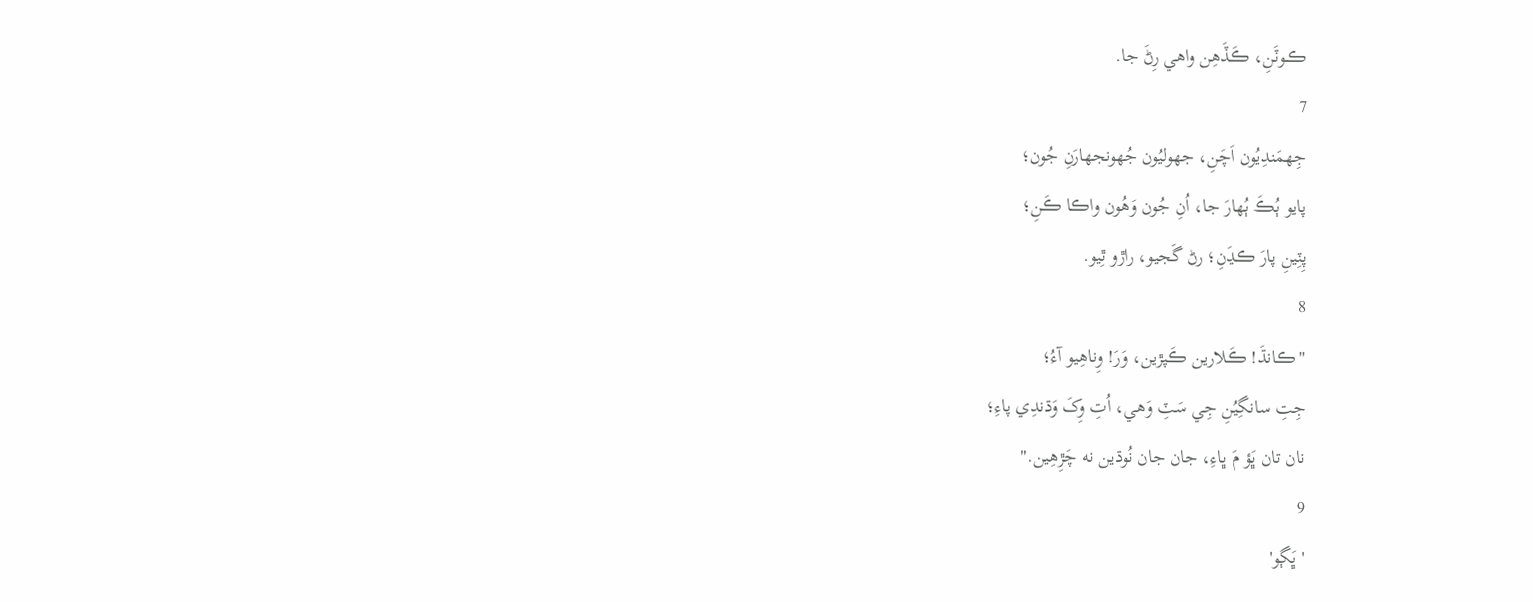ڪـوٽَنِ، ڪَڏَھِن واھي رِڻَ جا.
7
جِھمَندِيُون اَچَنِ، جھوليُون جُھونجھارَنِ جُون؛
پايو ٻُڪَ ٻُھارَ جا، اُنِ جُون وَھُون واڪا ڪَنِ؛
پِٽِينِ پارَ ڪڍَنِ؛ رڻ گَجيو، راڙو ٿِيو.
8
"ڪانڌَ! ڪَلارين ڪَپڙين، وَرَ! وِناھِيو آءُ؛
جِتِ سانگِيُنِ جِي سَٽِ وَھي، اُتِ وِکَ وَڌندِي پاءِ؛
نان تان ڀَؤ مَ ڀاءِ، جان جان نُوڌين نه چَڙِھِين."
9
'ڀَڳو'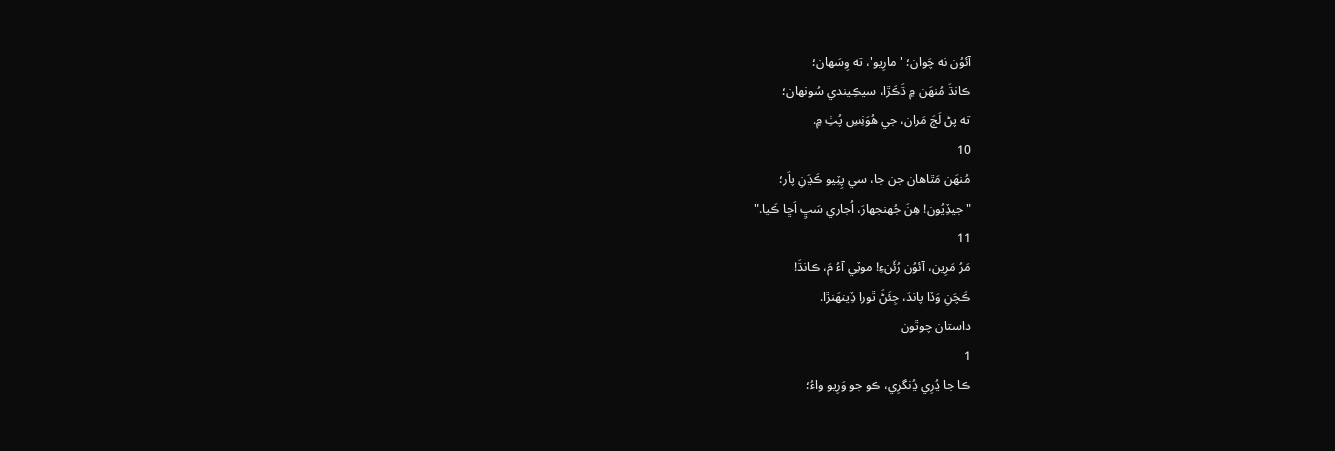آئوُن نه چَوان؛ 'مارِيو'، ته وِسَھان؛
ڪانڌَ مُنھَن ۾ ڌَڪَڙا، سيڪِيندي سُونھان؛
ته پڻ لَڄَ مَران، جي ھُوَنِسِ پُٺِ ۾.
10
مُنهَن مَٿاھان جن جا، سي پِٽِيو ڪَڍَنِ پاَر؛
"جيڏِيُون! ھِنَ جُھنجھارَ، اُجاري سَڀِ اَڇا ڪَيا."
11
مَرُ مَرِين، آئوُن رُئَنءِ! موٽِي آءُ مَ، ڪانڌَ!
ڪَچَنِ وَڏا پاندَ، جِئَڻَ ٿورا ڏِينھَنڙا.
داستان چوٿون
1
ڪا جا ڍُرِي ڍُنگرِي، ڪو جو وَرِيو واءُ؛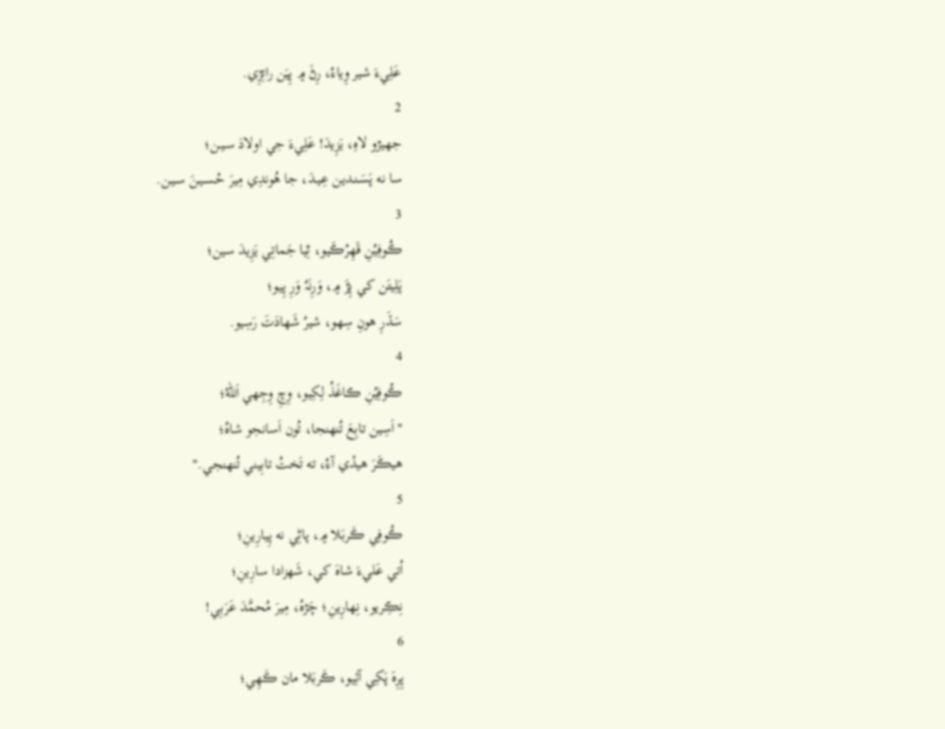عَلِيءَ شير وِياءُ، رِڻَ ۾ پِيَن راتِڙِي.
2
جھيڙو لاهِ، يَزِيدَ! عَلِيءَ جي اولادَ سـيـن؛
سا نه پَسَـنـدين عِـيـدَ، جا ھُوندِي مِيرَ حُـسـيـنَ سـيـن.
3
ڪُوفِيُنِ قَھِرُڪَيو، ٿِيا جَماتِي يَزِيدَ سين؛
پَلِيتَن کي پِڙَ ۾، وَرِنَہُ وَرِ پِيو؛
سَڌَرِ ھونِ سِھو، شيرُ شَھادَتَ رَسِيو.
4
ڪُوفِيُنِ ڪاغَذُ لِکِيو، وِچِ وِجِھي اَللّهُ؛
"اَسِين تابِعَ تُنھنجا، تُون اَسانجو شاهُ؛
ھيڪَرَ ھيڏي آءُ، ته تَختُ تابِيني تُنھنجي."
5
ڪُوفِي ڪَربَلا ۾، پاڻِي نه پِيارِينِ؛
اُتي عَليءَ شاهَ کي، شَهزادا سارِينِ؛
نِڪِريو، نِهارِينِ؛ چَڙهُ، مِيرَ مُحمَّدَ عَرَبِي!
6
پِرِهَ پَکِي آئِيو، ڪَربَلا مان ڪَهِي؛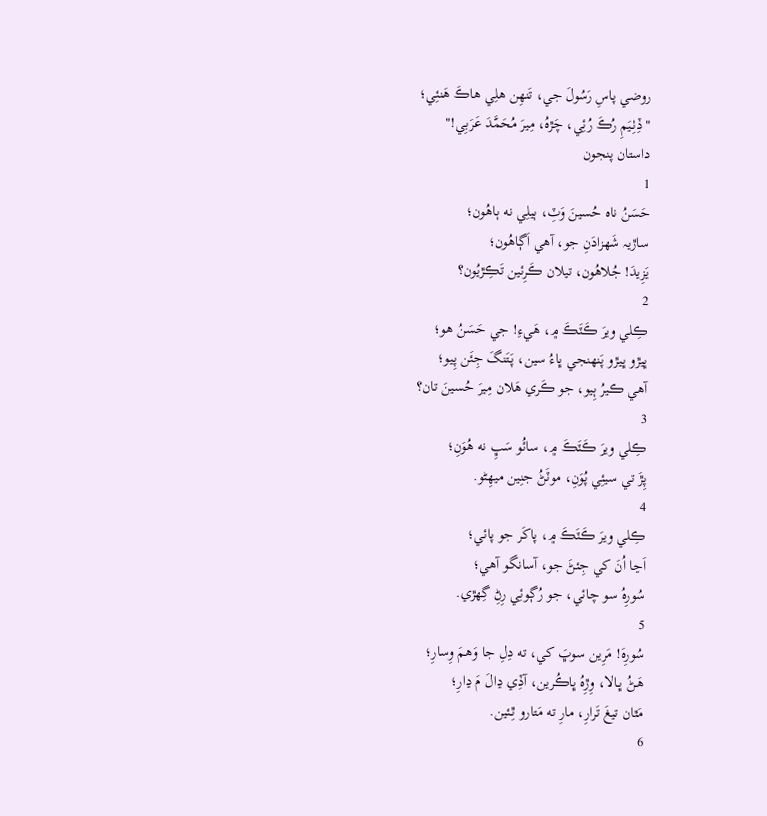روضي پاسِ رَسُولَ جي، تَنهِن ھلِي ھاڪَ ھَنئِي؛
"ڏِٺِـيَمِ رُڪَ رُئِي، چَڙهُ، مِيرَ مُحَمَّدَ عَرَبِي!"
داستان پنجون
1
حَسَنُ ناه حُسينَ وَٽِ، ٻيلِي نه ٻاھُون؛
ساڙيہ شَهزادَنِ جو، آھي اَڳاھُون؛
يَزِيدَ! جُلاھُون، تيلان ڪَرِئين تَڪِڙيُون؟
2
ڪِلي ويرَ ڪَٽَڪَ ۾، ھَيءِ! جي حَسَنُ هو؛
ڀيڙو ڀيڙو پَنهنجي ڀاءُ سين، پَتَنگَ جِئَن پِيو؛
آھي ڪيرُ ٻِيو، جو ڪَري ھَلان مِيرَ حُسينَ تان؟
3
ڪِلي ويرَ ڪَٽَڪَ ۾، سائُو سَڀِ نه ھُوَنِ؛
پِڙَ تي سيئِي پُوَنِ، موٽَڻُ جنِين ميھِڻو.
4
ڪِلي ويرَ ڪَٽَڪَ ۾، پاکَر جو پائي؛
اَڃا اُنَ کي جِئڻَ جو، آسانگو آھي؛
سُورِهُ سو چائي، جو رُڳوئِي رِڻِ گِھڙي.
5
سُورِهَ! مَرِين سوڀَ کي، ته دِلِ جا وَھمَ وِسارِ؛
ھَـڻُ ڀـالا، وِڙِهُ ڀاڪُرين، آڏِي ڍالَ مَ ڍارِ؛
مَٿان تيغَ تَرارِ، مارِ ته مَتارو ٿِـئين.
6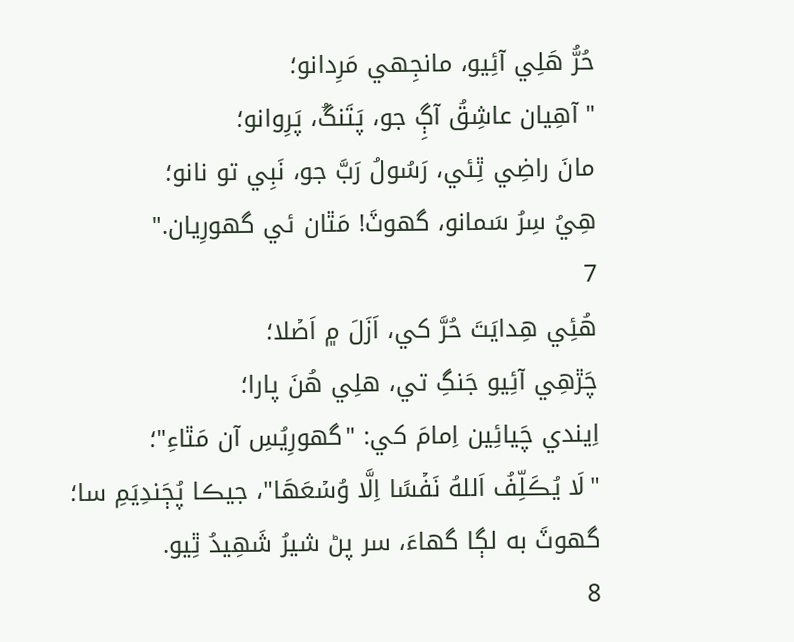حُرُّ ھَلِي آئِيو، مانجِھي مَرِدانو؛
"آھِيان عاشِقُ آڳِ جو، پَتَنگُ، پَرِوانو؛
مانَ راضِي ٿِئي، رَسُولُ رَبَّ جو، نَبِي تو نانو؛
ھِيُ سِرُ سَمانو، گھوٽَ! مَٿان ئي گھورِيان."
7
ھُئِي ھِدايَتَ حُرَّ کي، اَزَلَ ۾ اَصۡلا؛
چَڙھِي آئِيو جَنگِ تي، ھلِي ھُنَ پارا؛
اِيندي چَيائِين اِمامَ کي: "گھورِيُسِ آن مَٿاءِ"؛
"لَا يُڪَلِّفُ اَللهُ نَفۡسًا اِلَّا وُسۡعَهَا"، جيڪا پُڄَندِيَمِ سا؛
گھوٽَ به لڳا گھاءَ، سر پڻ شيرُ شَھِيدُ ٿِيو.
8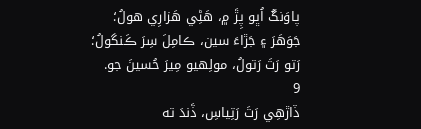پاوَنگُ اُڀو پِڙَ ۾، ھَڻِي ھَزارِي ھولُ؛
جَوَھَرَ ۽ جَڙاءَ سين، ڪامِلَ سِرَ ڪَنگولُ؛
رَتو رَتَ رَتولُ، مولِهيو مِيرَ حُسينَ جو.
9
ڏاڙھِي رَتَ رَتِياسِ، ڏَندَ ته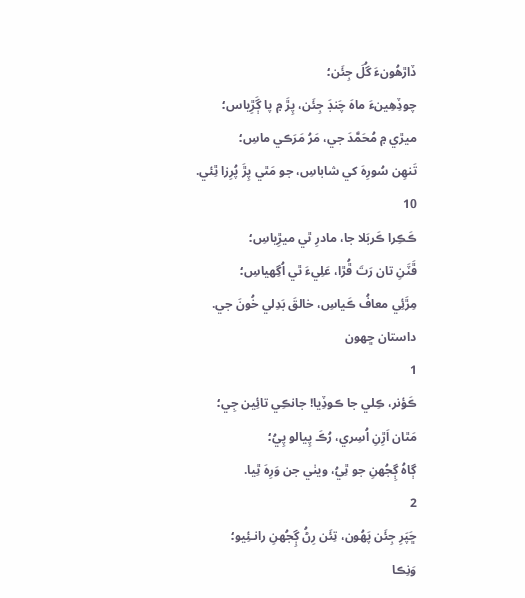ڏاڙھُونءَ گُلَ جِئَن؛
چوڏِھِينءَ ماهَ چَنڊَ جِئَن، پِڙَ ۾ پا ڳَڙِياس؛
ميڙي ۾ مُحَمَّدَ جي، مَرُ مَرَڪي ماسِ؛
تَنھِن سُورِهَ کي شاباسِ، جو مَٿي پِڙَ پُرِزا ٿِئي.
10
ڪَڪِرا ڪَربَلا جا، مادرِ ٿي ميڙِياسِ؛
ڦَٽَنِ تان رَتَ ڦُڙا، عَلِيءَ ٿي اُگِھياسِ؛
مِڙَئِي معافُ ڪَياسِ، خالقَ بَدِلي خُونَ جي.
داستان ڇھون
1
ڪَؤنر، ڪِلي جا ڪوڏِيا! جانڪِي تائِين جِي؛
مَٿان اَڙِنِ اُسِري، رُڪَ پِيالو پِيُ؛
ڳاهُ ڳِجُھنِ جو ٿِيُ، ويٺي جن وَرِهَ ٿِيا.
2
ڇَپَرِ جِئَن پَھُون، تِئَن رِڻُ ڳِجُھنِ رانـئِيو؛
وَنِڪا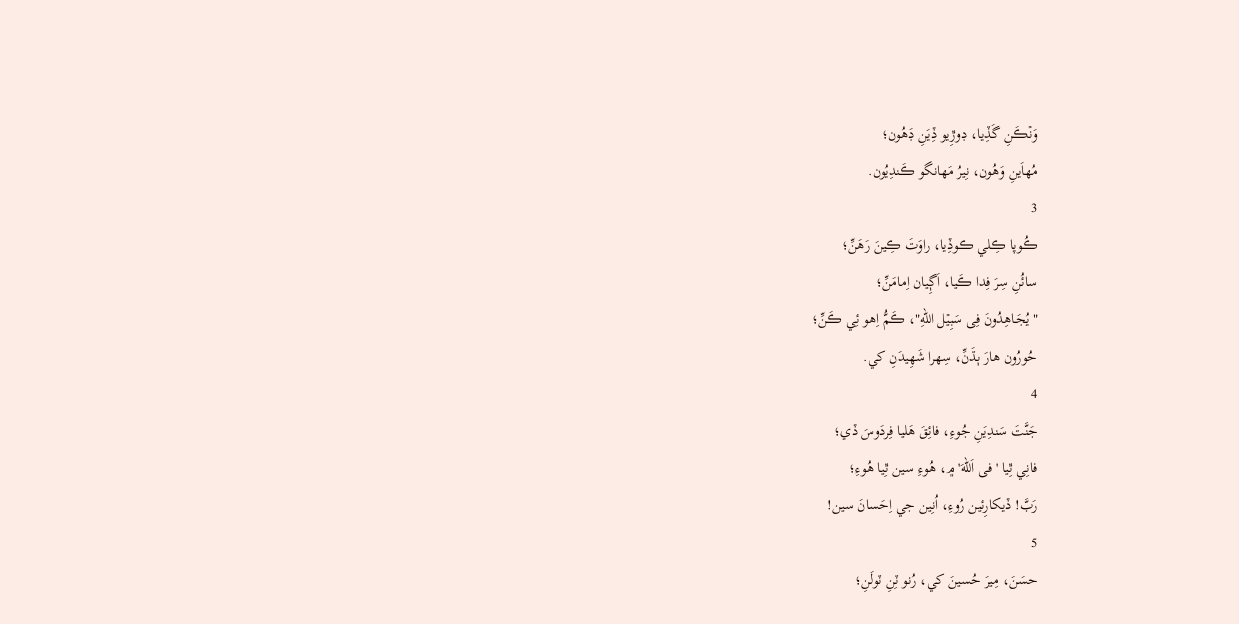وَنۡڪَنِ گَڏِيا، ڊوڙِيو ڏِيَنِ ڊَھُون؛
مُهاَينِ وَھُون، نِيرُ مَهانگو ڪَندِيُون.
3
ڪُوپا ڪِلي ڪوڏِيا، راوَتَ ڪِينَ رَھَنِّ؛
سائُنِ سِرَ فِدا ڪَيا، اَڳِيان اِمامَنِّ؛
"يُجَـاھِدُونَ فِى سَبِيۡل اللّهِ"، ڪَمُّ اِھو ئِي ڪَنِّ؛
حُورُون ھارَ ٻڌَنِّ، سِهرا شَهِيدَنِ کي.
4
جَنَّتَ سَندِيَنِ جُوءِ، فائِقَ ھَليا فِردَوسَ ڏي؛
فانِي ٿِيا 'فى اَللهَ' ۾، ھُوءِ سين ٿِيا ھُوءِ؛
رَبَّ! ڏيکارِئين رُوءِ، اُنِين جي اِحَسانَ سين!
5
حسَنَ، مِيرَ حُسينَ کي، رُنو ٽِنِ ٽولَنِ؛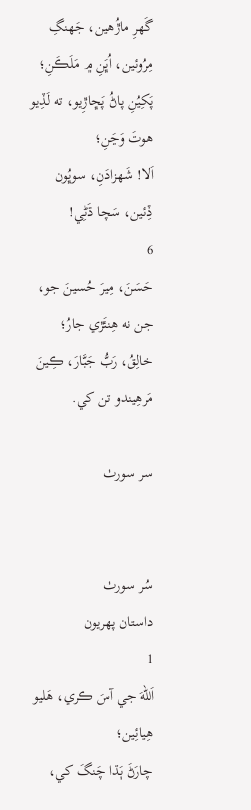گَھرِ ماڙُھين، جَھنگِ مِرُوئين، اُڀَنِ ۾ مَلَڪَنِ؛
پَکِيُنِ پاڻُ پَڇاڙِيو، ته لَڏِيو ھوتَ وَڃَنِ؛
اَلا! شَهزادَنِ، سوڀُون ڏِئين، سَچا ڌَڻِي!
6
حَسَنَ، مِيرَ حُسينَ جو، جن نه ھِنئَڙي جارُ؛
خالِقُ، رَبُّ جَبَّارَ، ڪِينَ مَرھِيندو تن کي.

سر سورٺ


سُر سورٺ
داستان پهريون
1
اَللهَ جي آسَ ڪري، هَليو هِيائِين؛
چارَڻَ ٻَڌا چَنگَ کي،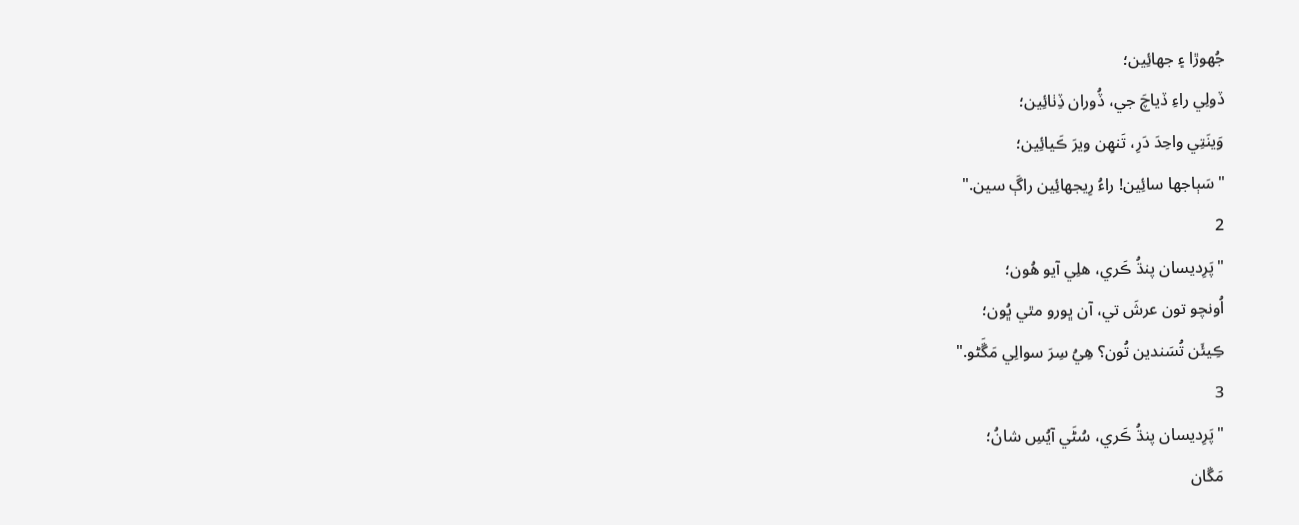جُھوڙا ۽ جھائِين؛
ڏولِي راءِ ڏياچَ جي، ڏُوران ڏِٺائِين؛
وَينَتِي واحِدَ دَرِ، تَنهِن ويرَ ڪَيائِين؛
"سَٻاجها سائِين! راءُ رِيجھائِين راڳَ سين."
2
"پَرِديسان پنڌُ ڪَري، هلِي آيو هُون؛
اُونچو تون عرشَ تي، آن ڀورو مٿي ڀُون؛
ڪِيئَن تُسَندين تُون؟ هِيُ سِرَ سوالِي مَڱَڻو."
3
"پَرِديسان پنڌُ ڪَري، سُڻَي آيُسِ شانُ؛
مَڱان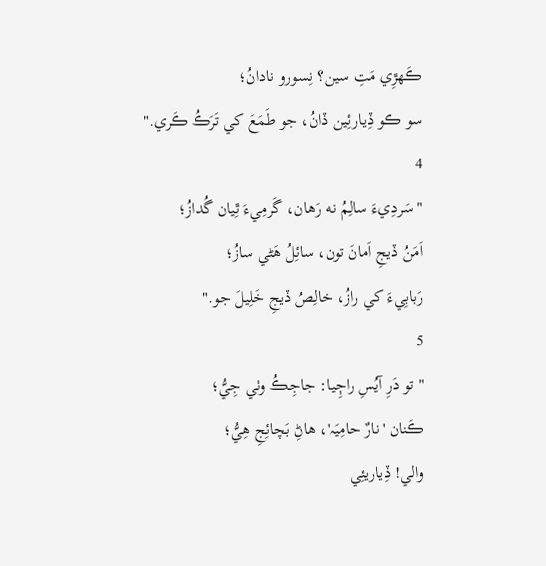ڪَهڙِي مَتِ سين؟ نِسورو نادانُ؛
سو ڪو ڏِيارئِين ڏانُ، جو طَمَعَ کي تَرَڪُ ڪَري."
4
"سَردِيءَ سالِمُ نه رَهان، گَرمِيءَ ٿِيان گُدازُ؛
اَمَنُ ڏيجِ اَمانَ تون، سائِلُ هَڻي سازُ؛
رَبابِيءَ کي رازُ، خالِصُ ڏيجِ خَلِيلَ جو."
5
"تو دَرِ آيُسِ راڄِيا: جاجِڪُ وٺي جِيُّ؛
ڪَنان 'نارٌ حامِيَہ'، هاڻِ بَچائِجِ هِيُّ؛
والي! ڏِياريئِي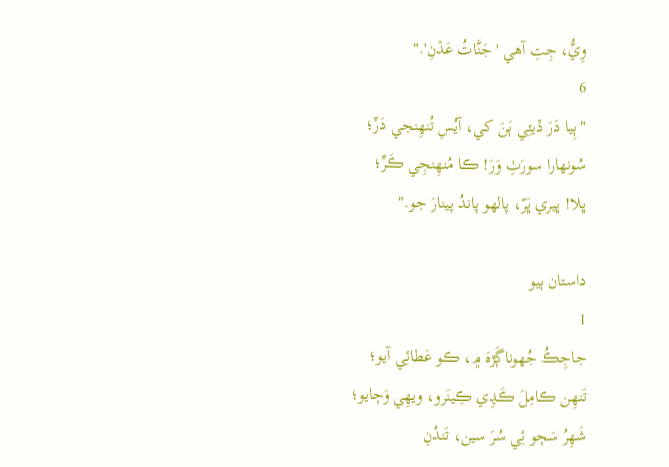وِيُّ، جِتِ آهي 'جَنَّاتُ عَدۡنِ'."
6
"ٻِيا دَرَ ڏيئِي ٻَنَ کي، آيُسِ تُنهِنجي دَرِّ؛
سُونهارا سورَٺِ وَرَ! ڪا مُنهِنجِي ڪَرِّ؛
ڀلا! ڀيري ڀَرّ، پالهو پاندُ پينارَ جو."

داستان ٻيو
1
جاجِڪُ جُھوناڳَڙہَ ۾، ڪو عَطائِي آيو؛
تَنهِن ڪامِلَ ڪَڍِي ڪِينَرو، ويهِي وَڄايو؛
شَهِرُ سَڄو ئِي سُرَ سين، تَندُنِ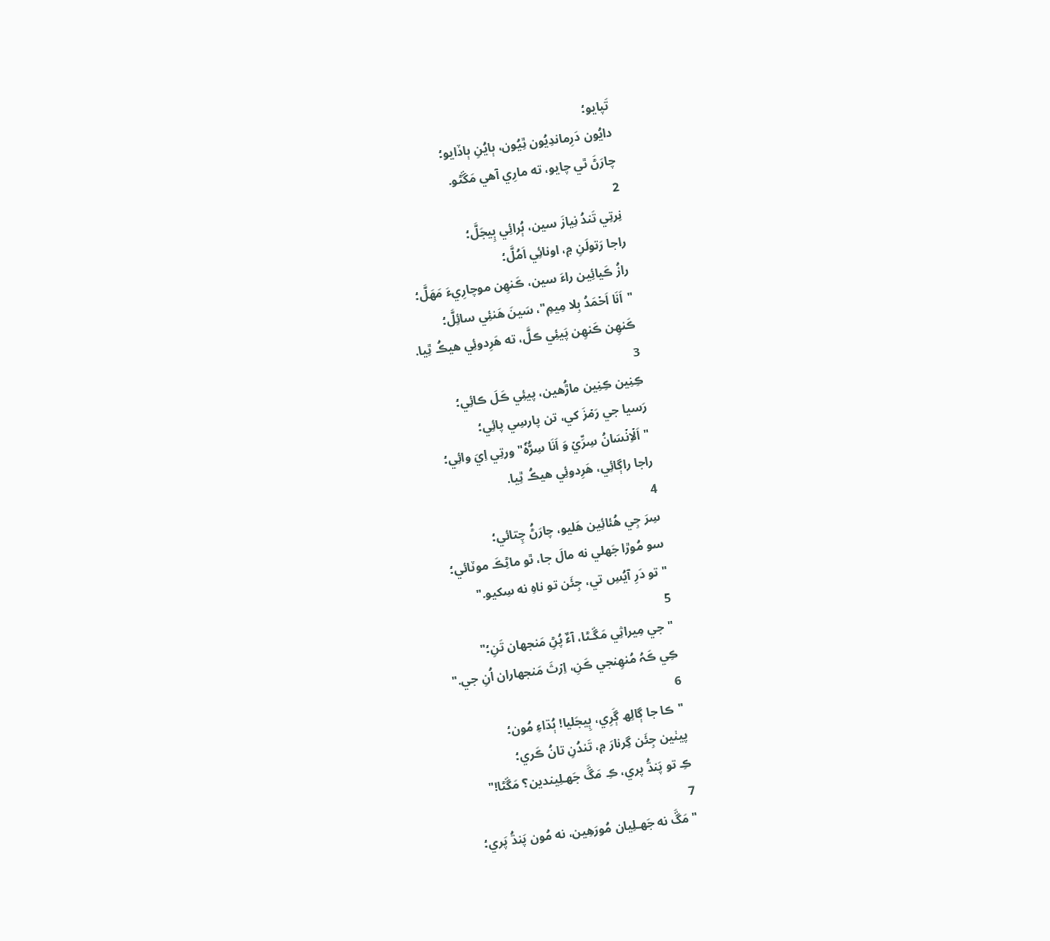تَپايو؛
دايُون دَرِماندِيُون ٿِيُون، ٻايُنِ ٻاڏايو؛
چارَڻَ ٿي چايو، ته مارِي آهي مَڱڻو.
2
نِرتِي تَندُ نِيازَ سين، ٻُرائِي ٻِيجَلَّ؛
راجا رَتولَنِ ۾، اونائِي اَمُلَّ؛
رازُ ڪَيائِين راءَ سين، ڪَنهِن موچارِيءَ مَهَلَّ؛
"اَنَا اَحۡمَدُ بِلا مِيمِ"، سَينَ هَنئِي سائِلَّ؛
ڪَنهِن ڪَنهِن پَيئِي ڪلَّ، ته هَرِدوئِي هيڪُ ٿِيا.
3
ڪِنِين ڪِنِين ماڙُهين، پيئِي ڪَلَ ڪائِي؛
رَسيا جي رَمۡزَ کي، تن پارسِي پائِي؛
"اَلۡاِنۡسَانُ سِرِّيۡ وَ اَنَا سِرُّهٗ" ورتِي اِيَ وائِي؛
راجا راڳائِي، هَرِدوئِي هيڪُ ٿِيا.
4
سِرَ جِي هُئائِين هَليو، چارَڻُ چِتائي؛
سو مُوڙا جَھلي نه مالَ جا، ٿو ماڻِڪَ موٽائي؛
"تو دَرِ آيُسِ تي، جِئَن تو ناهِ نه سِکيو."
5
"جي مِيراثِي مَڱـڻا، آءٌ پُڻِ مَنجھان تَنِ؛"
ڪِي ڪَہُ مُنهِنجي ڪَنِ، اِرۡثَ مَنجهاران اُنِ جي."
6
"ڪا جا ڳالِھ ڳَرِي، ٻِيجَليا! ٻُڌاءِ مُون؛
پيٺين جِئَن گِرنارَ ۾، تَندُنِ تانُ ڪَري؛
ڪِ تو پَنڌُ پري، ڪِ مَڱَ جَھـلِيندين؟ مَڱڻا!"
7
"مَڱَ نه جَھـلِيان مُورَهِين، نه مُون پَنڌُ پَري؛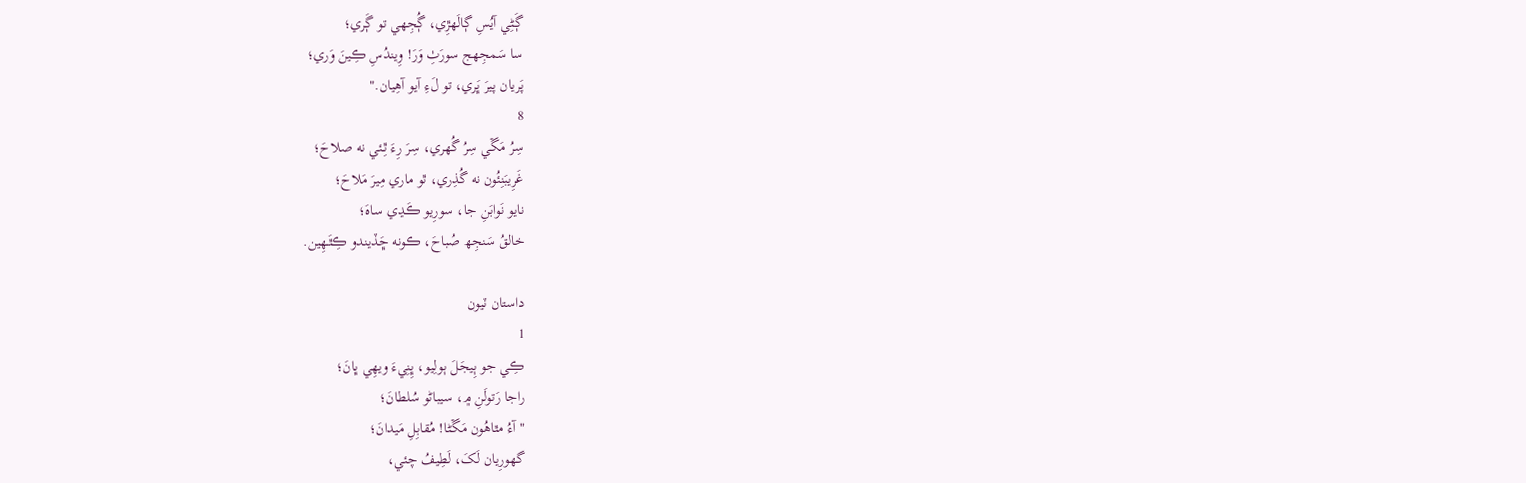ڳَـڻِي آيُسِ ڳالَھڙِي، ڳُجِھي تو ڳَري؛
سا سَمجِھج سورَٺِ وَرَ! وِيندُسِ ڪِينَ وَري؛
پَريان پيرَ ڀَري، تو لَءِ آيو آهِيان."
8
سِرُ مَڱي سِرُ گُھري، سِرَ رِءَ ٿِـئي نه صلاحَ؛
غَرِيبَنِئُون نه گُذِري، ٿو ماري مِيرَ مَلاحَ؛
نايو نَوابَنِ جا، سورِيو ڪَڍي ساهَ؛
خالقُ سَنجِھ صُباحَ، ڪونه ڇَڏيندو ڪِٿَـهِين.

داستان ٽيون
1
ڪِي جو ٻِيجَلَ ٻولِيو، ڀِنِيءَ ويهِي ڀانَ؛
راجا رَتولَنِ ۾، سيباڻو سُلطانَ؛
"آءُ مٿاهُون مَڱـڻا! مُقابِلِ مَيدانَ؛
گھورِيان لَکَ، لَطِيفُ چئي،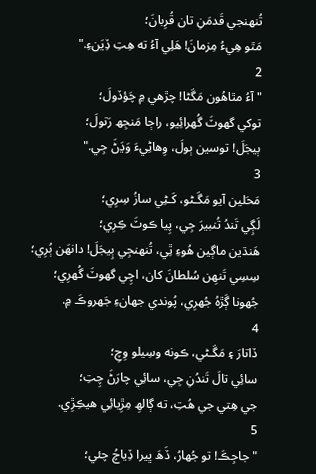تُنهنجي قَدمَنِ تان قُرِبانَ؛
مَٿو هِيءُ مِزمانَ! هَلِي آءُ ته هِتِ ڏِيَنءِ."
2
"آءُ مٿاهُون مَڱڻا! چڙهي ۾ چَؤڏولَ؛
توکي گھوٽَ گُھرائِيو، راڄا مَنجِھ رَتولَ؛
ٻيجَلَ! توسين ٻولَ، وِهاڻِيءَ وَڍَڻَ جِي."
3
مَحَلين آيو مَڱـڻو، کَـڻِي سازُ سِرِي؛
لَڳِي تَندُ تُنبيرَ جِي، پِيا ڪوٽَ ڪِرِي؛
هَنڌين ماڳين هُوءِ ٿِي، تُنهنجِي ٻِيجَلَ! دانهَن ٻُرِي؛
سِسِي تَنهِن سُلطانَ کان، اچِي گھوٽَ گُھرِي؛
جُهونا ڳَڙهُ جُھرِي، پُوندي جھانءِ جَھروڪَ ۾.
4
ڏاتارَ ۽ مَڱـڻي، ڪونه وسِيلو وِچِ؛
سائِي تالَ تَندُنِ جِي، سائِي چارَڻَ چِتِ؛
جي هِتي جي هُتِ، ته ڳالھِ مِڙِيائِي هيڪِڙِي.
5
"جاجِڪَ! تو جُهارُ، ڏَھَ ڀيرا ڏِياچُ چئي؛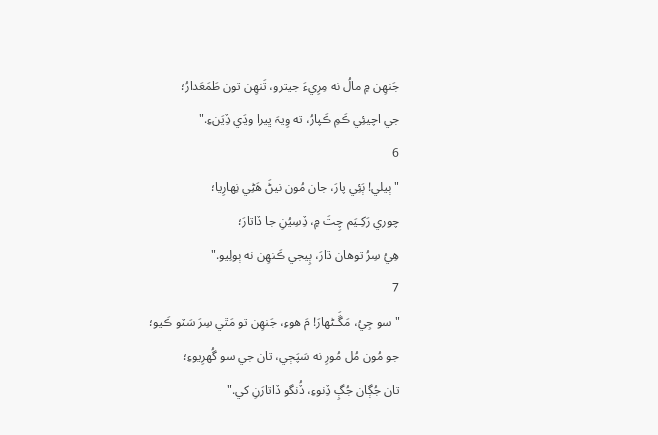جَنهِن ۾ مالُ نه مِرِيءَ جيترو، تَنهِن تون طَمَعَدارُ؛
جي اچيئِي ڪَمِ ڪَپارُ، ته وِيہَ ڀيرا وڍَي ڏِيَنءِ."
6
"ٻيلي! ٻَئِي پارَ، جان مُون نيڻَ هَڻِي نِهارِيا؛
چوري رَکِـيَم چِتَ ۾، ڏِسِيُنِ جا ڏاتارَ؛
هِيُ سِرُ توهان ڌارَ، ٻِيجي ڪَنهِن نه ٻولِيو."
7
"سو جِيُ، مَڱَـڻهارَ! مَ هوءِ، جَنهِن تو مَٿي سِرَ سَٽو ڪَيو؛
جو مُون مُل مُورِ نه سَپَڄي، تان جي سو گُهرِيوءِ؛
تان جُڳان جُڳِ ڏِنوءِ، ڏُنگو ڏاتارَنِ کي."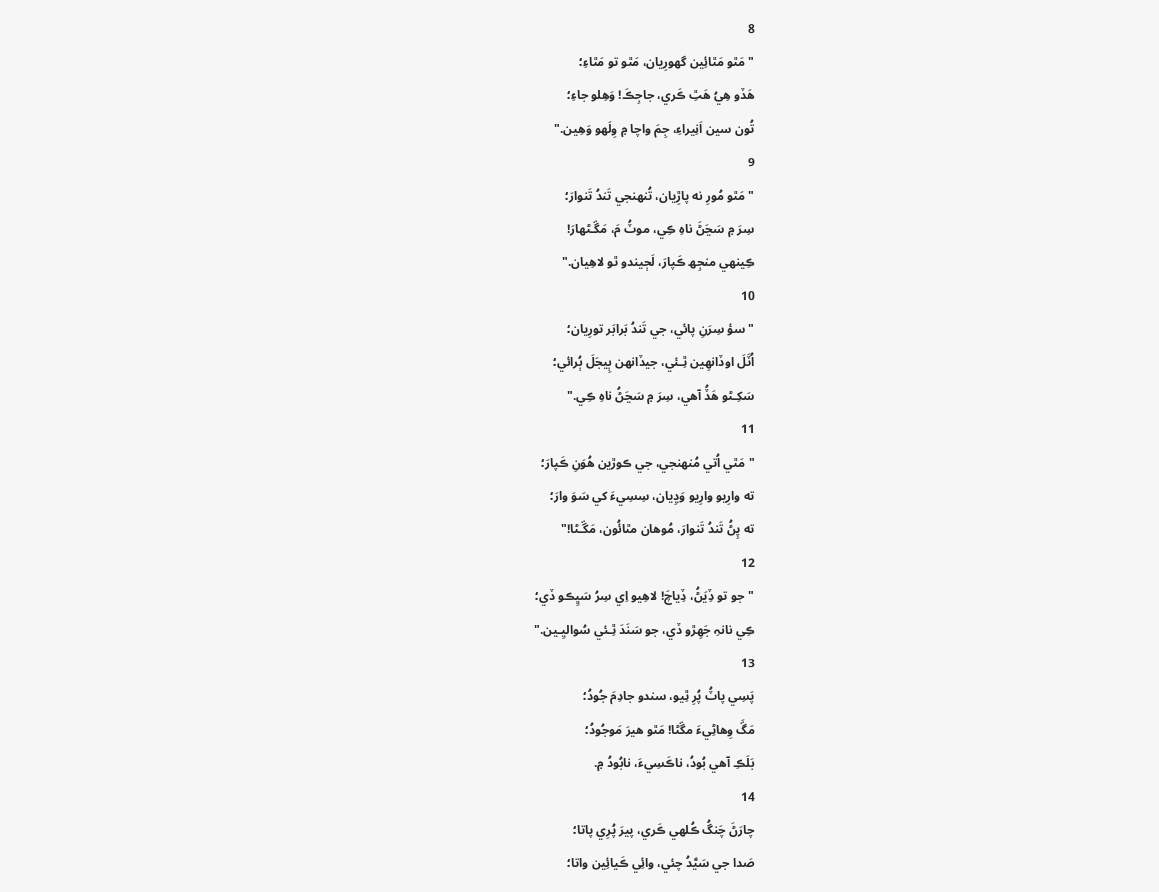8
"مَٿو مَٿائِين گھورِيان، مَٿو تو مَٿاءِ؛
هَڏو هِيُ هَٿِ ڪَري، جاجِڪَ! وَهِلو جاءِ؛
تُون سين اَنِيراءِ، جِمَ واچا ۾ وِلَهو وَهِين."
9
"مَٿو مُورِ نه پاڙِيان، تُنهنجي تَندُ تَنوارَ؛
سِرَ ۾ سَڃَڻَ ناهِ ڪِي، موٽُ مَ، مَڱـڻهارَ!
ڪِينهي منجِھ ڪَپارَ، لَڄيندو ٿو لاهِيان."
10
"سؤ سِرَنِ پائي، جي تَندُ بَرابَر تورِيان؛
اُٽَلَ اوڏانهِين ٿِـئي، جيڏانهن ٻِيجَلَ ٻُرائي؛
سَکِـڻو هَڏُ آهي، سِرَ ۾ سَڃَڻُ ناهِ ڪِي."
11
"مَٿي اُتي مُنهنجي، جي ڪوڙين هُوَنِ ڪَپارَ؛
ته وارِيو وارِيو وَڍِيان، سِسِيءَ کي سَوَ وارَ؛
ته پِڻُ تَندُ تَنوارَ، مُوهان مٿائُون، مَڱـڻا!"
12
"جو تو ڏِيَڻُ، ڏِياچَ! لاهِيو اِي سِرُ سَڀِڪو ڏي؛
ڪِي نانہِ جَهِڙو ڏي، جو سَنَدَ ٿِـئي سُواليِـين."
13
پَسِي پاٽُ پُرِ ٿِيو، سندو جادِمَ جُودُ؛
مَڱَ وِهاڻِيءَ مڱڻا! مَٿو هيرَ مَوجُودُ؛
بَلَڪِ آهي بُودُ، ناڪَسِيءَ، نابُودُ ۾.
14
چارَڻَ چَنگُ ڪُلهي ڪَري، پيرَ پُرِي پاتا؛
صَدا جي سَيَّدُ چئي، وائِي ڪَيائِين واتا؛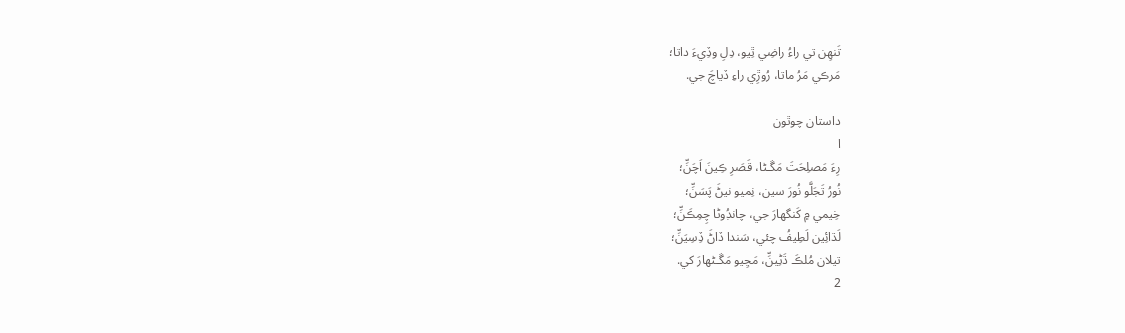تَنهِن تي راءُ راضِي ٿِيو، دِلِ وڏِيءَ داتا؛
مَرڪي مَرُ ماتا، رُوڙِي راءِ ڏياچَ جي.

داستان چوٿون
ا
رِءَ مَصلِحَتَ مَڱـڻا، قَصَرِ ڪِينَ اَچَنِّ؛
نُورُ تَجَلَّو نُورَ سين، نِميو نيڻَ پَسَنِّ؛
خِيمي ۾ کَنگھارَ جي، چانڊُوڻا چِمِڪَنِّ؛
لَڌائِين لَطِيفُ چئي، سَندا ڏاڻَ ڏِسِيَنِّ؛
تيلان مُلڪَ ڌَڻِينِّ، مَڃِيو مَڱـڻهارَ کي.
2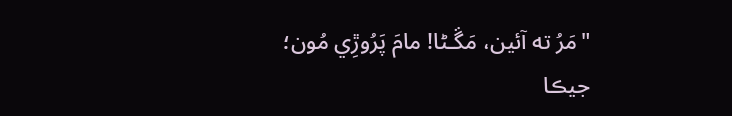"مَرُ ته آئين، مَڱـڻا! مامَ پَرُوڙِي مُون؛
جيڪا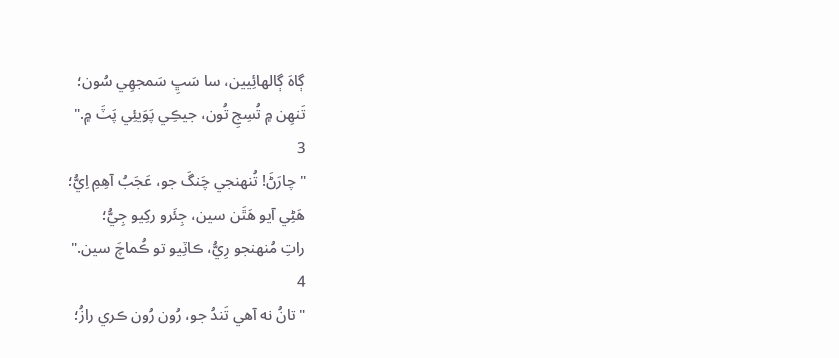ڳاهَ ڳالهائِيين، سا سَڀِ سَمجهِي سُون؛
تَنهِن ۾ تُسِجِ تُون، جيڪِي پَوَيئِي پَٽَ ۾."
3
"چارَڻَ! تُنهنجي چَنگَ جو، عَجَبُ آهِمِ اِيُّ؛
هَڻِي آيو هَٿَن سين، جِئَرو رکِيو جِيُّ؛
راتِ مُنهنجو رِيُّ، ڪاٽِيو تو ڪُماچَ سين."
4
"تانُ نه آهي تَندُ جو، رُون رُون ڪري رازُ؛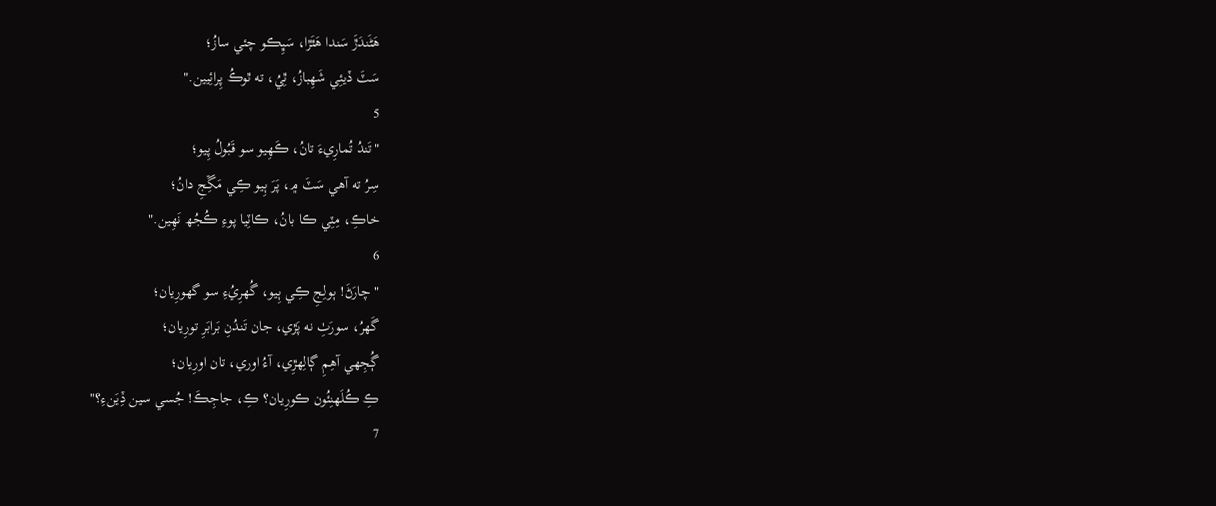هَڻَندَڙَ سَندا هَٿَڙا، سَڀِڪو چئي سازُ؛
سَٽَ ڏيئِي شَهِبازُ، ٿِيُ، ته ٿوڪُ پِرائِيين."
5
"تَندُ تُمارِيءَ تانُ، ڪَهِيو سو قَبُولُ پِيو؛
سِرُ ته آهي سَٽَ ۾، پَرَ ٻِيو ڪِي مَڱِجِ دانُ؛
خاڪِ، مِٽِي ڪا بانُ، ڪاٽِيا پوءِ ڪُجُھ نَهِين."
6
"چارَڻَ! ٻولِجِ ڪِي ٻِيو، گُهرِيُءِ سو گھورِيان؛
گَهرُ، سورَٺِ نه پَڙي، جان تَندُنِ بَرابَرِ تورِيان؛
ڳُجِھي آهِمِ ڳالِهڙِي، آءُ اوري، تان اورِيان؛
ڪِ ڪُلَهنِئُون ڪورِيان؟ ڪِ، جاجِڪَ! جُسي سين ڏِيَنءِ؟"
7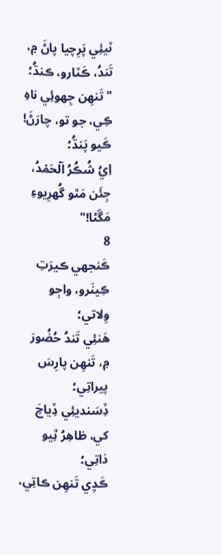ٽيئِي پَرِچيا پاڻَ ۾، تَندُ، ڪَٽارو، ڪنڌُ؛
"تَنهِن جِهوئِي ناهِ ڪِي، جو تو، چارَڻَ! ڪَيو پَنڌُ؛
اِيُ شُڪُرُ اَلۡحَمۡدُ، جِئَن مَٿو گُهرِيوءِ مَڱڻا!"
8
ڪَنجهي ڪيرَتِ ڪِينَرو، واڄو وِلاتي؛
هَنئِي تَندُ حُضُورَ ۾، تَنهِن پارِسَ پيراتِي؛
ڏِسَنديئِي ڏِياچَ کي، ظاهِرُ ٿِيو ذاتِي؛
ڪَڍِي تَنهِن ڪاتِي،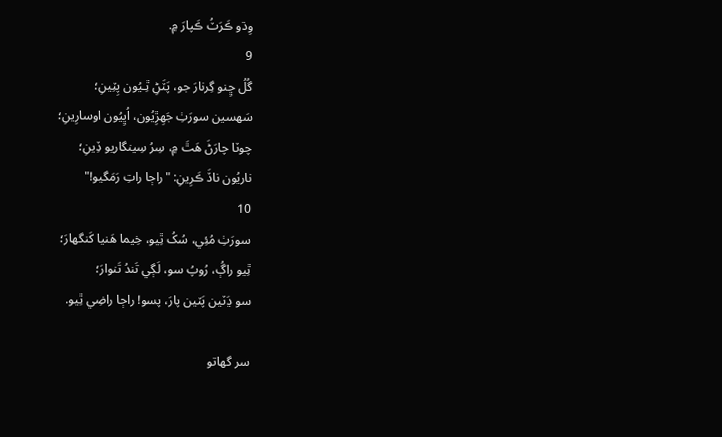وِڌو ڪَرَٽُ ڪَپارَ ۾.
9
گُلُ ڇِنو گِرنارَ جو، پَٽَڻِ ٿِـيُون پِٽِينِ؛
سَهسين سورَٺِ جَهِڙِيُون، اُڀِيُون اوسارِينِ؛
چوٽا چارَڻَ هَٿَ ۾، سِرُ سِينگاريو ڏِينِ؛
ناريُون ناڏَ ڪَرِينِ: "راڄا راتِ رَمَگيو!"
10
سورَٺِ مُئِي، سُکُ ٿِيو، خِيما هَنيا کَنگھارَ؛
ٿِيو راڳُ، رُوپُ سو، لَڳي تَندُ تَنوارَ؛
سو ڍَٽين پَٽين پارَ، پسو! راڄا راضِي ٿِيو.

سر گھاتو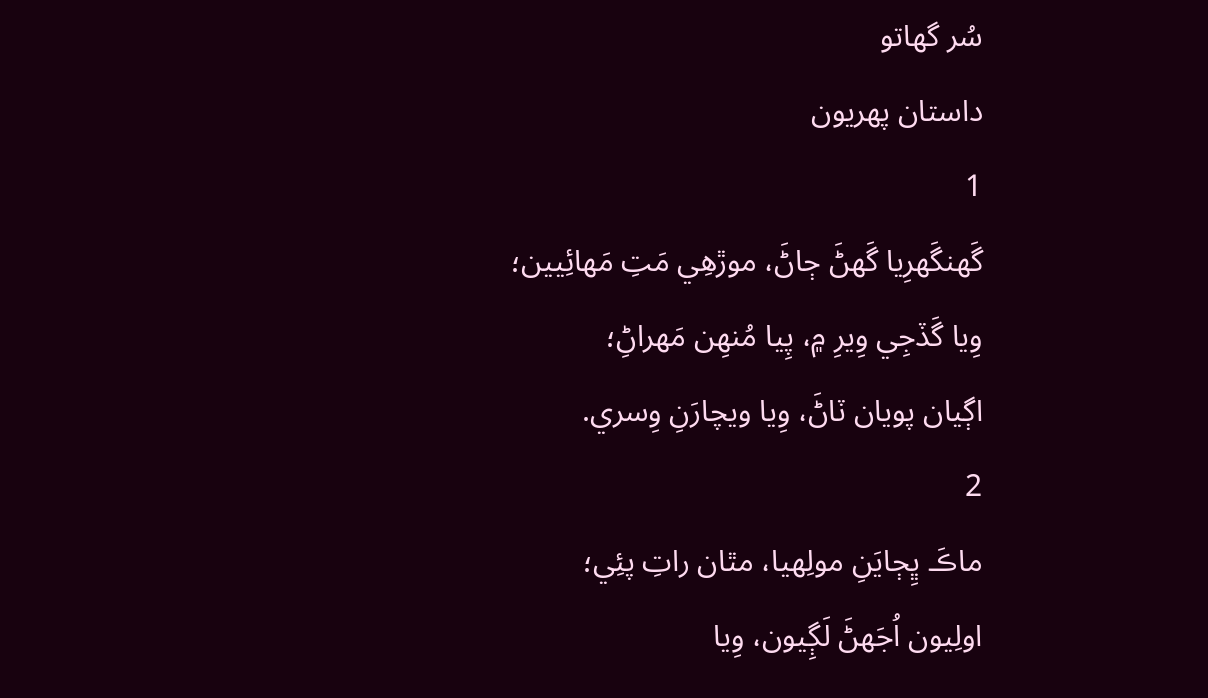سُر گھاتو
داستان پهريون
1
گَهنگَهرِيا گَهڻَ ڄاڻَ، موڙهِي مَتِ مَهائِيين؛
وِيا گَڏجِي وِيرِ ۾، پِيا مُنهِن مَهراڻِ؛
اڳيان پويان ٽاڻَ، وِيا ويچارَنِ وِسري.
2
ماڪَ ڀِڄايَنِ مولِهيا، مٿان راتِ پئِي؛
اولِيون اُجَهڻَ لَڳِيون، وِيا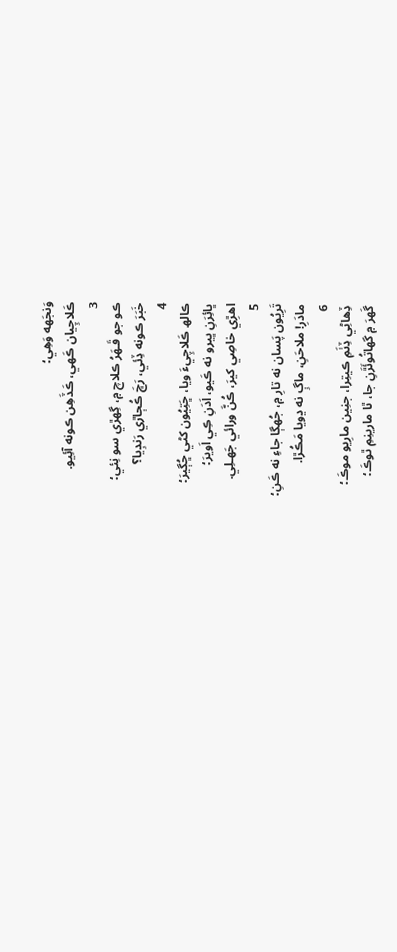وَنجَهه وَهِي؛
ڪَلاچِيان ڪَهي، ڪَڏَهِن ڪونه آئِيو.
3
ڪو جو قَـهَرُ ڪلاچ ۾، گِهڙي سو نِئي؛
خَبَرَ ڪونه ڏِئي، رَڇَ ڪُڄاڙي رَنڊِيا؟
4
ڪالھ ڪَلاچِيءَ ويا، ڇَتِيُون کڻي ڇُڳيرَ؛
ڀائِرَنِ ڀيرو نه ڪَيو، اَدَنِ ڪِي اَويرَ؛
اهڙِي خاصِي کيرَ، ڪُنَّ ورائي جَھـلِي.
5
تَرِيُون پَسان نه تارِ ۾، جُھڳا جاءِ نه ڪَنِ؛
مادَرِ! ملاحَنِ، ماڳِ نه ڍويا مَڪُڙا.
6
ڏِهاڻِي ڏِٺَمِ ڪيتِرا، جنِين مارِيو موڪَ؛
گَھرَ ۾ گھاتُوئَڙَنِ جا، ٿا مارينِمِ ٿوڪَ؛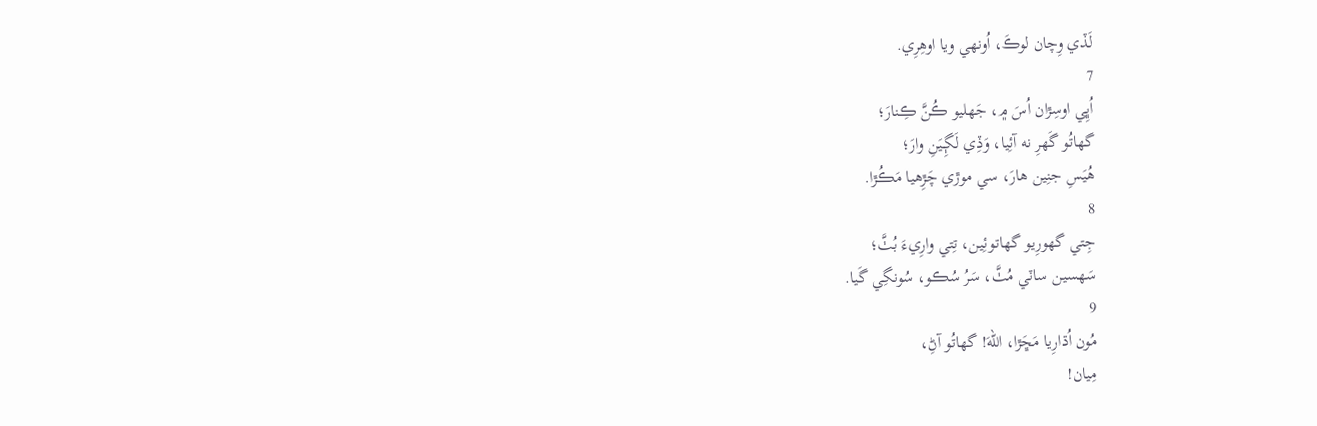لَڏي وِچان لوڪَ، اُونهي ويا اوهِرِي.
7
اُڀِي اوسِڙان اُسَ ۾، جَھليو ڪُنَّ ڪِنارَ؛
گھاتُو گَھرِ نه آئِيا، وَڏِي لَڳِـيَنِ وارَ؛
هُيَسِ جنِين هارَ، سي موڙي چَڙِهيا مَڪُڙا.
8
جِتي گھورِيو گھاتوئِين، تِتي وارِيءَ بُٺَّ؛
سَهسين ساٽي مُٺَّ، سَرُ سُڪو، سُونگِي گَيا.
9
مُون اُڌارِيا مَڇَڙا، اللهَ! گھاتُو آڻِ،
مِيان!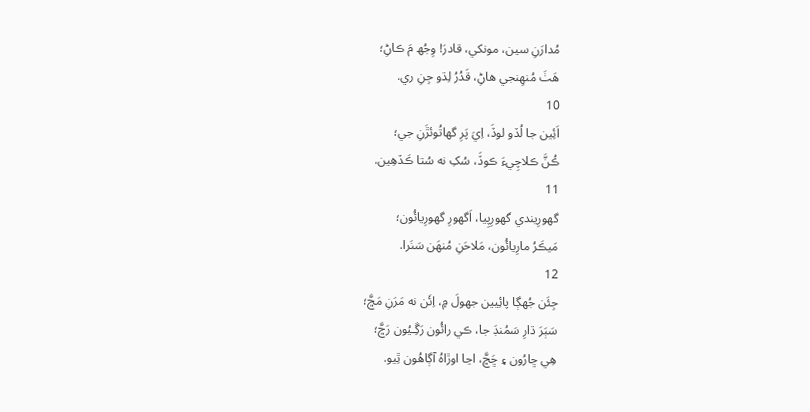مُدارَنِ سين، مونکي، قادرَ! وِجُھ مَ ڪاڻِ؛
هَٺَ مُنهِنجي هاڻِ، قَدُرُ لِڌو جِنِ ري.
10
اَئِين جا لُڏو لوڏَ، اِيَ پَرِ گھاتُوئڙَنِ جي؛
ڪُنَّ ڪلاچِيءَ ڪوڏَ، سُکِ نه سُتا ڪَڏهِين.
11
گھورِيندي گھورِپِيا، اَگھورِ گھورِيائُون؛
مَيڪَرُ مارِيائُون، مَلاحَنِ مُنهَن سَنَرا.
12
جِئَن جُھڳا پائِيين جھولَ ۾، اِئَن نه مَرَنِ مَڇَّ؛
سَٻَرَ ڌارِ سَمُنڊَ جا، ڪي رائُون رَڱِـيُون رَڇَّ؛
هِي ڇارُون ۽ ڇَڇَّ، اڃا اوڙاهُ آڳاهُون ٿِيو.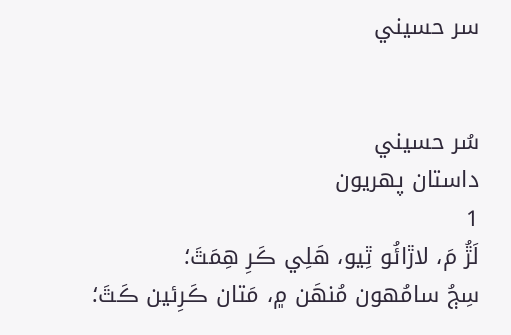سر حسيني


سُر حسيني
داستان پهريون
1
لَڙُ مَ، لاڙائُو ٿِيو، هَلِي ڪَرِ هِمَٿَ؛
سِڄُ سامُهون مُنهَن ۾، مَتان ڪَرِئين ڪَٿَ؛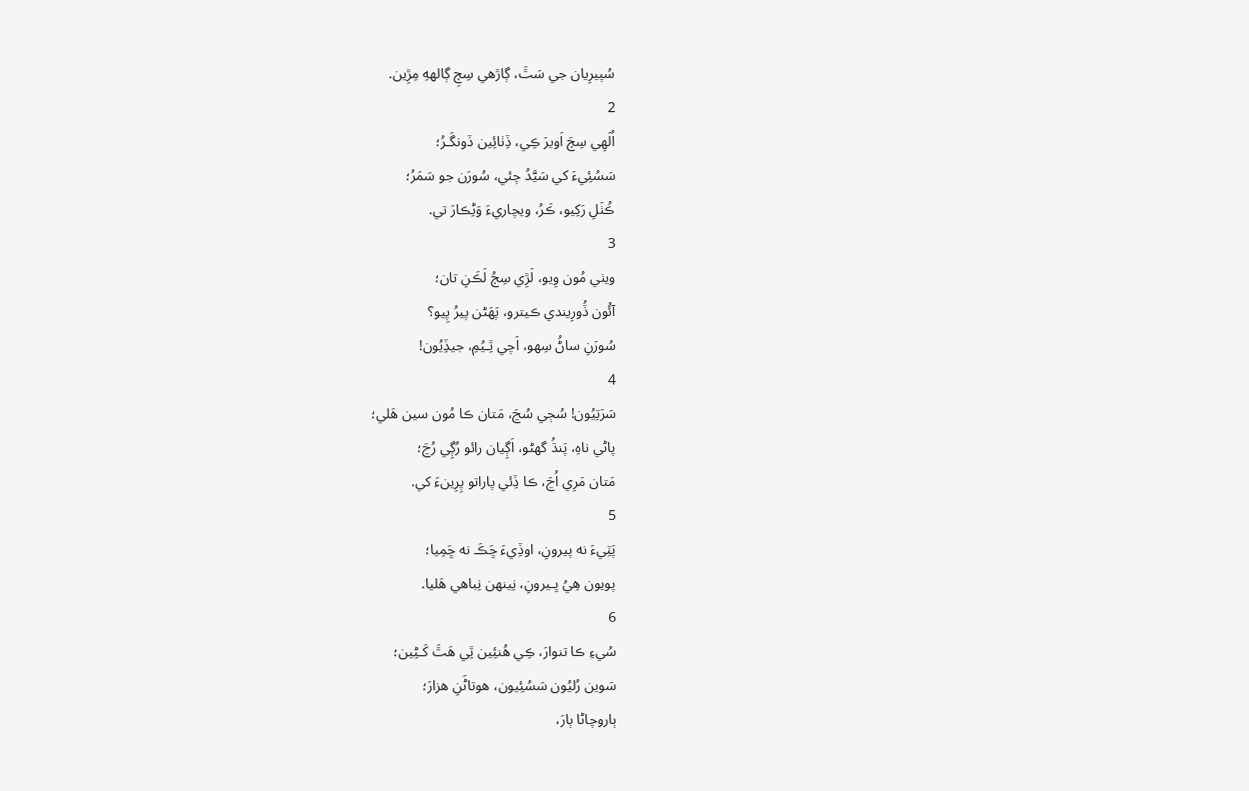سُپيرِيان جي سَٿَ، ڳاڙهي سِڄِ ڳالههِ مِڙِين.
2
اُلَهِي سِڄَ اَويرَ ڪِي، ڏِٺائِين ڏونگَـرُ؛
سَسُئِيءَ کي سَيَّدُ چئي، سُورَن جو سَمَرُ؛
ڪُٺَلِ رَکِيو، ڪَرُ، ويچاريءَ وَڻِڪارَ تي.
3
ويٺي مُون وِيو، لَڙِي سِڄُ لَڪَنِ تان؛
آئُون ڏُورِيندي ڪيترو، پَهَڻن پيرُ پِيو؟
سُورَنِ ساڻُ سِهو، اَچي ٿِـيُمِ، جيڏِيُون!
4
سَرَتِيُون! سُڄي سُڃَ، مَتان ڪا مُون سين هَلي؛
پاڻي ناهِ، پَنڌُ گھڻو، اَڳِيان رائو رُڳِي رُڃَ؛
مَتان مَرِي اُڃَ، ڪا ڏِئي پاراتو پِرِينءَ کي.
5
پَٽِيءَ نه پيرونِ، اوڏِيءَ ڇَڪَ نه ڇَمِيا؛
پويون هِيُ ڀـيرونِ، نِينهن نِباهي هَليا.
6
سُيءِ ڪا تنوارَ، ڪِي هُنئِين ٿِي هَٿَ کَـڻِين؛
سَوين رُليُون سَسُئِيون، هوتاڻَنِ هزارَ؛
ٻاروچاڻا ٻارَ،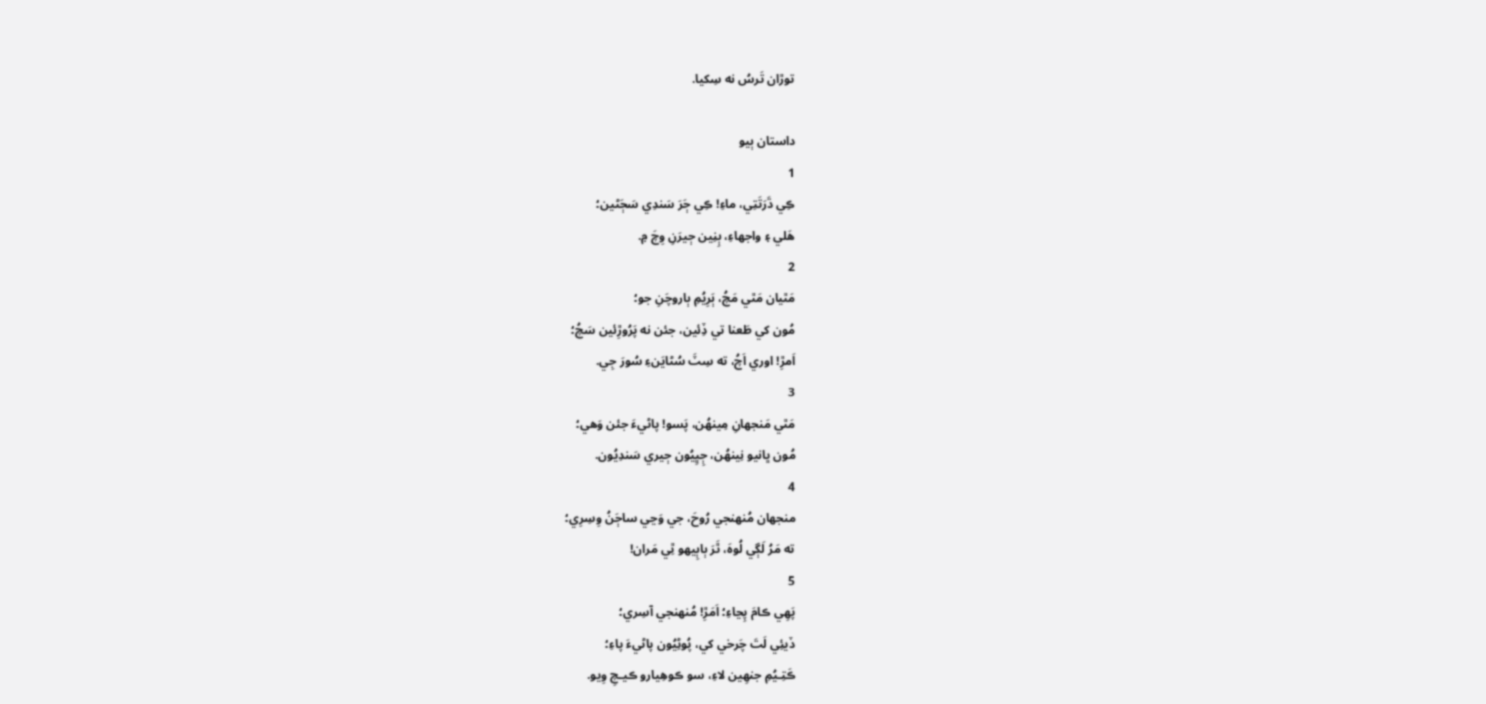توڙان تَرسُ نه سِکيا.

داستان ٻيو
1
ڪِي ڌَرَتَتِي، ماءِ! ڪِي ڄَرَ سَندِي سَڄَڻين؛
هَلي ۽ واجھاءِ، ٻِنِين ڄيرَنِ وِچَ ۾.
2
مَٿيان مَٿي مَچُ، ٻَرِيُمِ ٻاروچَنِ جو؛
مُون کي طَعنا تي ڏِئين، جئن نه پَرُوڙِئين سَچُ؛
اَمڙِ! اوري اَچُ، ته سِٽَ سُڻايَنءِ سُورَ جِي.
3
مَٿي مَنجھانِ مِينهُن، پَسو! پاڻيءَ جئن وَهي؛
مُون ڀانيو نِينهُن، ڄِڀِيُون ڄيري سَندِيُون.
4
منجھان مُنهنجي رُوحَ، جي وَڃي ساڄَنُ وِسِرِي؛
ته مَرُ لَڳي لُوهَ، ٿَرَ ٻاٻِيهو ٿِي مَران!
5
پَهِي ڪامَ پِڃاءِ؛ اَمَڙِ! مُنهنجي آسِري؛
ڏيئِي لَتَ چَرخي کي، پُوڻِيُون پاڻيءَ پاءِ؛
ڪَتِـيُمِ جنهِين لاءِ، سو ڪوهِيارو ڪيـچِ وِيو.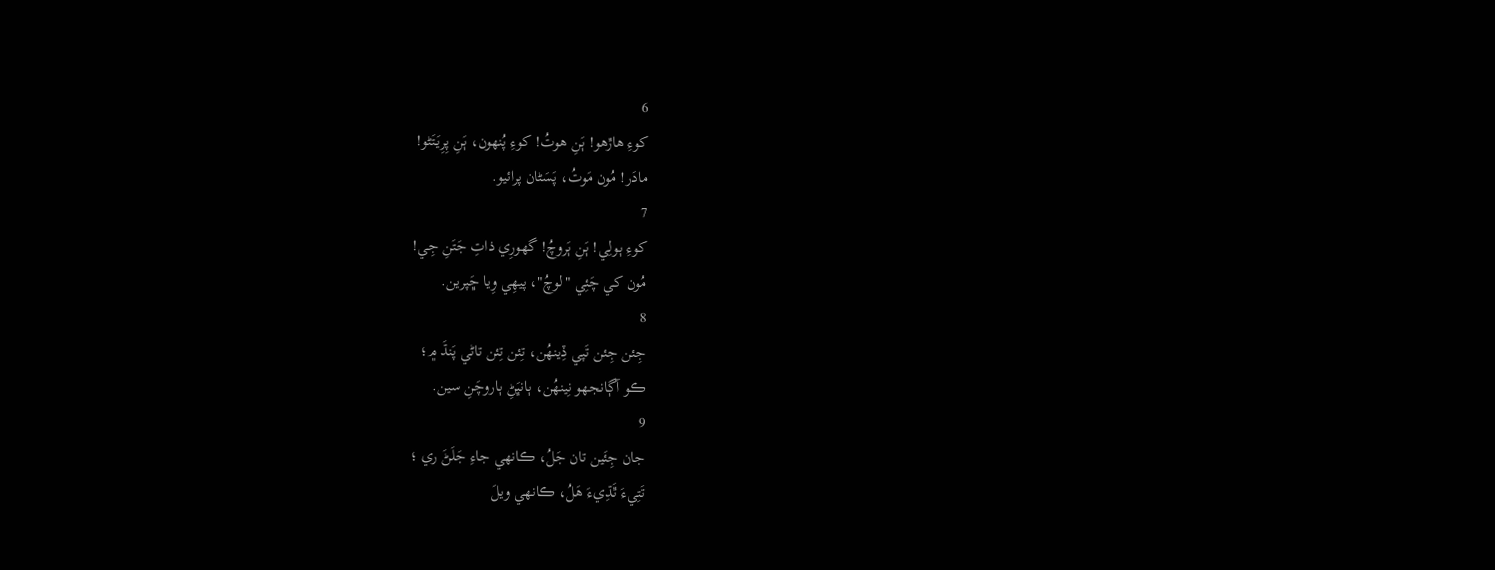6
کوءِ هاڙهو! ٻَنِ هوتُ! کوءِ پُنهون، ٻَنِ پِرِيَتَڻو!
مادَر! مُون مَوتُ، پَسَڻان پرائيو.
7
کوءِ ٻولِي! ٻَنِ ٻَروچُ! گھورِي ذاتِ جَتَنِ جِي!
مُون کي چَئِي "لوچُ"، پيهِي وِيا ڇَپرين.
8
جِئن جِئن تَپي ڏِينهُن، تِئن تِئن تاڻي پَنڌَ ۾؛
ڪو آڳانجھو نِينهُن، ٻانڀَڻِ ٻاروچَنِ سين.
9
جان جِئَين تان جَلُ، ڪانهي جاءِ جَلَڻَ ري ؛
تَتِيءَ ٿَڌِيءَ هَلُ، ڪانهي ويلَ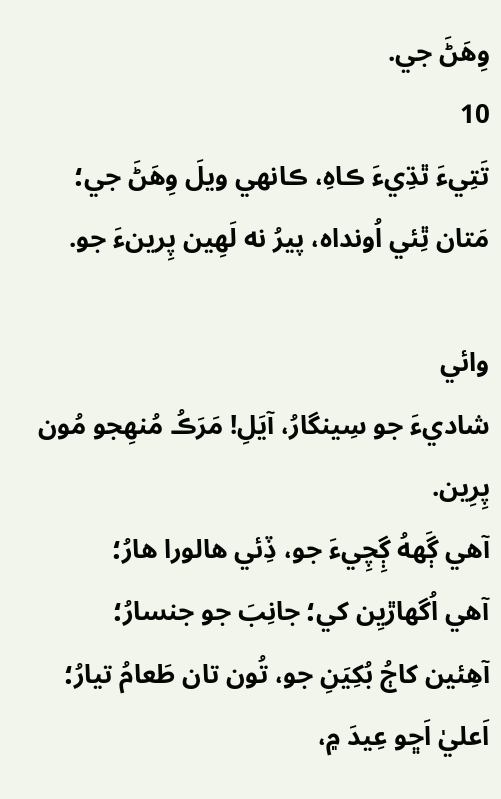وِهَڻَ جي.
10
تَتِيءَ ٿڌِيءَ ڪاهِ، ڪانهي ويلَ وِهَڻَ جي؛
مَتان ٿِئي اُونداه، پيرُ نه لَهِين پِرينءَ جو.

وائي
شاديءَ جو سِينگارُ، آيَلِ! مَرَڪُ مُنهِجو مُون پِرِين.
آهي ڳَههُ ڳِچِيءَ جو، ڏِئي هالورا هارُ؛
آهي اُگھاڙيِن کي؛ جانِبَ جو جنسارُ؛
آهِئين کاڄُ بُکِيَنِ جو، تُون تان طَعامُ تيارُ؛
اَعليٰ اَڇو عِيدَ ۾،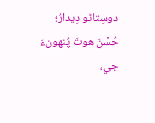دوسِتاڻو دِيدارُ؛
حُسۡنَ هوتَ پُنهونءَ جي،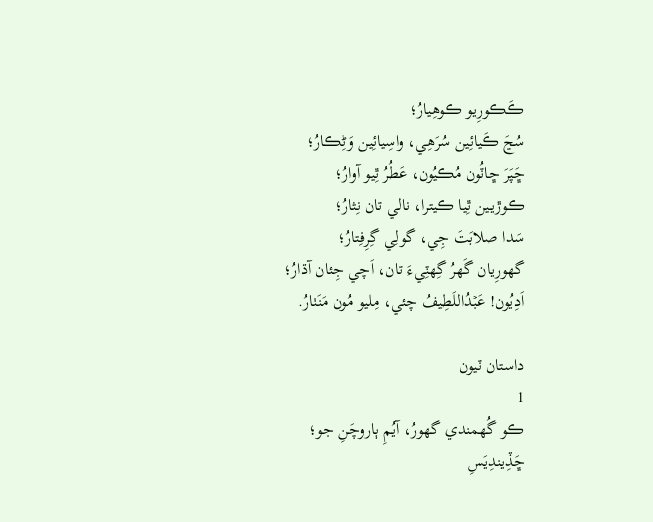ڪَڪورِيو ڪوهِيارُ؛
سُڃَ ڪَيائِين سُرَهِي، واسِيائِين وَڻِڪارُ؛
ڇَپَرَ ڇاٽُون مُڪيُون، عَطُرُ ٿِيو آوارُ؛
ڪوڙيـين ٿِيا ڪيترا، نالي تان نِثارُ؛
سَدا صلابَتَ جِي، گولِي گِرِفِتارُ؛
گھورِيان گَھرُ گِھٽِيءَ تان، اَچي جِئان آڌارُ؛
اَدِيُون! عَبۡدُاللَطِيفُ چئي، مِليو مُون مَنَٺارُ.

داستان ٽيون
1
ڪو گُھمندي گھورُ، آيُمِ ٻاروچَنِ جو؛
ڇَڏِيندِيَسِ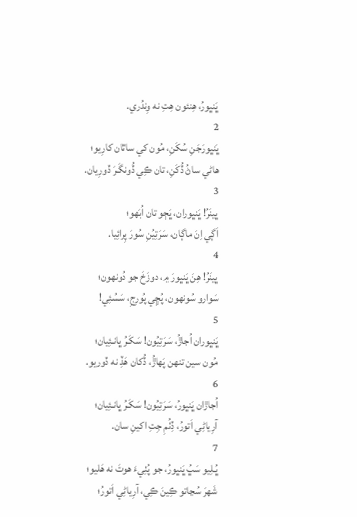ڀَنڀورُ، هِنئون هِتِ نه وِندُري.
2
ڀَنڀورَجَنِ سُکَنِ، مُون کي ساٿان کارِيو؛
هاڻي ساڻُ ڏُکَنِ، تان ڪِي ڏُونگَـرَ ڏورِيان.
3
ڀينَرُ! ڀَنڀوران، ڀَڄو تان اُبَهو؛
اَڳي اِنَ ماڳان، سَرَتِيُنِ سُورَ پِرائِيا.
4
ڀينَرُ! هِنَ ڀَنڀورَ ۾، دوزَخَ جو دُونهون؛
سَوارو سُونهون، پُڇِي پُورِجِ، سَسُئِي!
5
ڀَنڀوران اُجاڙُ، سَرَتِيُون! سَکَـرُ ڀانـئِيان؛
مُون سين تنهن پَهاڙُ، ڏُکان هَڏِ نه ڏوريو.
6
اُجاڙان ڀَنڀورُ، سَرَتِيُون! سَکَـرُ ڀانـئِيان؛
آرِياڻِي اَتورُ، ڏِٺُمِ جِتِ اکينِ سان.
7
ڀُـلِيو سَڀُ ڀَنڀورُ، جو پُٺِيءَ هوتَ نه هَليو؛
شَهرَ سُڃاتو ڪِينَ ڪِي، آرِياڻِي اَتورُ؛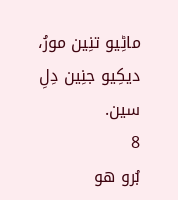ماڻِيو تنِين مورُ، ديکِيو جنِين دِلِ سين.
8
بُرو هو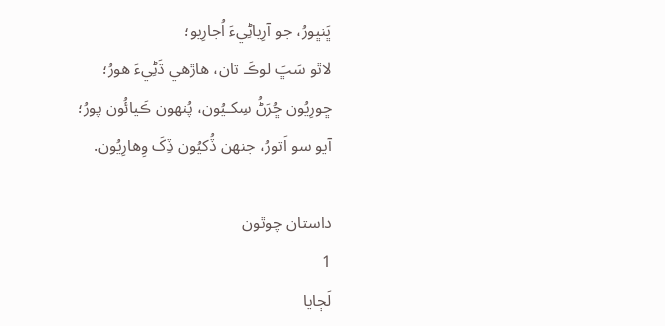ڀَنڀورُ، جو آرِياڻِيءَ اُجارِيو؛
لاٿو سَڀَ لوڪَ تان، هاڙهي ڌَڻِيءَ هورُ؛
ڇورِيُون ڇُرَڻُ سِکـيُون، پُنهون ڪَيائُون پورُ؛
آيو سو اَتورُ، جنهن ڏُکيُون ڏِکَ وِهارِيُون.

داستان چوٿون
1
لَڄايا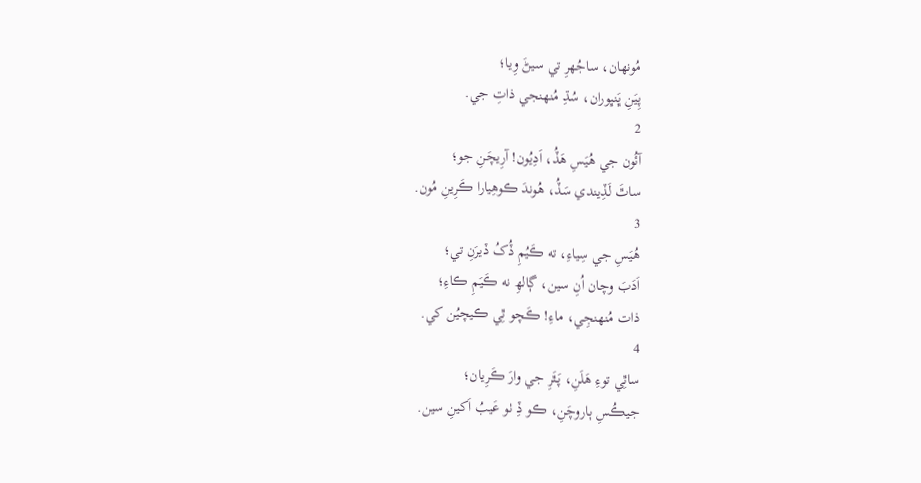مُونهان، ساجُھرِ تي سيڻَ وِيا؛
پِيَنِ ڀَنڀوران، سُڌِ مُنهنجي ذاتِ جي.
2
آئُون جي هُيَسِ هَڏُ، اَدِيُون! آرِيچَنِ جو؛
ساٿَ لَڏِيندي سَڏُ، هُوندَ ڪوهِيارا ڪَرِينِ مُون.
3
هُيَسِ جي سِياءِ، ته ڪَيُمِ ڏُکُ ڏيرَنِ تي؛
اَدَبَ وچان اُنِ سين، ڳالھِ نه ڪَيَمِ ڪاءِ؛
ذات مُنهنجِي، ماءِ! ڪَچو ٿِي ڪيچيُن کي.
4
ساٿِي توءِ هَلَنِ، پَٿَرِ جي وارَ ڪَرِيان؛
جيڪُسِ ٻاروچَنِ، ڪو ڏِ ٺو عَيبُ اَکينِ سين.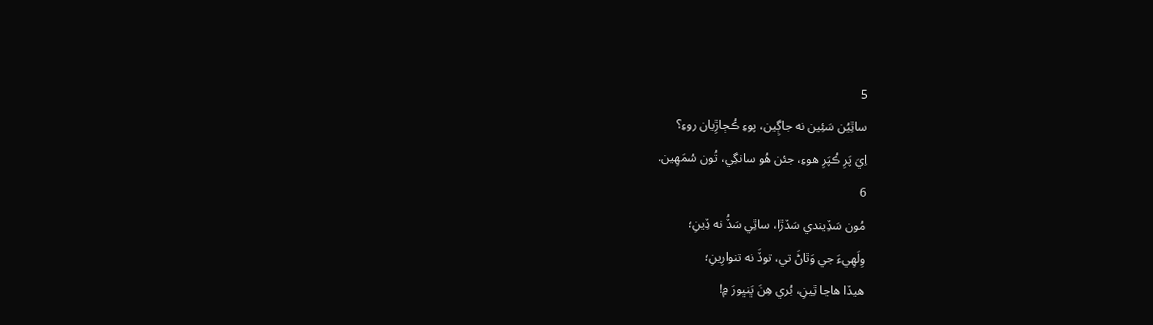5
ساٿِيُن سَئِين نه جاڳِين، پوءِ ڪُڄاڙِيان روءِ؟
اِيَ پَرِ ڪُپَرِ هوءِ، جئن هُو سانگِي، تُون سُمَهِين.
6
مُون سَڏِيندي سَڏڙا، ساٿِي سَڏُ نه ڏِينِ؛
وِلَهِيءَ جي وَٿاڻَ تي، توڏَ نه تنوارِينِ؛
هيڏا هاڃا ٿِينِ، بُري هِنَ ڀَنڀورَ ۾!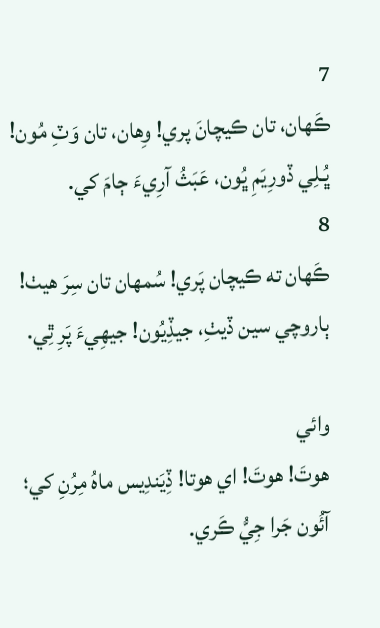7
ڪَهان، تان ڪيچانَ پري! وِهان، تان وَٽِ مُون!
ڀُـلِي ڏورِيَمِ ڀُون، عَبَثُ آرِيءَ ڄامَ کي.
8
ڪَهان ته ڪيچان پَري! سُمهان تان سِرَ هيٺ!
ٻاروچي سين ڏيٺِ، جيڏِيُون! جيهِيءَ پَرِ ٿِي.

وائي
هوتَ! هوتَ! اي هوتا! ڏِيَندِيس ماهُ مِرُنِ کي؛
آئُون جَرا جِيُّ ڪَري.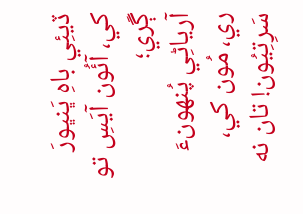ڏيئِي باهِ ڀَنڀورَ کي، آئُون آيَسِ تو ڳَري؛
آرياڻِي پُنهونءَ ري، مُون کي، سَرِتِيُون! تان نه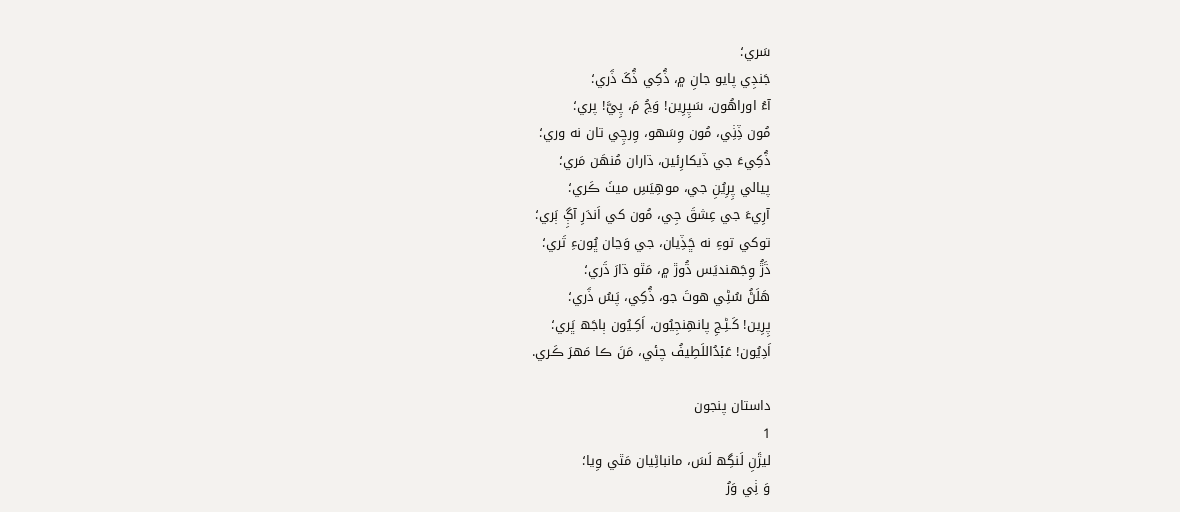سَري؛
جَنڊِي پايو جانِ ۾، ڏُکِي ڏُکَ ڏَري؛
آءُ اوراهُون، سَپِرِين! وَڃُ مَ، پِيَّ! پري؛
مُون ڏِٺِي، مُون وِسَهو، وِرچِي تان نه وري؛
ڏُکِيءَ جي ڏيکارِئين، ڌاران مُنهَن مَري؛
پيالي پِرِيُنِ جي، موهِيَسِ ميٺَ ڪَري؛
آرِيءَ جي عِشقَ جِي، مُون کي اَندَرِ آڳِ ٻَري؛
توکي توءِ نه ڇَڏِيان، جي وَڃان ڀُونءِ تَري؛
ڌَڙُ وِجَھنديَس ڌُوڙ ۾، مَٿو ڌارَ ڌَري؛
هَلَڻُ سُڻِي هوتَ جو، ڏُکِي، پَسُ ڏَري؛
پِرِين! کَـڻِـجِ پانهِنجِيُون، اَکِـيُون ٻاجَھ ڀَري؛
اَدِيُون! عَبۡدُاللَطِيفُ چئي، مَنَ ڪا مَهرَ ڪَري.

داستان پنجون
1
ليڙَنِ لَنگِھ لَسَ، مانباڻِيان مَٿي وِيا؛
وَ ٺِي وَرُ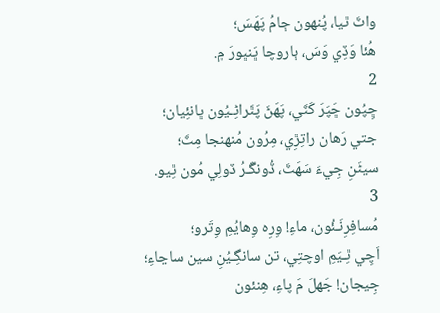واٽَ ٿيا، پُنهون ڄامُ پَهَسَ؛
هُئا وَڏِي وَسَ، ٻاروچا ڀَنڀورَ ۾.
2
ڇِپُون ڇَپَرَ کَٽَي، پَهَڻَ پَٿَراڻِـيُون ڀانئِيان؛
جتي رَهان راتِڙِي، مِرُون مُنهنجا مِٽَ؛
سيڻَنِ جِيءَ سَهَٽَ، ڏُونگَـرُ ڏولِي مُون ٿِيو.
3
مُسافِرِنَـئُون، ماءِ! وِرِه وِهايُمِ وِتَرو؛
اَچِي ٿِـيَمِ اوچتِي، تن سانگِـيُنِ سين ساڃاءِ؛
جِيجان! جَھلَ مَ پاءِ، هِنئون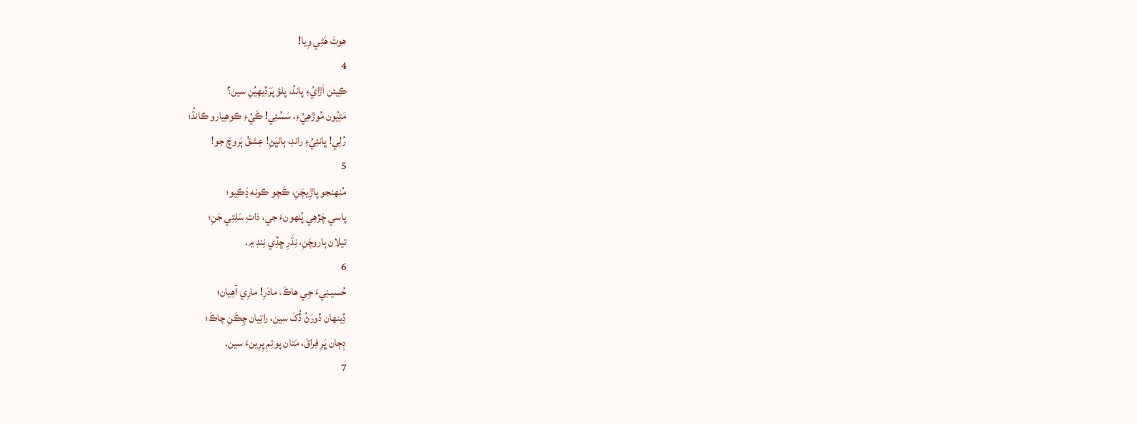هوتَ هَڻِي وِيا!
4
ڪِيئن اَڙايُءِ پاندُ، پلؤ پَرَڏيهِيُنِ سين؟
مَتِيُون مُوڙهِيُءِ، سَسُئِي! ڪَيُءِ ڪوهِيارو ڪانڌُ؛
رُلِي! ڀانئِيُءِ راندِ، ٻانڀَڻِ! عِشقُ ٻَروچَ جو!
5
مُنهنجو پاڙِيچَنِ، ڪَچو ڪونه ڍَڪِيو؛
پاسي چَڙهِي پُنهونءَ جي، ذاتِ سَلِتِي جَنِ؛
تيلان ٻاروچَنِ، نِڌَرِ ڇڏِي نِنڊ ۾.
6
حُسيـنِيءَ جِي هاڪَ، مادَرِ! مارِي آهِيان؛
ڏِينهان ڏورَڻُ ڏُکَ سين، راتِيان چِڪَنِ چاڪَ؛
ڊِڄان ڀَرِ فِراقَ، مَتان پوئِمِ پِرِينءَ سين.
7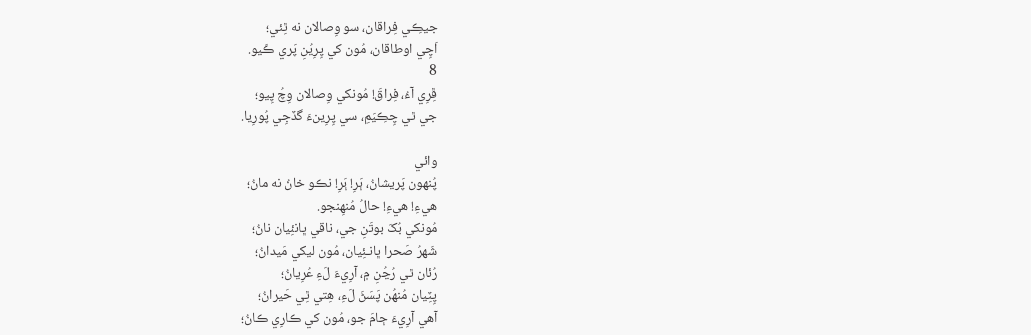جيڪِي فِراقان، سو وِصالان نه ٿِئي؛
اَچِي اوطاقان، مُون کي پِرِيُنِ پَري ڪَيو.
8
ڦِرِي آءُ، فِراقَ! مُونکي وِصالان وِچُ پِيو؛
جي ٿي چِڪِيَمِ، سي پِرِينءَ گڏجِي پُورِيا.

وائي
پُنهون پَريشانُ، ٻَرِ! ٻَرِ! نڪو خانُ نه مانُ؛
هيءِ! هيءِ! حالُ مُنهِنجو.
مُونکي بُکَ بوتَنِ جي، ناقي ڀانئِيان نانُ؛
شَهرُ صَحرا ڀانـئِيان، مُون ليکي مَيدانُ؛
رُئان ٿي رُڃُنِ ۾، آرِيءَ لَءِ عُرِيانُ؛
پِٽِيان مُنهُن پَسَڻَ لَءِ، هِتي ٿِي حَيرانُ؛
آهي آرِيءَ ڄامَ جو، مُون کي ڪارِي ڪانُ؛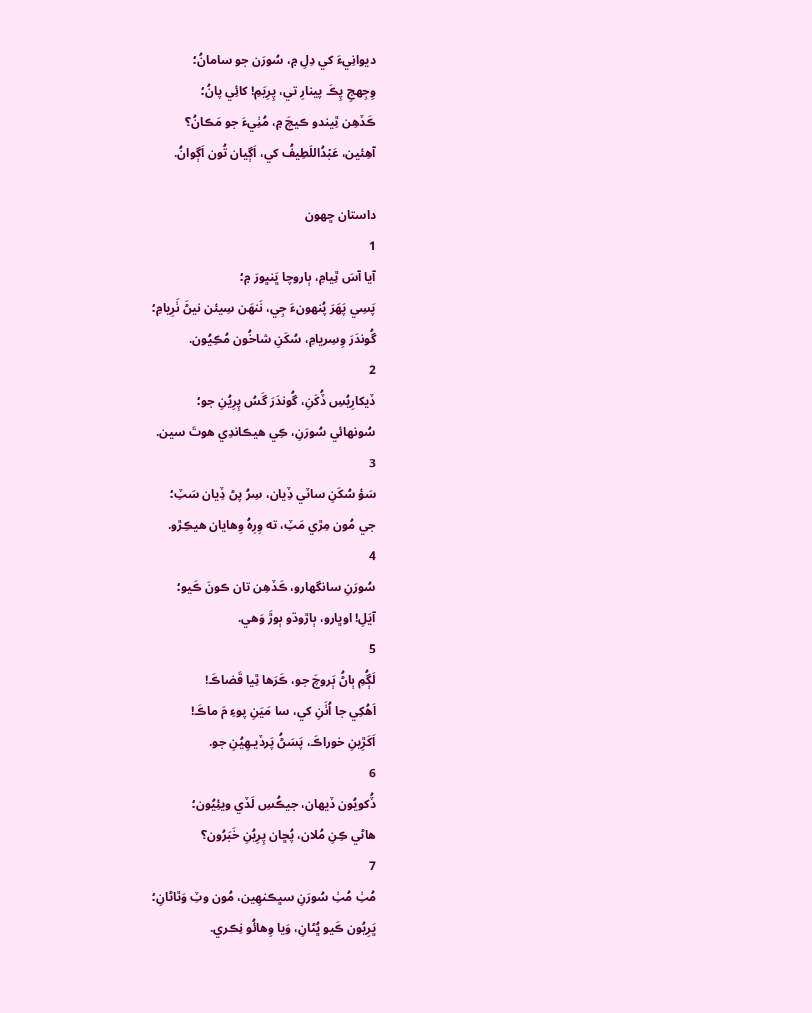ديوانِيءَ کي دِلِ ۾، سُورَن جو سامانُ؛
وِجِھجِ پِڪَ پينارِ تي، پِرِيَمِ! کائِي پانُ؛
ڪَڏهِن ٿِيندو ڪيچَ ۾، مُٺِيءَ جو مَڪانُ؟
آهِئين، عَبۡدُاللَطِيفُ کي، اَڳيان تُون اَڳوانُ.

داستان ڇهون
1
آيا آسَ ٿِيامِ، ٻاروچا ڀَنڀورَ ۾؛
پَسِي پَهَرَ پُنهونءَ جِي، نَنهَن سِيئن نيڻَ ٺَرِيامِ؛
گُوندَرَ وِسِريامِ، سُکَنِ شاخُون مُڪِيُون.
2
ڏيکارِيُسِ ڏُکَنِ، گُوندَرَ گَسُ پِرِيُنِ جو؛
سُونهائي سُورَنِ، ڪِي هيڪاندِي هوتَ سين.
3
سَؤ سُکَنِ ساٽي ڏِيان، سِرُ پڻ ڏِيان سَٽِ؛
جي مُون مِڙي مَٽِ، ته وِرِهُ وِهايان هيڪِڙو.
4
سُورَنِ سانگھارو، ڪَڏهِن تان ڪونَ ڪَيو؛
آيَلِ! اوڀارو، ٻاڙوڌو ٻوڙَ وَهي.
5
لَڳُمِ ٻاڻُ ٻَروچَ جو، ڪَرَها ٿِيا قَضاڪَ!
اَهُکِي جا اُٺَنِ کي، سا مَيَنِ پوءِ مَ ماڪَ!
اَکَڙِينِ خوراڪَ، پَسَڻُ پَرڏيـهِيُنِ جو.
6
ڏُکويُون ڏيهان، جيڪُسِ لَڏي ويئِيُون؛
هاڻي ڪِنِ مُلان، پُڇان پِرِيُنِ خَبَرُون؟
7
مُٺِ مُٺِ سُورَنِ سڀڪنهِين، مُون وٽِ وَٿاڻانِ؛
ڀَرِيُون ڪَيو ڀُڻانِ، وَيا وِهائُو نِڪري.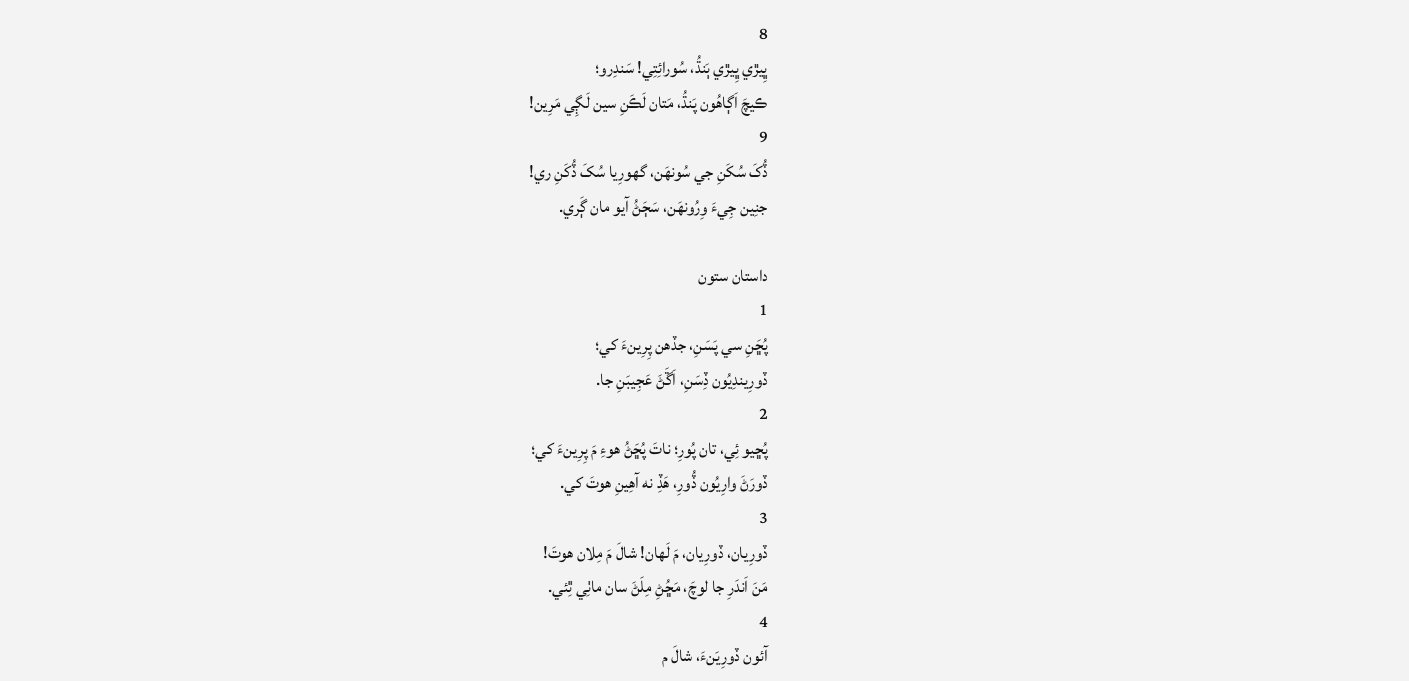8
ڀِيڙي ڀِيڙي ٻَنڌُ، سُورائِتِي! سَندِرو؛
ڪيچَ اَڳاهُون پَنڌُ، مَتان لَڪَنِ سين لَڳِي مَرِين!
9
ڏُکَ سُکَنِ جي سُونهَن، گھورِيا سُکَ ڏُکَنِ ري!
جنِين جِيءَ وِرُونهَن، سَڄَڻُ آيو مان ڳَري.

داستان ستون
1
پُڇَنِ سي پَسَنِ، جڏهن پِرِينءَ کي؛
ڏورِيندِيُون ڏِسَنِ، اَڱَڻَ عَجِيبَنِ جا.
2
پُڇيو ئِي، تان پُورِ؛ ناتَ پُڇَڻُ هوءِ مَ پِرِينءَ کي؛
ڏورَڻَ وارِيُون ڏُورِ، هَڏِ نه آهِينِ هوتَ کي.
3
ڏورِيان، ڏورِيان، مَ لَهان! شالَ مَ مِلان هوتَ!
مَنَ اَندَرِ جا لوچَ، مَڇُڻِ مِلَڻَ سان ماٺِي ٿِئي.
4
آئون ڏورِيَنءَ، شالَ م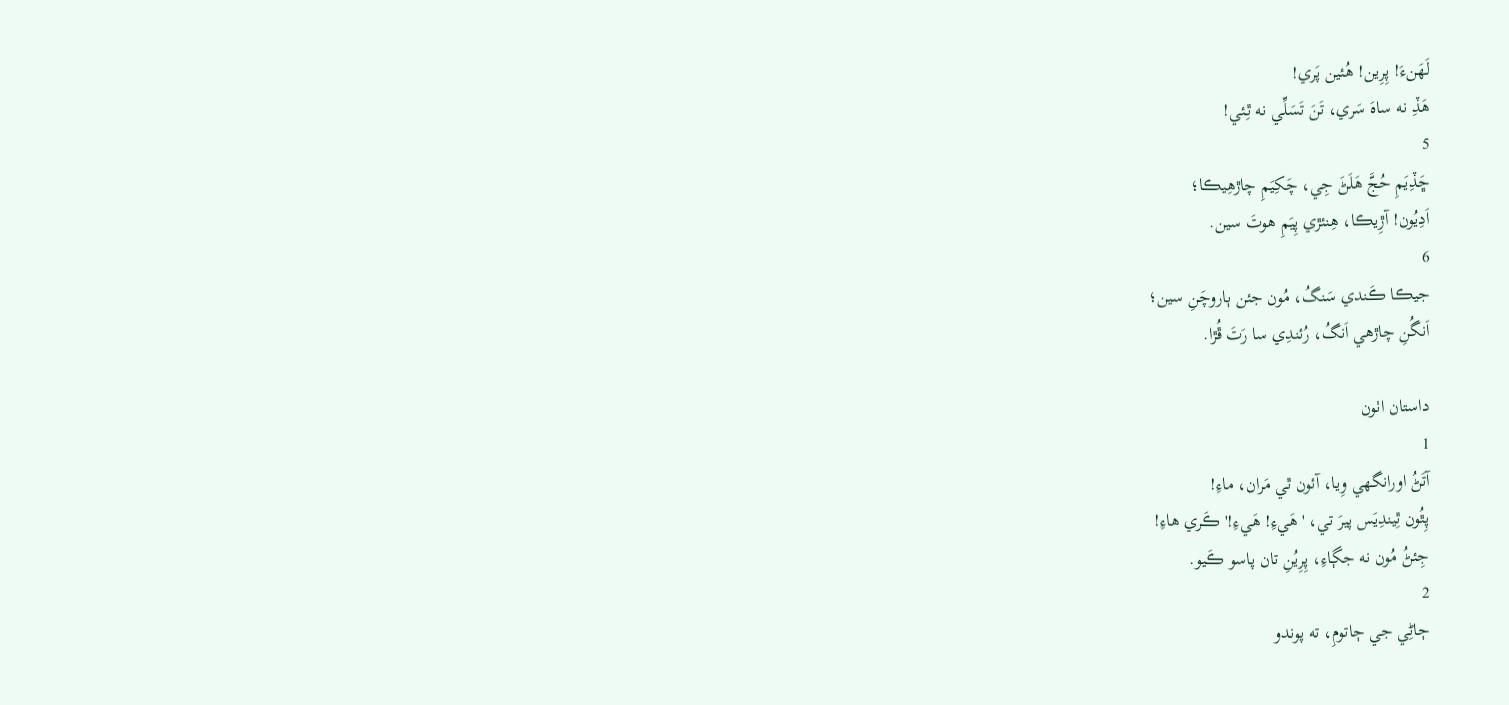لَهَنءَ! پِرِين! هُئين پَري!
هَڏِ نه ساهَ سَري، تَنَ تَسَلِّي نه ٿِـئي!
5
ڇَڏِيَمِ حُجَّ هَلَڻَ جِي، چَکِيَمِ چاڙهِيڪا؛
اَدِيُون! آڙِيڪا، هِنئڙي پِيَمِ هوتَ سين.
6
جيڪا ڪَندي سَنگُ، مُون جئن ٻاروچَنِ سين؛
اَنگُنِ چاڙهي اَنگُ، رُئندِي سا رَتَ ڦُڙا.

داستان اٺون
1
آتَڻُ اورانگھي وِيا، آئون ٿي مَران، ماءِ!
پِٿُون ٿِيندِيَس پيرَ تي، 'هَيءِ! هَيءِ!' ڪَري هاءِ!
جِئڻُ مُون نه جڳاءِ، پِرِيُنِ تان پاسو ڪَيو.
2
ڄاڻِي جي ڄاتومِ، ته پوندو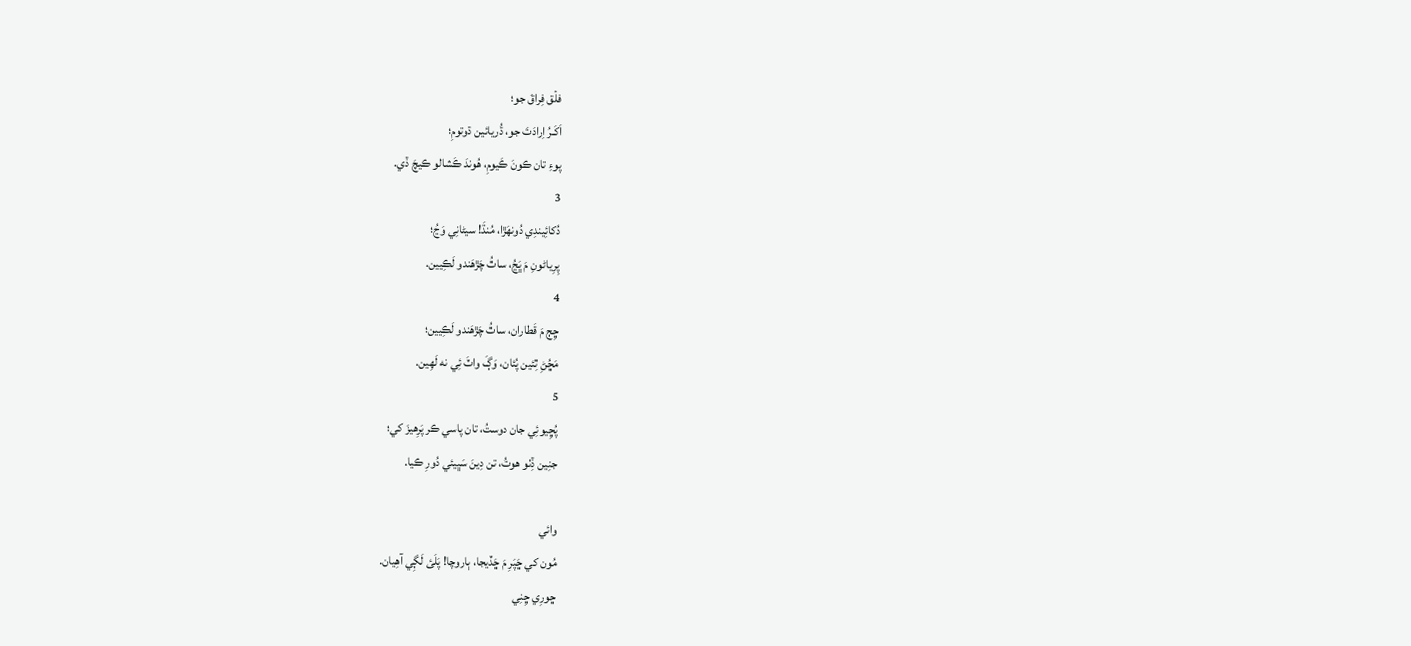فلۡق فِراقَ جو؛
اَکَـرُ اِرادَتَ جو، ڌُريائين ڌوتومِ؛
پوءِ تان ڪونَ ڪَيومِ، هُوندَ ڪَشالو ڪيچَ ڏي.
3
دُکائِيندِي دُونهَڙا، مُنڌَ! سيڻانِي وَڃُ؛
پِرِياڻونِ مَ ڀَڃُ، ساٿُ چَڙهَندو لَڪِيين.
4
ڇِڄ مَ قَطاران، ساٿُ چَڙهَندو لَڪِيين؛
مَڇُڻِ ٿِئين پُئان، وَڳَ واٽَ ئِي نه لَهِين.
5
پُڇِيوئِي جان دوستُ، تان پاسي ڪر پَرِهيزَ کي؛
جنِين ڏِٺو هوتُ، تن دِينَ سَڀيئي دُورِ ڪيا.

وائي
مُون کي ڇَپَرِ مَ ڇَڏيجا، ٻاروچا! پَلَئ لَڳِي آهِيان.
ڇورِي ڇِنِي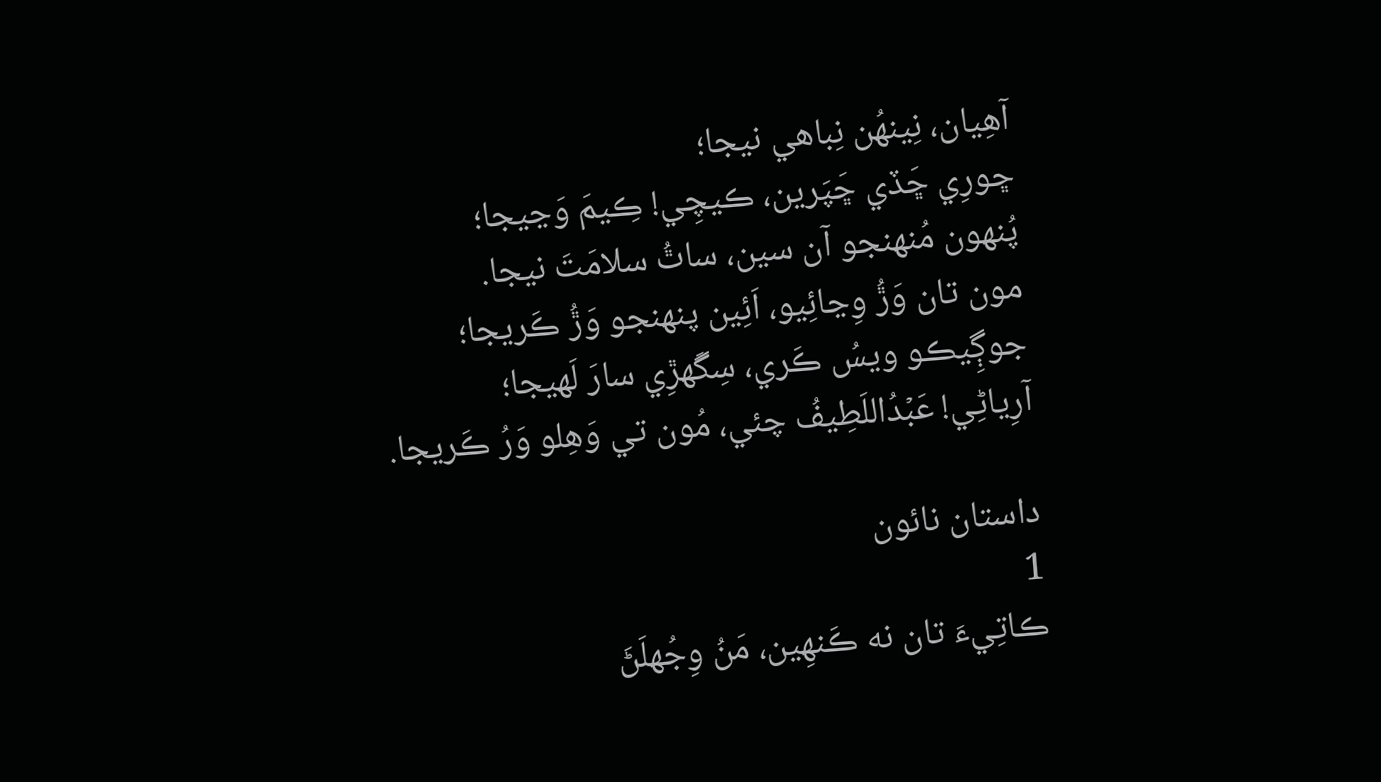آهِيان، نِينهُن نِباهي نيجا؛
ڇورِي ڇَڏي ڇَپَرين، ڪيچِي! ڪِيمَ وَڃيجا؛
پُنهون مُنهنجو آن سين، ساٿُ سلامَتَ نيجا.
مون تان وَڙُ وِڃائِيو، اَئِين پنهنجو وَڙُ ڪَريجا؛
جوڳِيڪو ويسُ ڪَري، سِگَھڙِي سارَ لَهيجا؛
آرِياڻِي! عَبۡدُاللَطِيفُ چئي، مُون تي وَهِلو وَرُ ڪَريجا.

داستان نائون
1
ڪاتِيءَ تان نه ڪَنهِين، مَنُ وِجُھلَڻَ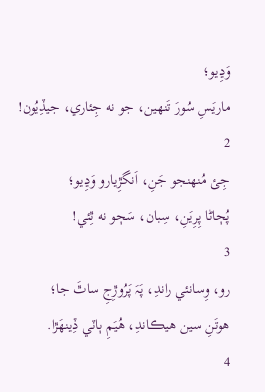وَڍِيو؛
ماريَسِ سُورَ تَنهين، جو نه جِئاري، جيڏِيُون!
2
جِئ مُنهنجو جَنِ، اَنگڙِيارو وَڍِيو؛
پُڄاڻا پِرِيَنِ، سِبان، سَڄو نه ٿِئي!
3
رو، وِسانئي راندِ، پَہَ پَرُوڙِجِ ساٿَ جا؛
هوتَنِ سين هيڪاندِ، هُيَمِ ٻاٽي ڏِينهَڙا.
4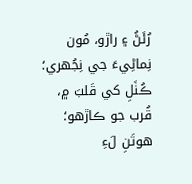رُئَڻُ ۽ راڙو، مُون نِماڻِيءَ جي نِجُھري؛
ڪُٺَلِ کي قَلبَ ۾، قُرب جو ڪاڙهو؛
هوتَنِ لَءِ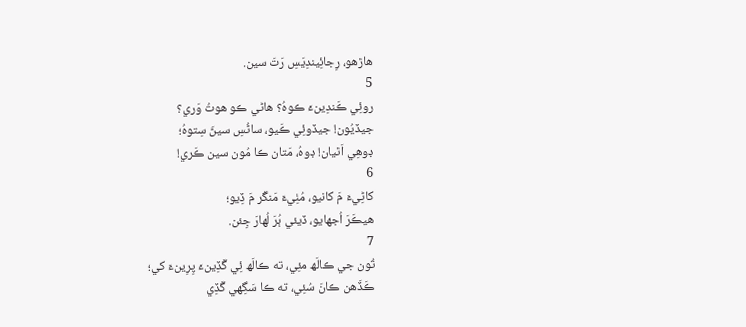هاڙهو، رِجائِيندِيَسِ رَتَ سين.
5
روئِي ڪَندِينءَ ڪوهُ؟ هاڻي ڪو هوتُ وَري؟
جيڏيُون! جيڏوئِي ڪَيو، ساڻُسِ سيڻَ سِتوهُ؛
ڊوهِي اَٿيان! ڊوهُ، مَتان ڪا مُون سين ڪَري!
6
کاڻِيءَ مَ کانيو، مُٺِيءَ مَنگُر مَ ڏِيو؛
هيڪَرَ اُجھايو، ڏيئي ٻُرَ لُهارَ جِئن.
7
تُون جي ڪالَھ مئِي، ته ڪالَھ ئِي گَڏِينءَ پِرِينءَ کي؛
ڪَڏَهن ڪانَ سُئِي، ته ڪا سَگِھي گَڏِي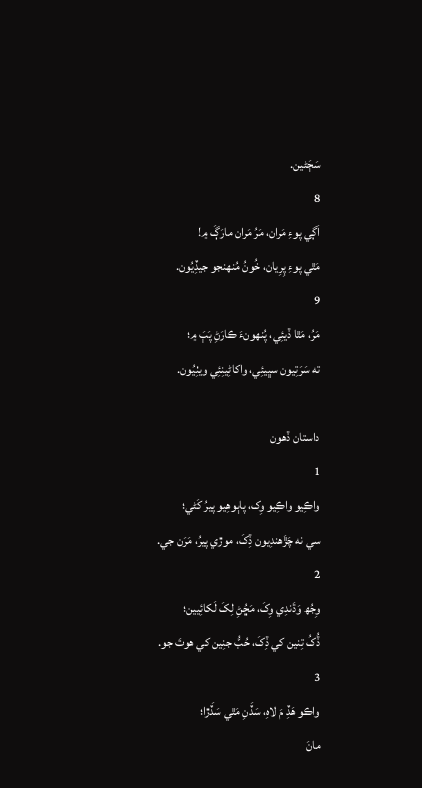سَڄَڻين.
8
اَڳي پوءِ مَران، مَرُ مَران مارَڳَ ۾!
مَٿي پوءِ پِرِيان، خُونُ مُنهنجو جيڏِيُون.
9
مَرُ، مَٿا ڏيئِي، پُنهونءَ ڪارَڻِ پَٻَ ۾؛
ته سَرَتِيون سڀيئِي، واکاڻِينِئِي ويٺِيُون.

داستان ڏهون
1
واڪِيو واڪِيو وِک، پاٻوهِيو پيرُ کَڻي؛
سي نه چَڙَهندِيون ڏِکَ، موڙي پيرُ، مَرَن جي.
2
وِجُھ وَڌَندِي وِکَ، مَڇُڻِ لِکَ لَکائِيين؛
ڏُکُ تِنين کي ڏِکَ، حُبُّ جنِين کي هوتَ جو.
3
واڪو هَڏِ مَ لاهِ، سَڏَنِ مَٿي سَڏَڙا؛
مانَ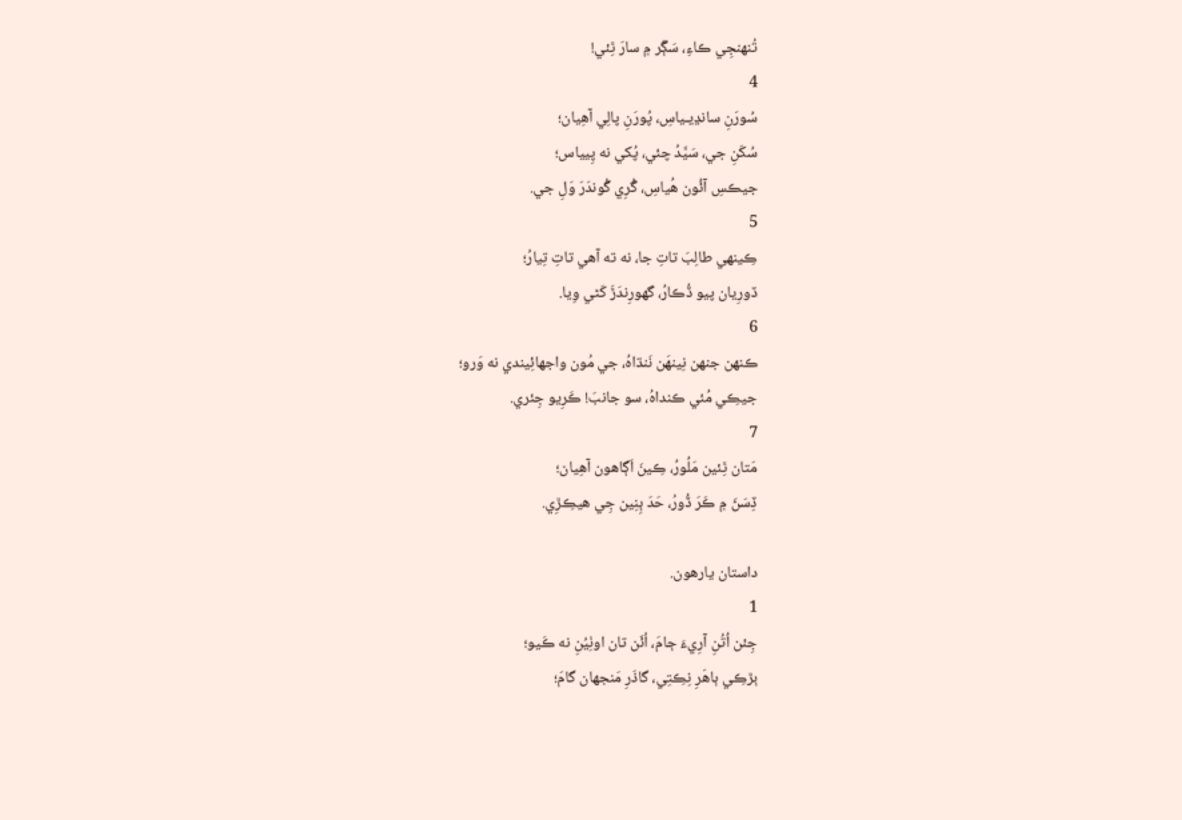تُنهنجِي ڪاءِ، سَڳَر ۾ سارَ ٿِئي!
4
سُورَنِ سانڍيـياسِ، پُورَنِ پالِي آهِيان؛
سُکَنِ جي، سَيَّدُ چئي، پُکي نه پِيياس؛
جيڪسِ آئُون هُياسِ، گُرِي گُوندَرَ وَلِ جي.
5
ڪِينهي طالِبَ تاتِ جا، نه ته آهي تاتِ تِيارُ؛
ڏورِيان پيو ڏُڪارُ، گھورِندَڙَ کَڻي وِيا.
6
ڪنهن جنهن نِينهَن نَنڌاهُ، جي مُون واجھائِيندي نه وَرو؛
جيڪِي مُئي ڪنداهُ، سو جانبَ! ڪَرِيو جِئري.
7
مَتان ٿِئين مَلُورُ، ڪِينَ اَڳاهون آهِيان؛
ڏِسَڻَ ۾ ڪَرَ ڏُورُ، حَدَ ٻِنِين جِي هيڪِڙِي.

داستان يارهون.
1
جِئن اُتُنِ آرِيءَ ڄامَ، اُئَن تان اوٺِيُنِ نه ڪَيو؛
ٻڙڪِي ٻاهَرِ نِڪِتِي، گاذَرِ مَنجھان گامَ؛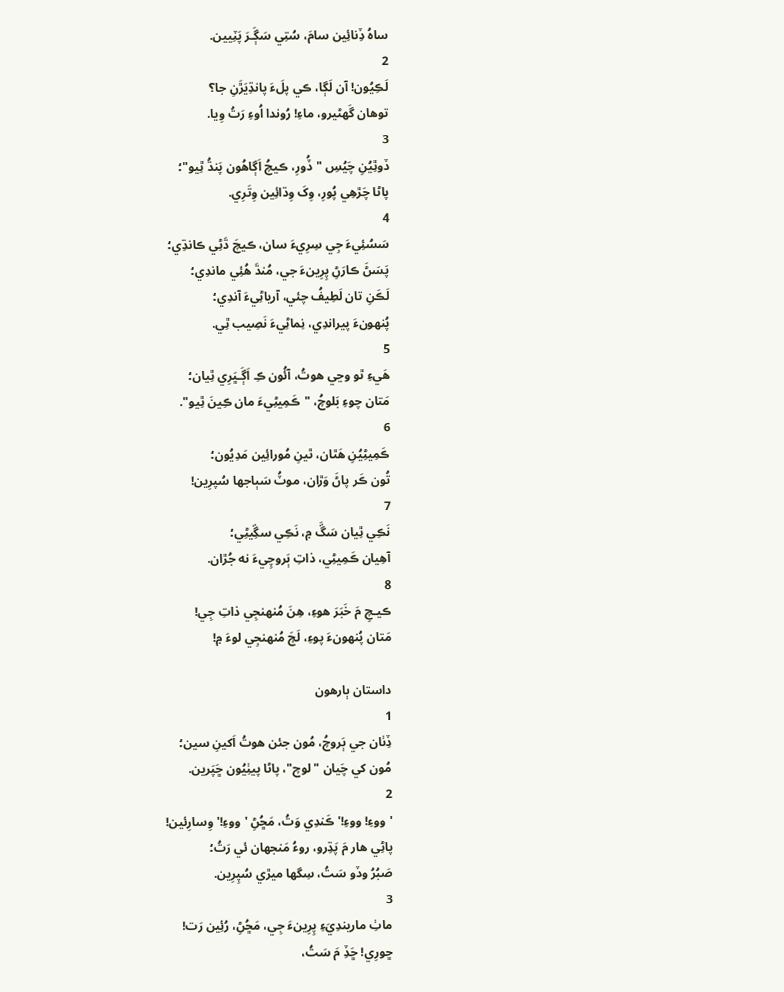ساهُ ڏِنائِين سامَ، سُتِي سَڳَـرَ پَٽِيين.
2
لَڪِيُون! آن لَڳا، ڪي پلَءَ پانڌِيَڙَنِ جا؟
توهان گَھڻيرو، ماءِ! رُوندا اُوءِ رَتُ وِيا.
3
ڏوٿِيُنِ چَيُسِ "ڏُورِ، ڪيچُ اَڳاهُون پَنڌُ ٿِيو"؛
پاڻا چَڙهِي پُورِ، وِکَ وِڌائِين وِتَرِي.
4
سَسُئِيءَ جِي سِرِيءَ سان، ڪيچَ ڌَڻِي ڪانڌِي؛
پَسَڻَ ڪارَڻِ پِرِينءَ جي، مُنڌَ هُئِي ماندِي؛
لَڪَنِ تان لَطِيفُ چئي، آرياڻِيءَ آندِي؛
پُنهونءَ پيراندِي، نِماڻِيءَ نَصِيب ٿِي.
5
هَيءِ ٿو وڃي هوتُ، آئُون ڪِ اَڳَـڀَرِي ٿِيان؛
مَتان چوءِ بَلوچُ، "ڪَمِيڻِيءَ مان ڪِينَ ٿِيو".
6
ڪَمِيڻِيُنِ هَٿان، ٿينِ مُورائِين مَدِيُون؛
تُون ڪَر پاڻَ وَڙان، موٽُ سَٻاجھا سُپرِين!
7
نَڪِي ٿِيان سَڱَ ۾، نَڪِي سڱِيڻِي؛
آهِيان ڪَمِيڻِي، ذاتِ ٻَروچِيءَ نه جُڙان.
8
ڪيـچِ مَ خَبَرَ هوءِ، هِنَ مُنهنجِي ذاتِ جِي!
مَتان پُنهونءَ پوءِ، لَڄَ مُنهنجِي لوءَ ۾!

داستان ٻارهون
1
ڏِٺان جي ٻَروچُ، مُون جئن هوتُ اَکينِ سين؛
مُون کي چَيان "لوچ"، پاڻا پيٺِيُون ڇَپَرين.
2
'ووءِ! ووءِ!' ڪَندِي وَتُ، مَڇُڻِ 'ووءِ!' وِسارِئين!
پاڻِي هار مَ پَڌِرو، روءُ مَنجھان ئي رَتُ؛
صَبُرُ وڏو سَتُ، سِگھا ميڙي سُپِرِين.
3
ماٺِ ماريندِيَءِ پِرِينءَ جِي، مَڇُڻِ، رُئِين رَت!
ڇورِي! ڇَڏِ مَ سَتُ،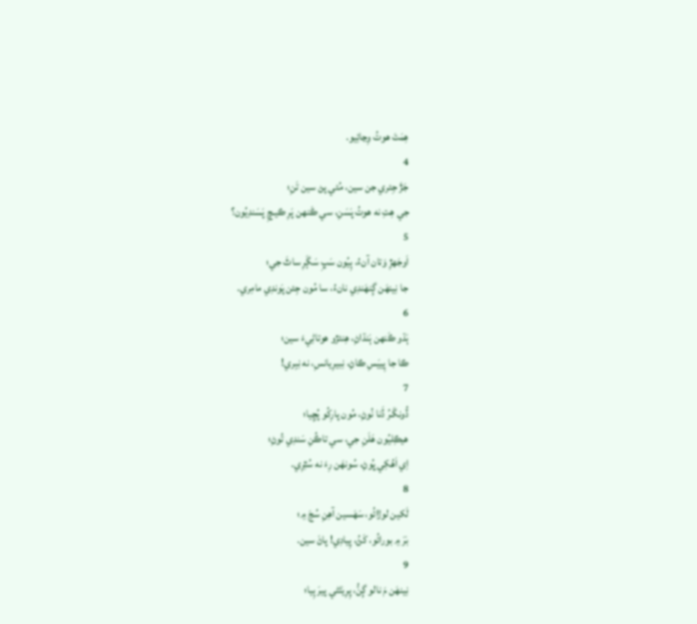هِمَتَ هوتُ وِڃائِيو.
4
جَڙَ جِئري جن سين، مُئي پڻ سين تَنِ؛
جي هِتِ نه هوتُ پَسَنِ، سي ڪَنهن پَرِ ڪيـچِ پَسَندِيُون؟
5
اَوجَھڙِ وَتان آنءُ، ٻِيُون سَڀِ سَڳَرِ ساٿَ جي؛
جا نِينهَن ڳِنهَندِي نانءُ، سا مُون جِئن پَوندِي مامِري.
6
ٻَڌو ڪَنهن ٻَنڌاڻِ، هِنئڙو هوتاڻِيءَ سين؛
ڪا جا پِييَسِ ڪاڻِ، نِبيرِيانسِ، نه نِبِري!
7
ڏُونگَـرُ ڏَنا نُوڻِ، مُون پارِکُو پُڇِيا؛
هيڪِليُون هَلَنِ جي، سي تاڪُنِ سَندِي تُوڻِ؛
اِي اَهُکِي ڀُوڻِ، سُونهَن رِءَ نه سُٿِرِي.
8
لَکين لوڙائُو، سَهَسين آهِنِ سُڃَ ۾؛
بَرَ ۾ بورائُو، کَڻُ، پِيادِي! پاڻَ سين.
9
نِينهَن مَ نالو ڳِنُّ، پِرِيَتَڻي پيرَ ٻِيا؛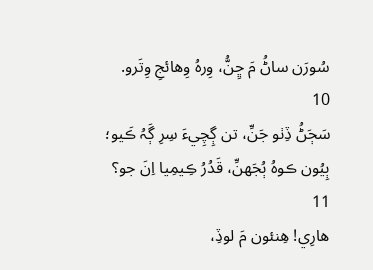سُورَن ساڻُ مَ ڇِنُّ، وِرهُ وِهائجِ وِتَرو.
10
سَڄَڻُ ڏِٺو جَنِّ، تن ڳِچِيءَ سِرِ ڳَہُ ڪَيو؛
ٻِيُون ڪوهُ ٻُجَھنِّ، قَدُرُ ڪِيمِيا اِنَ جو؟
11
هارِي! هِنئون مَ لوڏِ،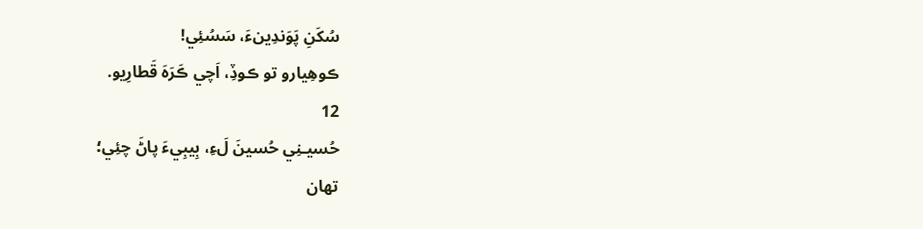سُکَنِ پَوَندِينءَ، سَسُئِي!
ڪوهِيارو تو ڪوڏِ، اَچي ڪَرَهَ قَطارِيو.
12
حُسيـنِي حُسينَ لَءِ، بِيبِيءَ پاڻَ چئِي؛
تهان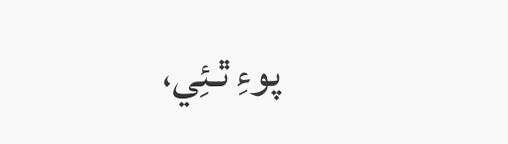پوءِ ٿـئِي،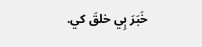خَبَرَ ٻِي خلقَ کي.